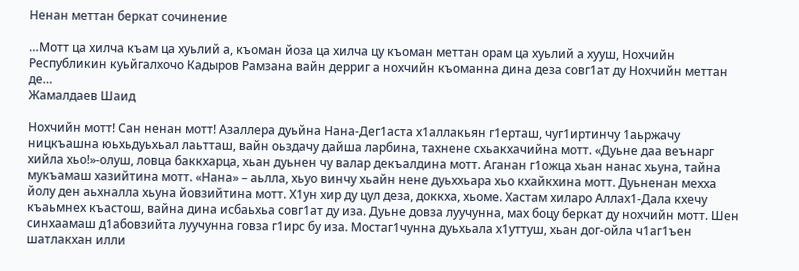Ненан меттан беркат сочинение

…Мотт ца хилча къам ца хуьлий а, къоман йоза ца хилча цу къоман меттан орам ца хуьлий а хууш, Нохчийн Республикин куьйгалхочо Кадыров Рамзана вайн дерриг а нохчийн къоманна дина деза совг1ат ду Нохчийн меттан де…
Жамалдаев Шаид

Нохчийн мотт! Сан ненан мотт! Азаллера дуьйна Нана-Дег1аста х1аллакьян г1ерташ, чуг1иртинчу 1аьржачу ницкъашна юьхьдуьхьал лаьтташ, вайн оьздачу дайша ларбина, тахнене схьакхачийна мотт. «Дуьне даа веънарг хийла хьо!»-олуш, ловца баккхарца, хьан дуьнен чу валар декъалдина мотт. Аганан г1ожца хьан нанас хьуна, тайна мукъамаш хазийтина мотт. «Нана» – аьлла, хьуо винчу хьайн нене дуьххьара хьо кхайкхина мотт. Дуьненан мехха йолу ден аьхналла хьуна йовзийтина мотт. Х1ун хир ду цул деза, доккха, хьоме. Хастам хиларо Аллах1-Дала кхечу къаьмнех къастош, вайна дина исбаьхьа совг1ат ду иза. Дуьне довза луучунна, мах боцу беркат ду нохчийн мотт. Шен синхаамаш д1абовзийта луучунна говза г1ирс бу иза. Мостаг1чунна дуьхьала х1уттуш, хьан дог-ойла ч1аг1ъен шатлакхан илли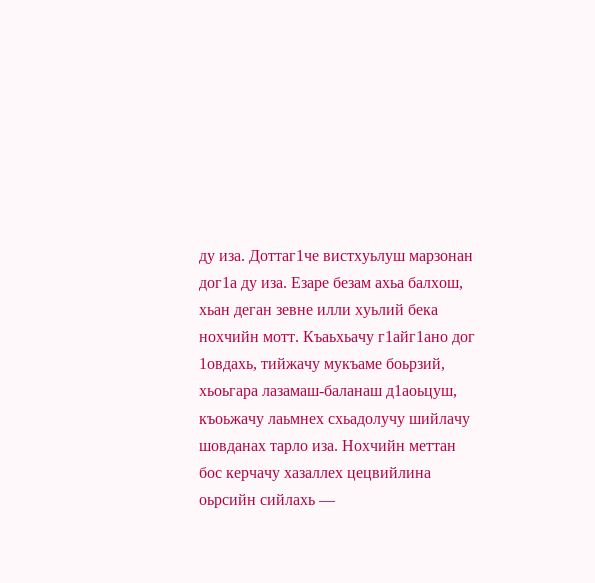ду иза. Доттаг1че вистхуьлуш марзонан дог1а ду иза. Езаре безам ахьа балхош, хьан деган зевне илли хуьлий бека нохчийн мотт. Къаьхьачу г1айг1ано дог 1овдахь, тийжачу мукъаме боьрзий, хьоьгара лазамаш-баланаш д1аоьцуш, къоьжачу лаьмнех схьадолучу шийлачу шовданах тарло иза. Нохчийн меттан бос керчачу хазаллех цецвийлина оьрсийн сийлахь —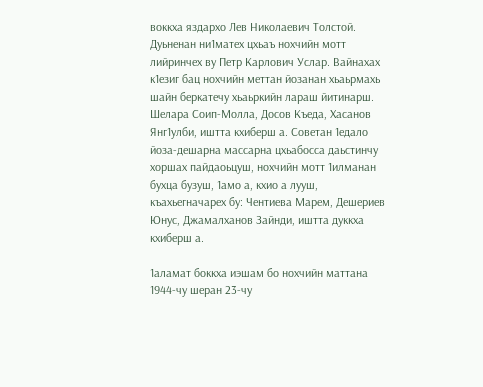воккха яздархо Лев Николаевич Толстой. Дуьненан ни1матех цхьаъ нохчийн мотт лийринчех ву Петр Карлович Услар. Вайнахах к1езиг бац нохчийн меттан йозанан хьаьрмахь шайн беркатечу хьаьркийн лараш йитинарш. Шелара Соип-Молла, Досов Къеда, Хасанов Янг1улби, иштта кхиберш а. Советан 1едало йоза-дешарна массарна цхьабосса даьстинчу хоршах пайдаоьцуш, нохчийн мотт 1илманан бухца бузуш, 1амо а, кхио а лууш, къахьегначарех бу: Чентиева Марем, Дешериев Юнус, Джамалханов Зайнди, иштта дуккха кхиберш а.

1аламат боккха иэшам бо нохчийн маттана 1944-чу шеран 23-чу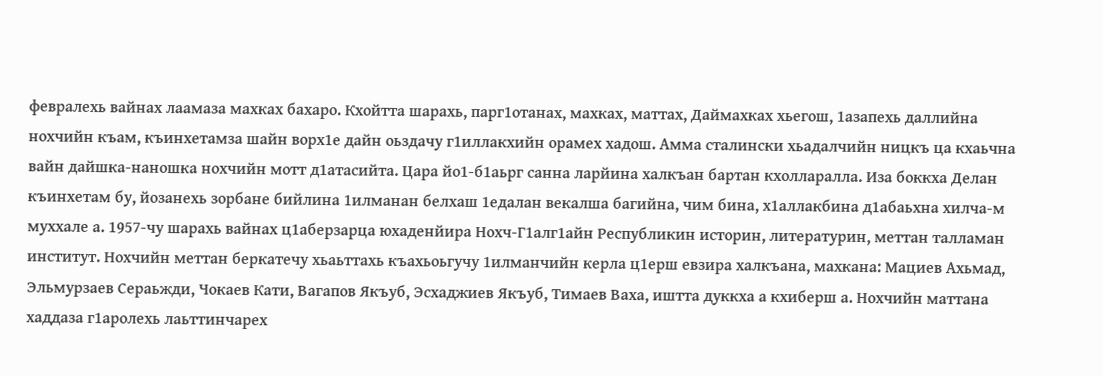февралехь вайнах лаамаза махках бахаро. Кхойтта шарахь, парг1отанах, махках, маттах, Даймахках хьегош, 1азапехь даллийна нохчийн къам, къинхетамза шайн ворх1е дайн оьздачу г1иллакхийн орамех хадош. Амма сталински хьадалчийн ницкъ ца кхаьчна вайн дайшка-наношка нохчийн мотт д1атасийта. Цара йо1-б1аьрг санна ларйина халкъан бартан кхолларалла. Иза боккха Делан къинхетам бу, йозанехь зорбане бийлина 1илманан белхаш 1едалан векалша багийна, чим бина, х1аллакбина д1абаьхна хилча-м муххале а. 1957-чу шарахь вайнах ц1аберзарца юхаденйира Нохч-Г1алг1айн Республикин историн, литературин, меттан талламан институт. Нохчийн меттан беркатечу хьаьттахь къахьоьгучу 1илманчийн керла ц1ерш евзира халкъана, махкана: Мациев Ахьмад, Эльмурзаев Сераьжди, Чокаев Кати, Вагапов Якъуб, Эсхаджиев Якъуб, Тимаев Ваха, иштта дуккха а кхиберш а. Нохчийн маттана хаддаза г1аролехь лаьттинчарех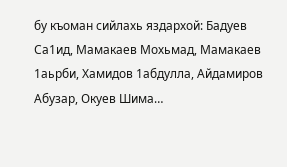бу къоман сийлахь яздархой: Бадуев Са1ид, Мамакаев Мохьмад, Мамакаев 1аьрби, Хамидов 1абдулла, Айдамиров Абузар, Окуев Шима…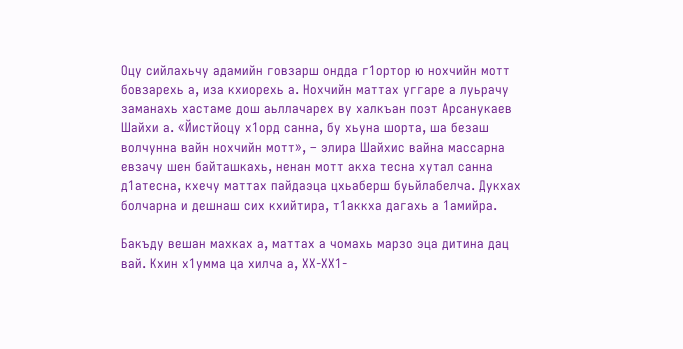Оцу сийлахьчу адамийн говзарш ондда г1ортор ю нохчийн мотт бовзарехь а, иза кхиорехь а. Нохчийн маттах уггаре а луьрачу заманахь хастаме дош аьллачарех ву халкъан поэт Арсанукаев Шайхи а. «Йистйоцу х1орд санна, бу хьуна шорта, ша безаш волчунна вайн нохчийн мотт», – элира Шайхис вайна массарна евзачу шен байташкахь, ненан мотт акха тесна хутал санна д1атесна, кхечу маттах пайдаэца цхьаберш буьйлабелча. Дукхах болчарна и дешнаш сих кхийтира, т1аккха дагахь а 1амийра.

Бакъду вешан махках а, маттах а чомахь марзо эца дитина дац вай. Кхин х1умма ца хилча а, ХХ-ХХ1-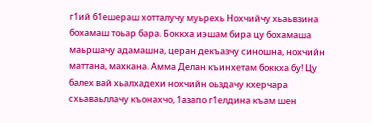г1ий б1ешераш хотталучу муьрехь Нохчийчу хьаьвзина бохамаш тоьар бара. Боккха иэшам бира цу бохамаша маьршачу адамашна, церан декъазчу синошна, нохчийн маттана, махкана. Амма Делан къинхетам боккха бу! Цу балех вай хьалхадехи нохчийн оьздачу кхерчара схьаваьллачу къонахчо, 1азапо г1елдина къам шен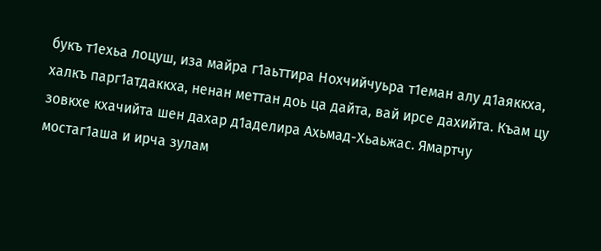букъ т1ехьа лоцуш, иза майра г1аьттира Нохчийчуьра т1еман алу д1аяккха, халкъ парг1атдаккха, ненан меттан доь ца дайта, вай ирсе дахийта. Къам цу зовкхе кхачийта шен дахар д1аделира Ахьмад-Хьаьжас. Ямартчу мостаг1аша и ирча зулам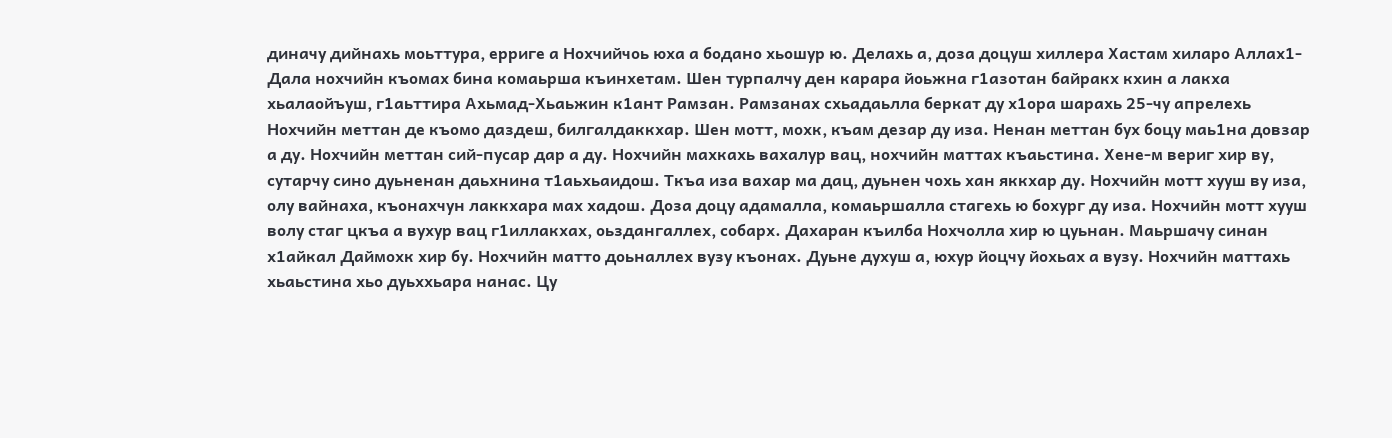диначу дийнахь моьттура, ерриге а Нохчийчоь юха а бодано хьошур ю. Делахь а, доза доцуш хиллера Хастам хиларо Аллах1-Дала нохчийн къомах бина комаьрша къинхетам. Шен турпалчу ден карара йоьжна г1азотан байракх кхин а лакха хьалаойъуш, г1аьттира Ахьмад-Хьаьжин к1ант Рамзан. Рамзанах схьадаьлла беркат ду х1ора шарахь 25-чу апрелехь Нохчийн меттан де къомо даздеш, билгалдаккхар. Шен мотт, мохк, къам дезар ду иза. Ненан меттан бух боцу маь1на довзар а ду. Нохчийн меттан сий-пусар дар а ду. Нохчийн махкахь вахалур вац, нохчийн маттах къаьстина. Хене-м вериг хир ву, сутарчу сино дуьненан даьхнина т1аьхьаидош. Ткъа иза вахар ма дац, дуьнен чохь хан яккхар ду. Нохчийн мотт хууш ву иза, олу вайнаха, къонахчун лаккхара мах хадош. Доза доцу адамалла, комаьршалла стагехь ю бохург ду иза. Нохчийн мотт хууш волу стаг цкъа а вухур вац г1иллакхах, оьздангаллех, собарх. Дахаран къилба Нохчолла хир ю цуьнан. Маьршачу синан х1айкал Даймохк хир бу. Нохчийн матто доьналлех вузу къонах. Дуьне духуш а, юхур йоцчу йохьах а вузу. Нохчийн маттахь хьаьстина хьо дуьххьара нанас. Цу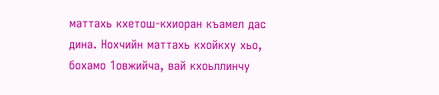маттахь кхетош-кхиоран къамел дас дина. Нохчийн маттахь кхойкху хьо, бохамо 1овжийча, вай кхоьллинчу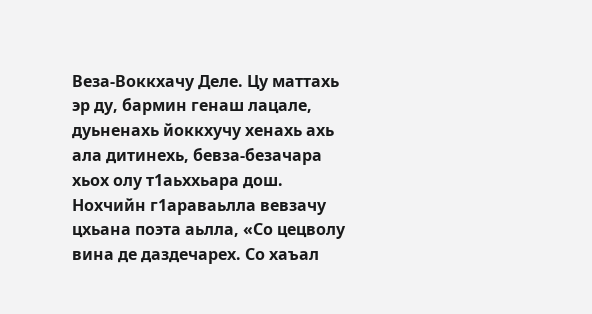Веза-Воккхачу Деле. Цу маттахь эр ду, бармин генаш лацале, дуьненахь йоккхучу хенахь ахь ала дитинехь, бевза-безачара хьох олу т1аьххьара дош. Нохчийн г1араваьлла вевзачу цхьана поэта аьлла, «Со цецволу вина де даздечарех. Со хаъал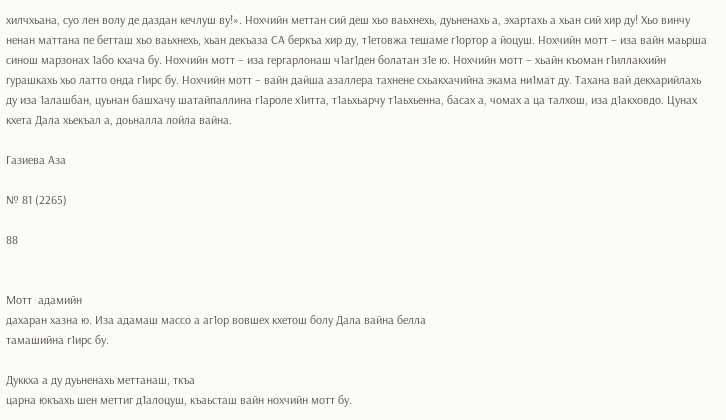хилчхьана, суо лен волу де даздан кечлуш ву!». Нохчийн меттан сий деш хьо ваьхнехь, дуьненахь а, эхартахь а хьан сий хир ду! Хьо винчу ненан маттана пе бетташ хьо ваьхнехь, хьан декъаза СА беркъа хир ду, т1етовжа тешаме г1ортор а йоцуш. Нохчийн мотт – иза вайн маьрша синош марзонах 1або кхача бу. Нохчийн мотт – иза гергарлонаш ч1аг1ден болатан з1е ю. Нохчийн мотт – хьайн къоман г1иллакхийн гурашкахь хьо латто онда г1ирс бу. Нохчийн мотт – вайн дайша азаллера тахнене схьакхачийна экама ни1мат ду. Тахана вай декхарийлахь ду иза 1алашбан, цуьнан башхачу шатайпаллина г1ароле х1итта, т1аьхьарчу т1аьхьенна, басах а, чомах а ца талхош, иза д1акховдо. Цунах кхета Дала хьекъал а, доьналла лойла вайна.

Газиева Аза

№ 81 (2265)

88


Мотт  адамийн
дахаран хазна ю. Иза адамаш массо а аг1ор вовшех кхетош болу Дала вайна белла
тамашийна г1ирс бу.

Дуккха а ду дуьненахь меттанаш, ткъа
царна юкъахь шен меттиг д1алоцуш, къаьсташ вайн нохчийн мотт бу.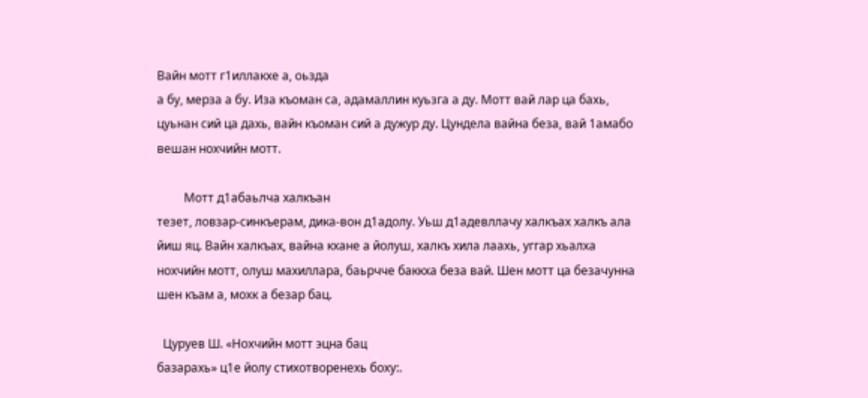Вайн мотт г1иллакхе а, оьзда
а бу, мерза а бу. Иза къоман са, адамаллин куьзга а ду. Мотт вай лар ца бахь,
цуьнан сий ца дахь, вайн къоман сий а дужур ду. Цундела вайна беза, вай 1амабо
вешан нохчийн мотт.

         Мотт д1абаьлча халкъан
тезет, ловзар-синкъерам, дика-вон д1адолу. Уьш д1адевллачу халкъах халкъ ала
йиш яц. Вайн халкъах, вайна кхане а йолуш, халкъ хила лаахь, уггар хьалха
нохчийн мотт, олуш махиллара, баьрчче баккха беза вай. Шен мотт ца безачунна
шен къам а, мохк а безар бац.

  Цуруев Ш. «Нохчийн мотт эцна бац
базарахь» ц1е йолу стихотворенехь боху:.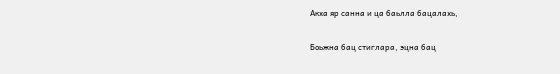Акха яр санна и ца баьлла бацалахь,

Боьжна бац стиглара, эцна бац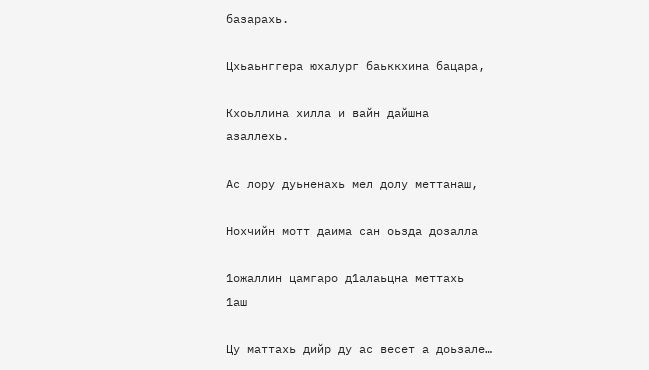базарахь.

Цхьаьнггера юхалург баьккхина бацара,

Кхоьллина хилла и вайн дайшна
азаллехь.

Ас лору дуьненахь мел долу меттанаш,

Нохчийн мотт даима сан оьзда дозалла

1ожаллин цамгаро д1алаьцна меттахь
1аш

Цу маттахь дийр ду ас весет а доьзале…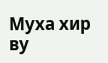Муха хир ву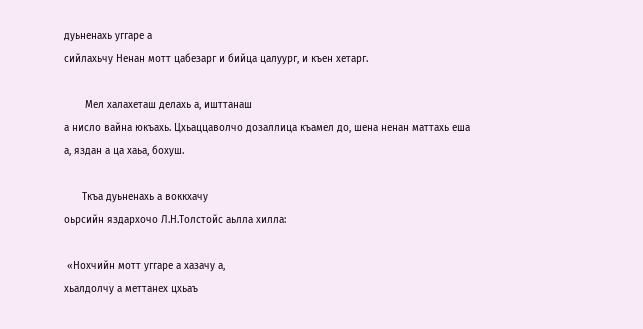дуьненахь уггаре а
сийлахьчу Ненан мотт цабезарг и бийца цалуург, и къен хетарг.

       Мел халахеташ делахь а, ишттанаш
а нисло вайна юкъахь. Цхьаццаволчо дозаллица къамел до, шена ненан маттахь еша
а, яздан а ца хаьа, бохуш.

      Ткъа дуьненахь а воккхачу
оьрсийн яздархочо Л.Н.Толстойс аьлла хилла:

 «Нохчийн мотт уггаре а хазачу а,
хьалдолчу а меттанех цхьаъ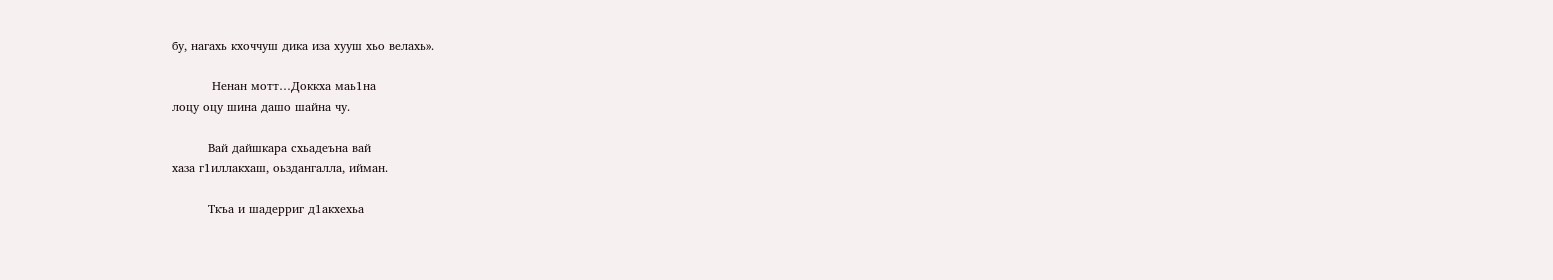бу, нагахь кхоччуш дика иза хууш хьо велахь».

          Ненан мотт…Доккха маь1на
лоцу оцу шина дашо шайна чу.

         Вай дайшкара схьадеъна вай
хаза г1иллакхаш, оьздангалла, ийман.

         Ткъа и шадерриг д1акхехьа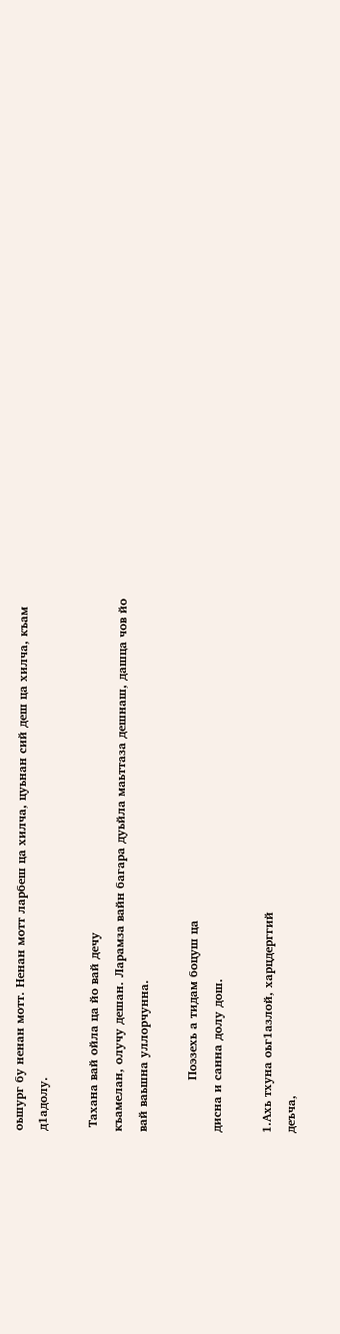оьшург бу ненан мотт. Ненан мотт ларбеш ца хилча, цуьнан сий деш ца хилча, къам
д1адолу.

 Тахана вай ойла ца йо вай дечу
къамелан, олучу дешан. Ларамза вайн багара дуьйла маьттаза дешнаш, дашца чов йо
вай ваьшна уллорчунна.

             Поэзехь а тидам боцуш ца
дисна и санна долу дош.

1.Ахь тхуна оьг1азлой, харцдерггий
деъча,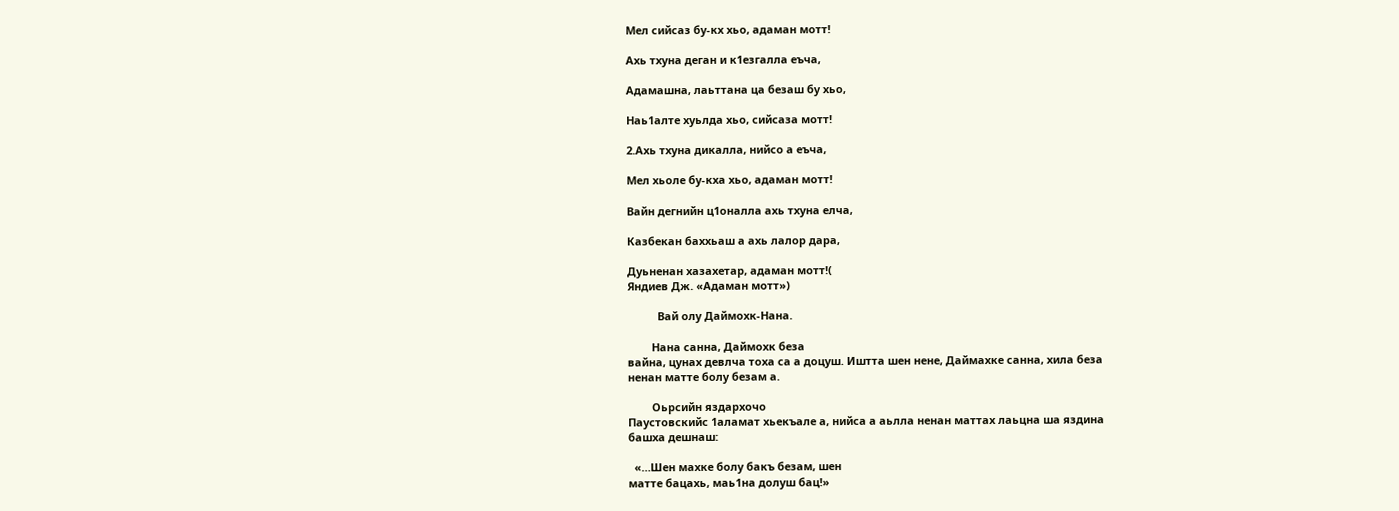Мел сийсаз бу-кх хьо, адаман мотт!

Ахь тхуна деган и к1езгалла еъча,

Адамашна, лаьттана ца безаш бу хьо,

Наь1алте хуьлда хьо, сийсаза мотт!

2.Ахь тхуна дикалла, нийсо а еъча,

Мел хьоле бу-кха хьо, адаман мотт!

Вайн дегнийн ц1оналла ахь тхуна елча,

Казбекан баххьаш а ахь лалор дара,

Дуьненан хазахетар, адаман мотт!(
Яндиев Дж. «Адаман мотт»)

          Вай олу Даймохк-Нана.

        Нана санна, Даймохк беза
вайна, цунах девлча тоха са а доцуш. Иштта шен нене, Даймахке санна, хила беза
ненан матте болу безам а.

        Оьрсийн яздархочо
Паустовскийс 1аламат хьекъале а, нийса а аьлла ненан маттах лаьцна ша яздина
башха дешнаш:

  «…Шен махке болу бакъ безам, шен
матте бацахь, маь1на долуш бац!»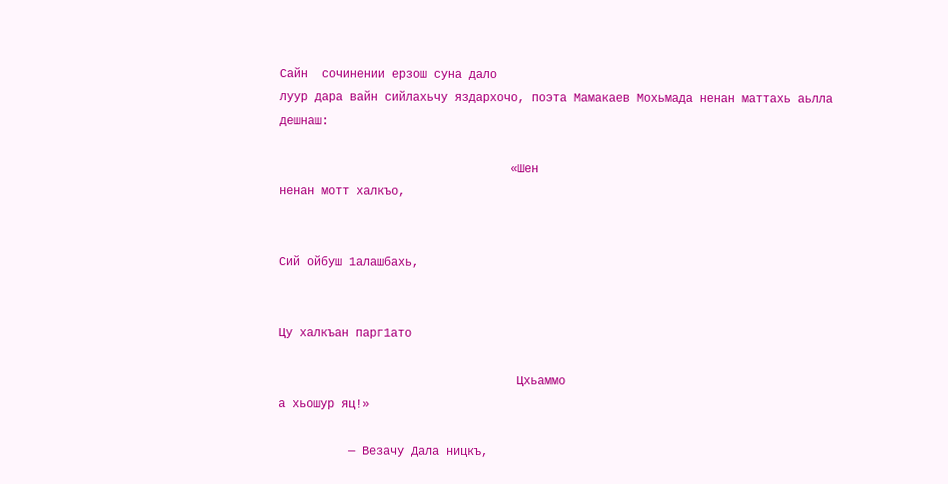Сайн  сочинении ерзош суна дало
луур дара вайн сийлахьчу яздархочо, поэта Мамакаев Мохьмада ненан маттахь аьлла
дешнаш:

                                 «Шен
ненан мотт халкъо,


Сий ойбуш 1алашбахь,


Цу халкъан парг1ато

                                  Цхьаммо
а хьошур яц!»

          — Везачу Дала ницкъ,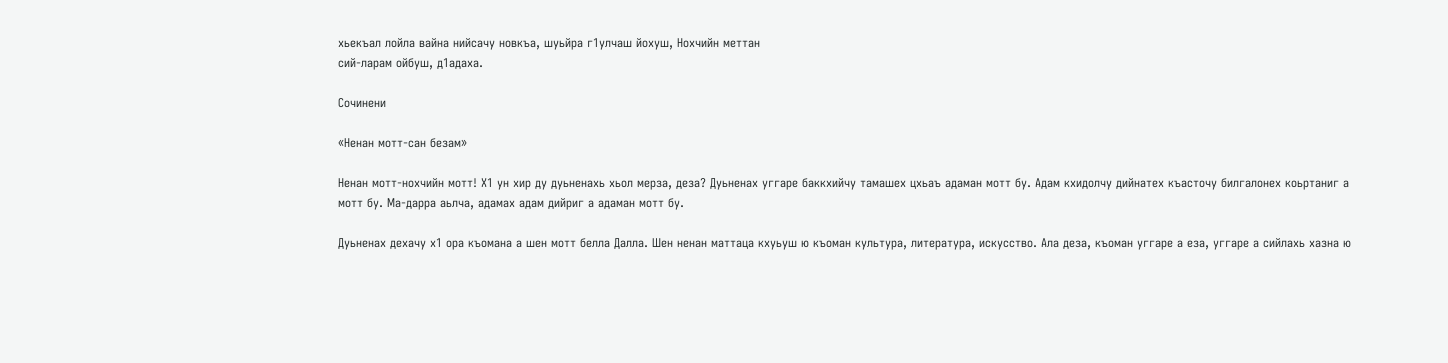хьекъал лойла вайна нийсачу новкъа, шуьйра г1улчаш йохуш, Нохчийн меттан
сий-ларам ойбуш, д1адаха.

Сочинени

«Ненан мотт-сан безам»

Ненан мотт-нохчийн мотт! Х1 ун хир ду дуьненахь хьол мерза, деза? Дуьненах уггаре баккхийчу тамашех цхьаъ адаман мотт бу. Адам кхидолчу дийнатех къасточу билгалонех коьртаниг а мотт бу. Ма-дарра аьлча, адамах адам дийриг а адаман мотт бу.

Дуьненах дехачу х1 ора къомана а шен мотт белла Далла. Шен ненан маттаца кхуьуш ю къоман культура, литература, искусство. Ала деза, къоман уггаре а еза, уггаре а сийлахь хазна ю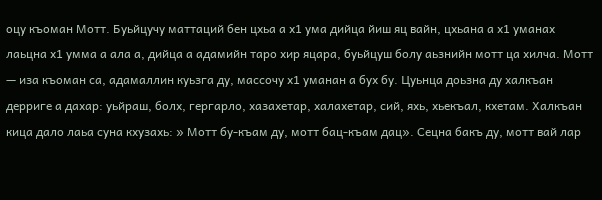оцу къоман Мотт. Буьйцучу маттаций бен цхьа а х1 ума дийца йиш яц вайн, цхьана а х1 уманах лаьцна х1 умма а ала а, дийца а адамийн таро хир яцара, буьйцуш болу аьзнийн мотт ца хилча. Мотт — иза къоман са, адамаллин куьзга ду, массочу х1 уманан а бух бу. Цуьнца доьзна ду халкъан дерриге а дахар: уьйраш, болх, гергарло, хазахетар, халахетар, сий, яхь, хьекъал, кхетам. Халкъан кица дало лаьа суна кхузахь: » Мотт бу-къам ду, мотт бац-къам дац». Сецна бакъ ду, мотт вай лар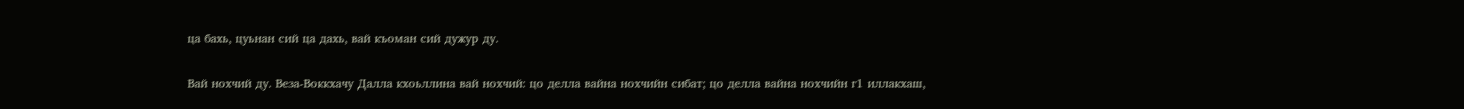ца бахь, цуьнан сий ца дахь, вай къоман сий дужур ду.

Вай нохчий ду. Веза-Воккхачу Далла кхоьллина вай нохчий: цо делла вайна нохчийн сибат; цо делла вайна нохчийн г1 иллакхаш,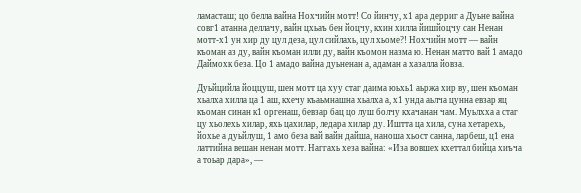ламасташ; цо белла вайна Нохчийн мотт! Со йинчу, х1 ара дерриг а Дуьне вайна совг1 атанна деллачу, вайн цхьаъ бен йоцчу, кхин хилла йишйоцчу сан Ненан мотт-х1 ун хир ду цул деза, цул сийлахь, цул хьоме?! Нохчийн мотт — вайн къоман аз ду, вайн къоман илли ду, вайн къомон назма ю. Ненан матто вай 1 амадо Даймохк беза. Цо 1 амадо вайна дуьненан а, адаман а хазалла йовза.

Дуьйцийла йоццуш, шен мотт ца хуу стаг даима юьхь1 аьржа хир ву, шен къоман хьалха хилла ца 1 аш, кхечу къаьмнашна хьалха а, х1 унда аьлча цунна евзар яц къоман синан к1 оргенаш, бевзар бац цо луш болчу кхачанан чам. Муьлхха а стаг цу хьолехь хилар, яхь цахилар, ледара хилар ду. Иштта ца хила, суна хетарехь, йохье а дуьйлуш, 1 амо беза вай вайн дайша, наноша хьост санна, ларбеш, ц1 ена латтийна вешан ненан мотт. Наггахь хеза вайна: «Иза вовшех кхеттал бийца хиъча а тоьар дара», —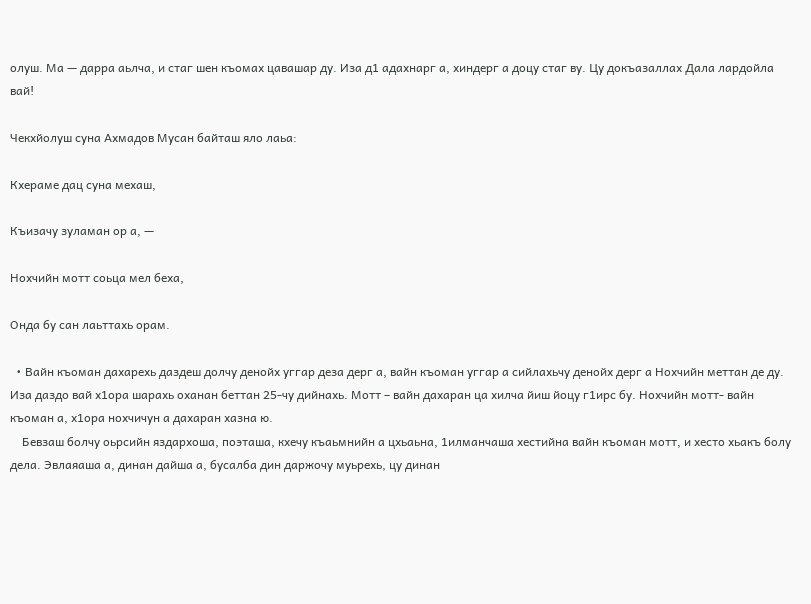олуш. Ма — дарра аьлча, и стаг шен къомах цавашар ду. Иза д1 адахнарг а, хиндерг а доцу стаг ву. Цу докъазаллах Дала лардойла вай!

Чекхйолуш суна Ахмадов Мусан байташ яло лаьа:

Кхераме дац суна мехаш,

Къизачу зуламан ор а, —

Нохчийн мотт соьца мел беха,

Онда бу сан лаьттахь орам.

  • Вайн къоман дахарехь даздеш долчу денойх уггар деза дерг а, вайн къоман уггар а сийлахьчу денойх дерг а Нохчийн меттан де ду. Иза даздо вай х1ора шарахь оханан беттан 25-чу дийнахь. Мотт – вайн дахаран ца хилча йиш йоцу г1ирс бу. Нохчийн мотт- вайн къоман а, х1ора нохчичун а дахаран хазна ю.
    Бевзаш болчу оьрсийн яздархоша, поэташа, кхечу къаьмнийн а цхьаьна, 1илманчаша хестийна вайн къоман мотт, и хесто хьакъ болу дела. Эвлаяаша а, динан дайша а, бусалба дин даржочу муьрехь, цу динан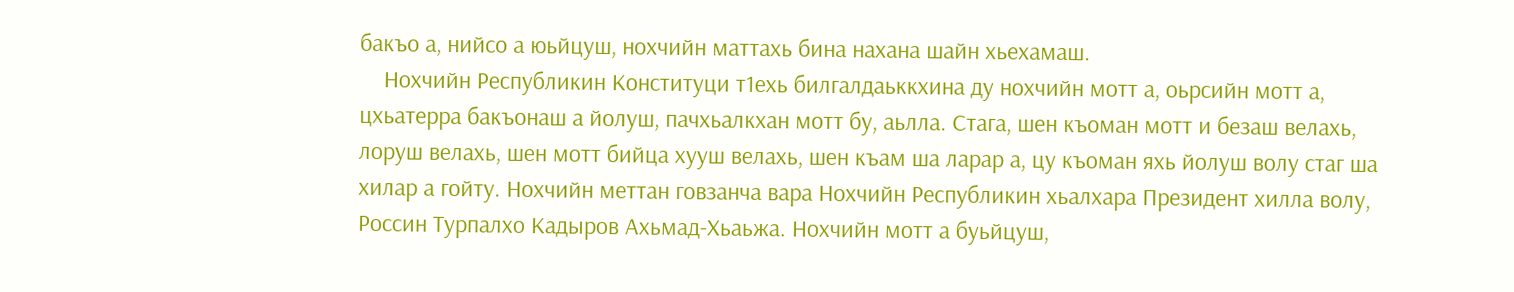бакъо а, нийсо а юьйцуш, нохчийн маттахь бина нахана шайн хьехамаш.
    Нохчийн Республикин Конституци т1ехь билгалдаьккхина ду нохчийн мотт а, оьрсийн мотт а, цхьатерра бакъонаш а йолуш, пачхьалкхан мотт бу, аьлла. Стага, шен къоман мотт и безаш велахь, лоруш велахь, шен мотт бийца хууш велахь, шен къам ша ларар а, цу къоман яхь йолуш волу стаг ша хилар а гойту. Нохчийн меттан говзанча вара Нохчийн Республикин хьалхара Президент хилла волу, Россин Турпалхо Кадыров Ахьмад-Хьаьжа. Нохчийн мотт а буьйцуш,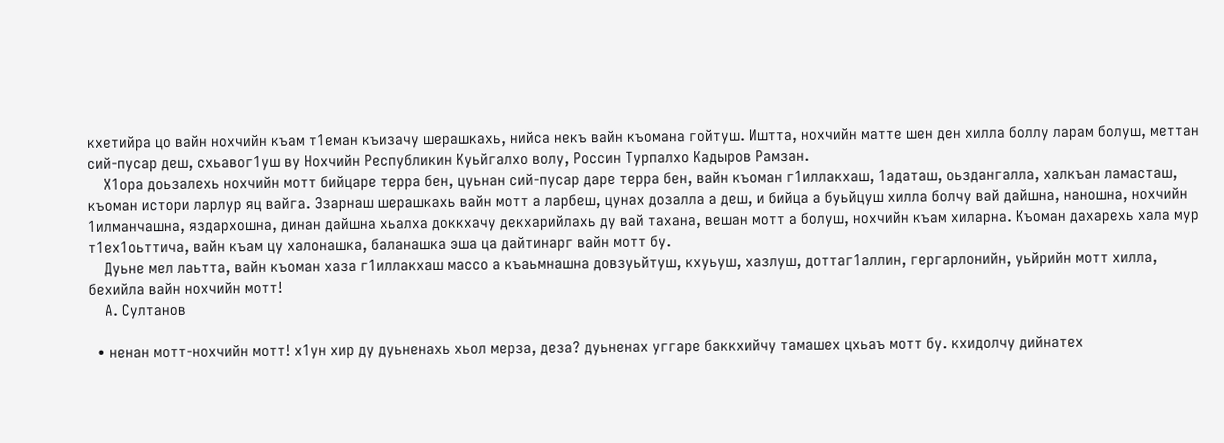кхетийра цо вайн нохчийн къам т1еман къизачу шерашкахь, нийса некъ вайн къомана гойтуш. Иштта, нохчийн матте шен ден хилла боллу ларам болуш, меттан сий-пусар деш, схьавог1уш ву Нохчийн Республикин Куьйгалхо волу, Россин Турпалхо Кадыров Рамзан.
    Х1ора доьзалехь нохчийн мотт бийцаре терра бен, цуьнан сий-пусар даре терра бен, вайн къоман г1иллакхаш, 1адаташ, оьздангалла, халкъан ламасташ, къоман истори ларлур яц вайга. Эзарнаш шерашкахь вайн мотт а ларбеш, цунах дозалла а деш, и бийца а буьйцуш хилла болчу вай дайшна, наношна, нохчийн 1илманчашна, яздархошна, динан дайшна хьалха доккхачу декхарийлахь ду вай тахана, вешан мотт а болуш, нохчийн къам хиларна. Къоман дахарехь хала мур т1ех1оьттича, вайн къам цу халонашка, баланашка эша ца дайтинарг вайн мотт бу.
    Дуьне мел лаьтта, вайн къоман хаза г1иллакхаш массо а къаьмнашна довзуьйтуш, кхуьуш, хазлуш, доттаг1аллин, гергарлонийн, уьйрийн мотт хилла, бехийла вайн нохчийн мотт!
    А. Султанов

  • ненан мотт-нохчийн мотт! х1ун хир ду дуьненахь хьол мерза, деза? дуьненах уггаре баккхийчу тамашех цхьаъ мотт бу. кхидолчу дийнатех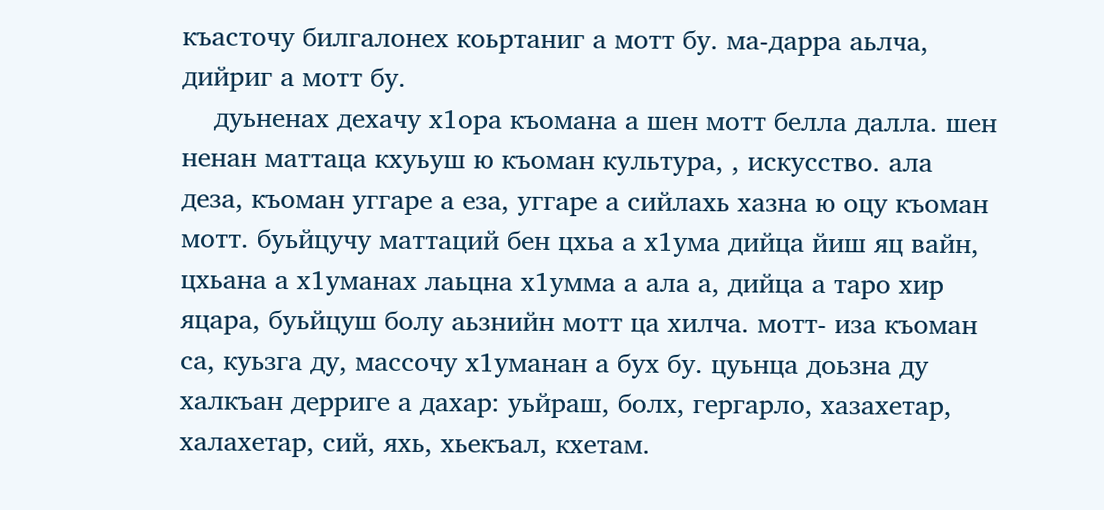къасточу билгалонех коьртаниг а мотт бу. ма-дарра аьлча, дийриг а мотт бу.
    дуьненах дехачу х1ора къомана а шен мотт белла далла. шен ненан маттаца кхуьуш ю къоман культура, , искусство. ала деза, къоман уггаре а еза, уггаре а сийлахь хазна ю оцу къоман мотт. буьйцучу маттаций бен цхьа а х1ума дийца йиш яц вайн, цхьана а х1уманах лаьцна х1умма а ала а, дийца а таро хир яцара, буьйцуш болу аьзнийн мотт ца хилча. мотт- иза къоман са, куьзга ду, массочу х1уманан а бух бу. цуьнца доьзна ду халкъан дерриге а дахар: уьйраш, болх, гергарло, хазахетар, халахетар, сий, яхь, хьекъал, кхетам.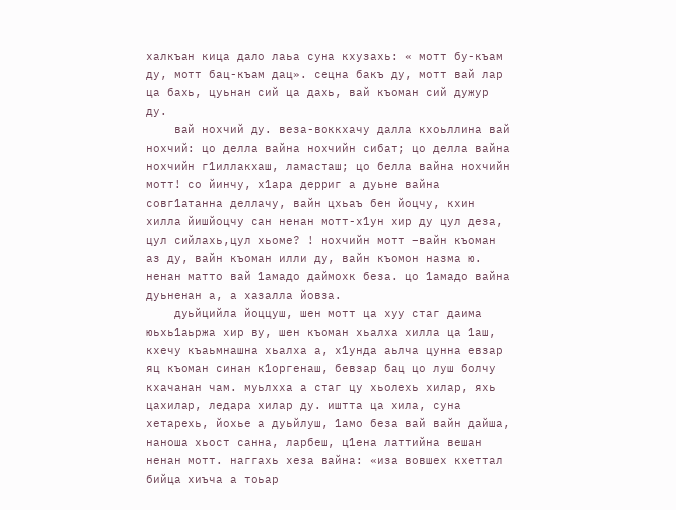халкъан кица дало лаьа суна кхузахь: « мотт бу-къам ду, мотт бац-къам дац». сецна бакъ ду, мотт вай лар ца бахь, цуьнан сий ца дахь, вай къоман сий дужур ду.
    вай нохчий ду. веза-воккхачу далла кхоьллина вай нохчий: цо делла вайна нохчийн сибат; цо делла вайна нохчийн г1иллакхаш, ламасташ; цо белла вайна нохчийн мотт! со йинчу, х1ара дерриг а дуьне вайна совг1атанна деллачу, вайн цхьаъ бен йоцчу, кхин хилла йишйоцчу сан ненан мотт-х1ун хир ду цул деза, цул сийлахь,цул хьоме? ! нохчийн мотт –вайн къоман аз ду, вайн къоман илли ду, вайн къомон назма ю. ненан матто вай 1амадо даймохк беза. цо 1амадо вайна дуьненан а, а хазалла йовза.
    дуьйцийла йоццуш, шен мотт ца хуу стаг даима юьхь1аьржа хир ву, шен къоман хьалха хилла ца 1аш, кхечу къаьмнашна хьалха а, х1унда аьлча цунна евзар яц къоман синан к1оргенаш, бевзар бац цо луш болчу кхачанан чам. муьлхха а стаг цу хьолехь хилар, яхь цахилар, ледара хилар ду. иштта ца хила, суна хетарехь, йохье а дуьйлуш, 1амо беза вай вайн дайша, наноша хьост санна, ларбеш, ц1ена латтийна вешан ненан мотт. наггахь хеза вайна: «иза вовшех кхеттал бийца хиъча а тоьар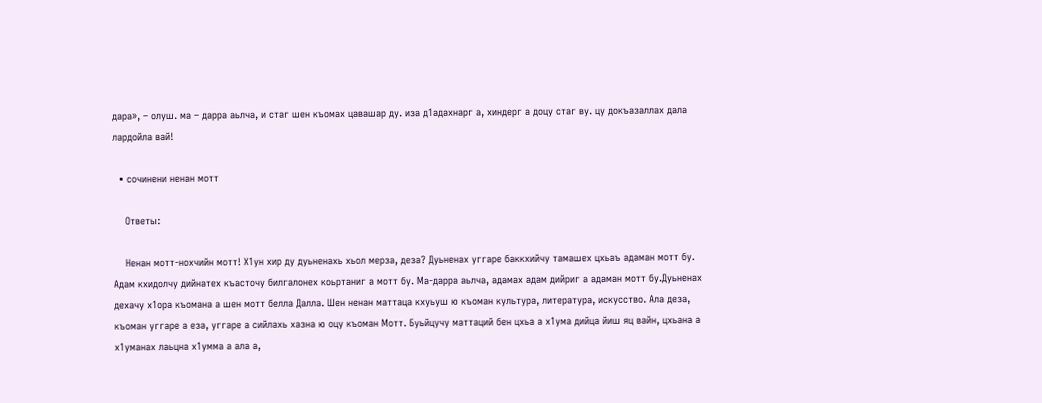дара», – олуш. ма – дарра аьлча, и стаг шен къомах цавашар ду. иза д1адахнарг а, хиндерг а доцу стаг ву. цу докъазаллах дала лардойла вай!

  • сочинени ненан мотт

    Ответы:

    Ненан мотт-нохчийн мотт! Х1ун хир ду дуьненахь хьол мерза, деза? Дуьненах уггаре баккхийчу тамашех цхьаъ адаман мотт бу. Адам кхидолчу дийнатех къасточу билгалонех коьртаниг а мотт бу. Ма-дарра аьлча, адамах адам дийриг а адаман мотт бу.Дуьненах дехачу х1ора къомана а шен мотт белла Далла. Шен ненан маттаца кхуьуш ю къоман культура, литература, искусство. Ала деза, къоман уггаре а еза, уггаре а сийлахь хазна ю оцу къоман Мотт. Буьйцучу маттаций бен цхьа а х1ума дийца йиш яц вайн, цхьана а х1уманах лаьцна х1умма а ала а,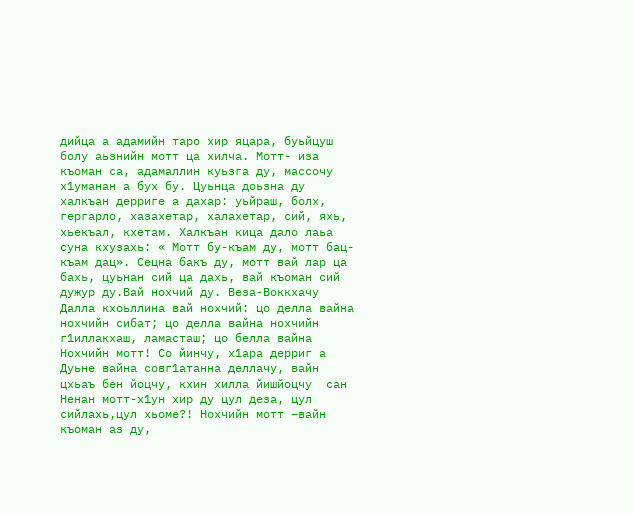дийца а адамийн таро хир яцара, буьйцуш болу аьзнийн мотт ца хилча. Мотт- иза къоман са, адамаллин куьзга ду, массочу х1уманан а бух бу. Цуьнца доьзна ду халкъан дерриге а дахар: уьйраш, болх, гергарло, хазахетар, халахетар, сий, яхь, хьекъал, кхетам. Халкъан кица дало лаьа суна кхузахь: « Мотт бу-къам ду, мотт бац-къам дац». Сецна бакъ ду, мотт вай лар ца бахь, цуьнан сий ца дахь, вай къоман сий дужур ду.Вай нохчий ду. Веза-Воккхачу Далла кхоьллина вай нохчий: цо делла вайна нохчийн сибат; цо делла вайна нохчийн г1иллакхаш, ламасташ; цо белла вайна Нохчийн мотт! Со йинчу, х1ара дерриг а Дуьне вайна совг1атанна деллачу, вайн цхьаъ бен йоцчу, кхин хилла йишйоцчу  сан Ненан мотт-х1ун хир ду цул деза, цул сийлахь,цул хьоме?! Нохчийн мотт –вайн къоман аз ду,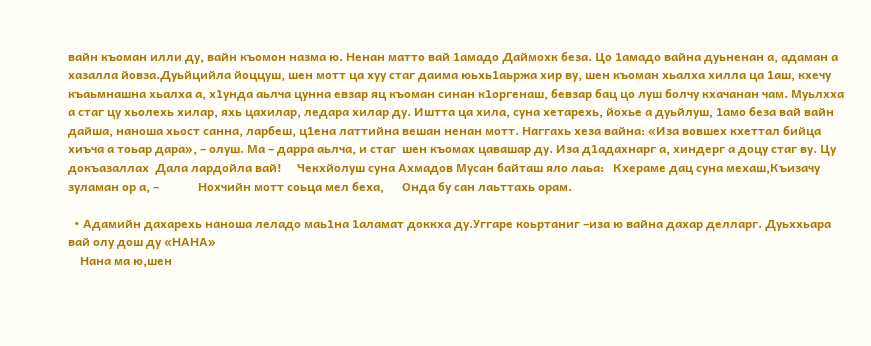вайн къоман илли ду, вайн къомон назма ю. Ненан матто вай 1амадо Даймохк беза. Цо 1амадо вайна дуьненан а, адаман а хазалла йовза.Дуьйцийла йоццуш, шен мотт ца хуу стаг даима юьхь1аьржа хир ву, шен къоман хьалха хилла ца 1аш, кхечу къаьмнашна хьалха а, х1унда аьлча цунна евзар яц къоман синан к1оргенаш, бевзар бац цо луш болчу кхачанан чам. Муьлхха а стаг цу хьолехь хилар, яхь цахилар, ледара хилар ду. Иштта ца хила, суна хетарехь, йохье а дуьйлуш, 1амо беза вай вайн дайша, наноша хьост санна, ларбеш, ц1ена латтийна вешан ненан мотт. Наггахь хеза вайна: «Иза вовшех кхеттал бийца хиъча а тоьар дара», – олуш. Ма – дарра аьлча, и стаг  шен къомах цавашар ду. Иза д1адахнарг а, хиндерг а доцу стаг ву. Цу докъазаллах  Дала лардойла вай!     Чекхйолуш суна Ахмадов Мусан байташ яло лаьа:   Кхераме дац суна мехаш,Къизачу зуламан ор а, –             Нохчийн мотт соьца мел беха,      Онда бу сан лаьттахь орам.

  • Адамийн дахарехь наноша леладо маь1на 1аламат доккха ду.Уггаре коьртаниг –иза ю вайна дахар делларг. Дуьххьара вай олу дош ду «НАНА»
    Нана ма ю,шен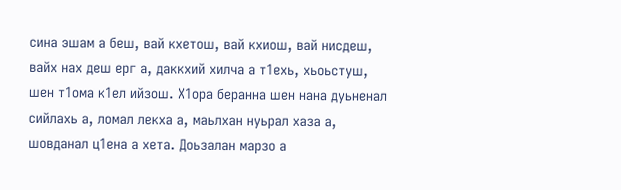сина эшам а беш, вай кхетош, вай кхиош, вай нисдеш, вайх нах деш ерг а, даккхий хилча а т1ехь, хьоьстуш, шен т1ома к1ел ийзош. Х1ора беранна шен нана дуьненал сийлахь а, ломал лекха а, маьлхан нуьрал хаза а, шовданал ц1ена а хета. Доьзалан марзо а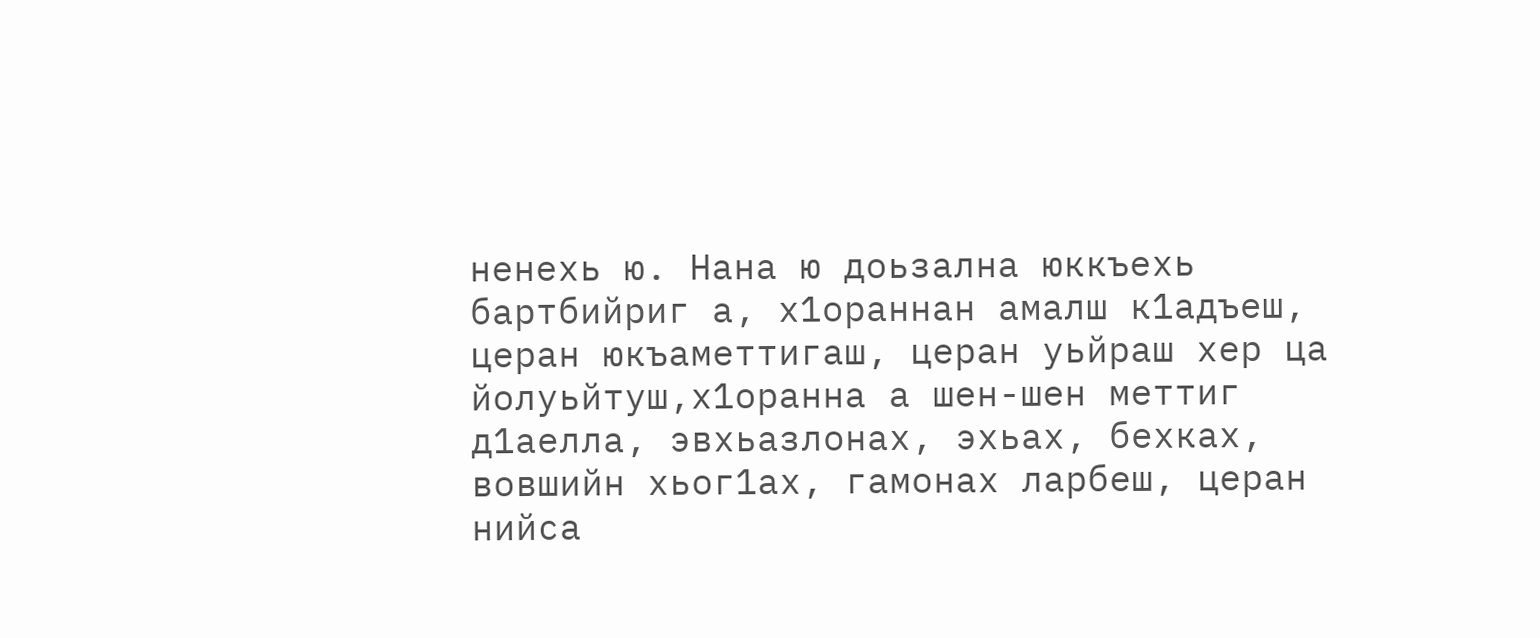ненехь ю. Нана ю доьзална юккъехь бартбийриг а, х1ораннан амалш к1адъеш, церан юкъаметтигаш, церан уьйраш хер ца йолуьйтуш,х1оранна а шен-шен меттиг д1аелла, эвхьазлонах, эхьах, бехках, вовшийн хьог1ах, гамонах ларбеш, церан нийса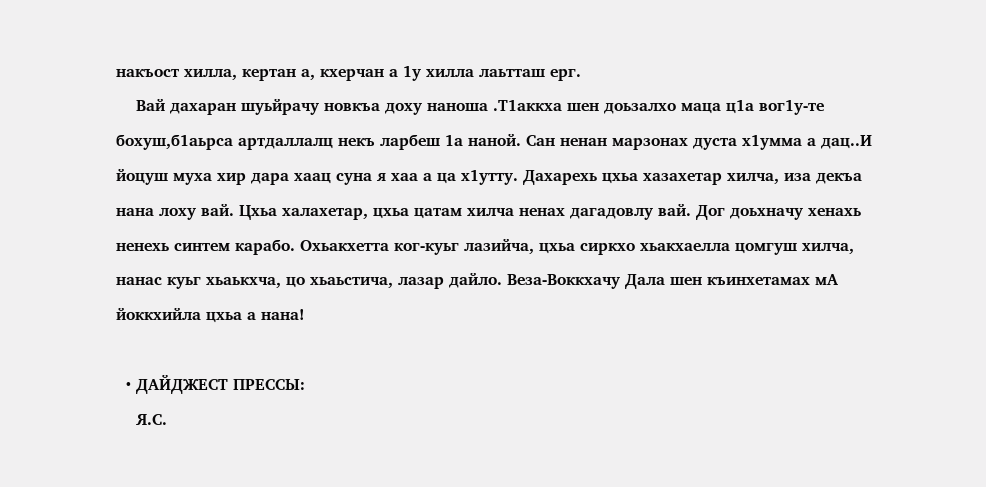накъост хилла, кертан а, кхерчан а 1у хилла лаьтташ ерг.
    Вай дахаран шуьйрачу новкъа доху наноша .Т1аккха шен доьзалхо маца ц1а вог1у-те бохуш,б1аьрса артдаллалц некъ ларбеш 1а наной. Сан ненан марзонах дуста х1умма а дац..И йоцуш муха хир дара хаац суна я хаа а ца х1утту. Дахарехь цхьа хазахетар хилча, иза декъа нана лоху вай. Цхьа халахетар, цхьа цатам хилча ненах дагадовлу вай. Дог доьхначу хенахь ненехь синтем карабо. Охьакхетта ког-куьг лазийча, цхьа сиркхо хьакхаелла цомгуш хилча, нанас куьг хьаькхча, цо хьаьстича, лазар дайло. Веза-Воккхачу Дала шен къинхетамах мА йоккхийла цхьа а нана!

  • ДАЙДЖЕСТ ПРЕССЫ:
    Я.С.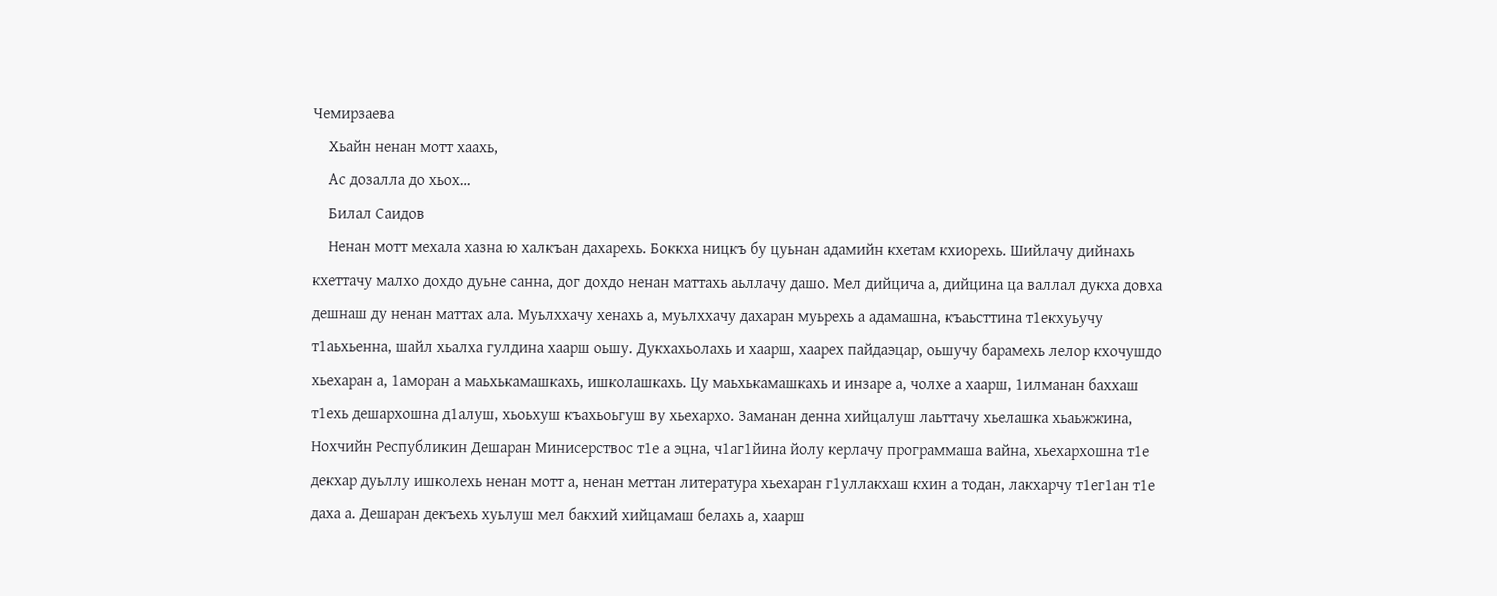Чемирзаева
    Хьайн ненан мотт хаахь,
    Ас дозалла до хьох…
    Билал Саидов
    Ненан мотт мехала хазна ю халкъан дахарехь. Боккха ницкъ бу цуьнан адамийн кхетам кхиорехь. Шийлачу дийнахь кхеттачу малхо дохдо дуьне санна, дог дохдо ненан маттахь аьллачу дашо. Мел дийцича а, дийцина ца валлал дукха довха дешнаш ду ненан маттах ала. Муьлххачу хенахь а, муьлххачу дахаран муьрехь а адамашна, къаьсттина т1екхуьучу т1аьхьенна, шайл хьалха гулдина хаарш оьшу. Дукхахьолахь и хаарш, хаарех пайдаэцар, оьшучу барамехь лелор кхочушдо хьехаран а, 1аморан а маьхькамашкахь, ишколашкахь. Цу маьхькамашкахь и инзаре а, чолхе а хаарш, 1илманан баххаш т1ехь дешархошна д1алуш, хьоьхуш къахьоьгуш ву хьехархо. Заманан денна хийцалуш лаьттачу хьелашка хьаьжжина, Нохчийн Республикин Дешаран Минисерствос т1е а эцна, ч1аг1йина йолу керлачу программаша вайна, хьехархошна т1е декхар дуьллу ишколехь ненан мотт а, ненан меттан литература хьехаран г1уллакхаш кхин а тодан, лакхарчу т1ег1ан т1е даха а. Дешаран декъехь хуьлуш мел бакхий хийцамаш белахь а, хаарш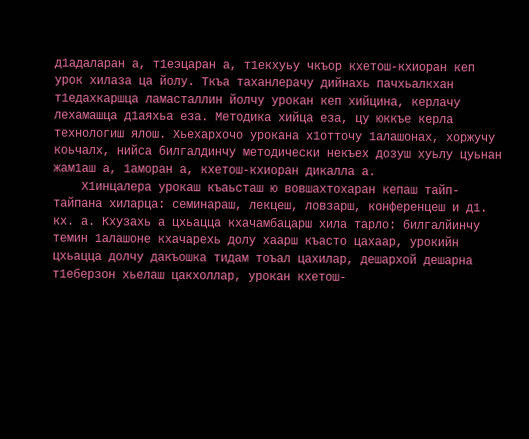д1адаларан а, т1еэцаран а, т1екхуьу чкъор кхетош-кхиоран кеп урок хилаза ца йолу. Ткъа таханлерачу дийнахь пачхьалкхан т1едахкаршца ламасталлин йолчу урокан кеп хийцина, керлачу лехамашца д1аяхьа еза. Методика хийца еза, цу юккъе керла технологиш ялош. Хьехархочо урокана х1отточу 1алашонах, хоржучу коьчалх, нийса билгалдинчу методически некъех дозуш хуьлу цуьнан жам1аш а, 1аморан а, кхетош-кхиоран дикалла а.
    Х1инцалера урокаш къаьсташ ю вовшахтохаран кепаш тайп-тайпана хиларца: семинараш, лекцеш, ловзарш, конференцеш и д1. кх. а. Кхузахь а цхьацца кхачамбацарш хила тарло: билгалйинчу темин 1алашоне кхачарехь долу хаарш къасто цахаар, урокийн цхьацца долчу дакъошка тидам тоъал цахилар, дешархой дешарна т1еберзон хьелаш цакхоллар, урокан кхетош-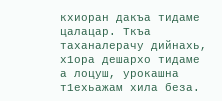кхиоран дакъа тидаме цалацар. Ткъа таханалерачу дийнахь, х1ора дешархо тидаме а лоцуш, урокашна т1ехьажам хила беза.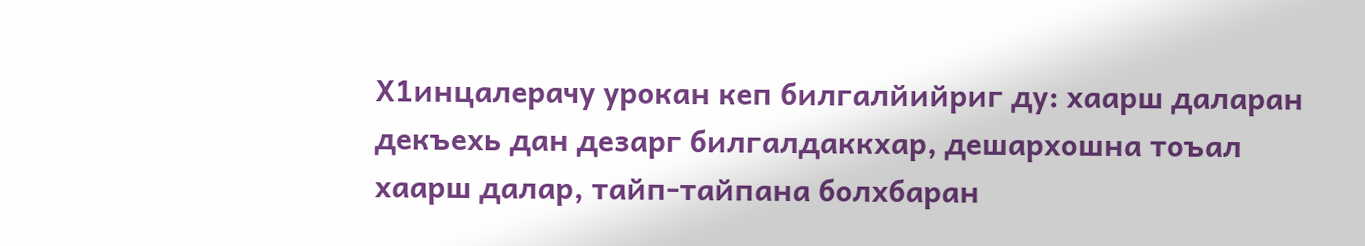Х1инцалерачу урокан кеп билгалйийриг ду: хаарш даларан декъехь дан дезарг билгалдаккхар, дешархошна тоъал хаарш далар, тайп-тайпана болхбаран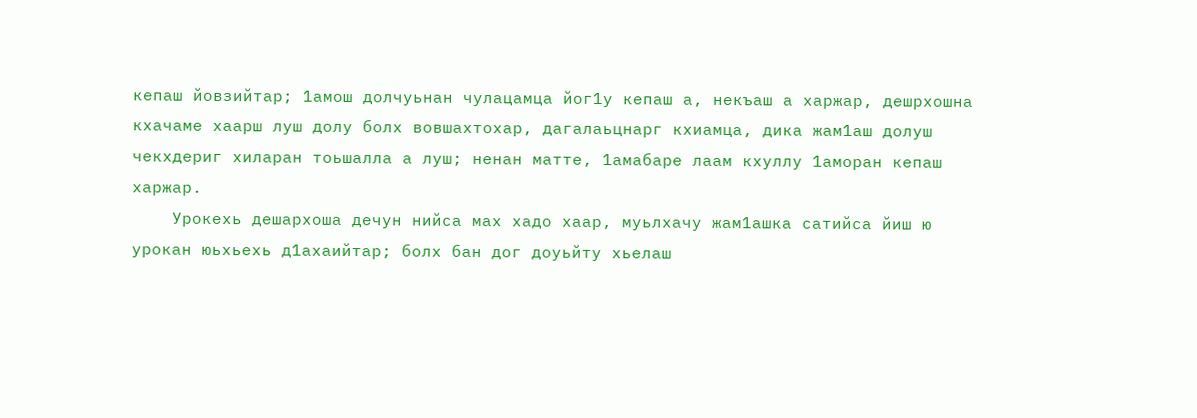кепаш йовзийтар; 1амош долчуьнан чулацамца йог1у кепаш а, некъаш а харжар, дешрхошна кхачаме хаарш луш долу болх вовшахтохар, дагалаьцнарг кхиамца, дика жам1аш долуш чекхдериг хиларан тоьшалла а луш; ненан матте, 1амабаре лаам кхуллу 1аморан кепаш харжар.
    Урокехь дешархоша дечун нийса мах хадо хаар, муьлхачу жам1ашка сатийса йиш ю урокан юьхьехь д1ахаийтар; болх бан дог доуьйту хьелаш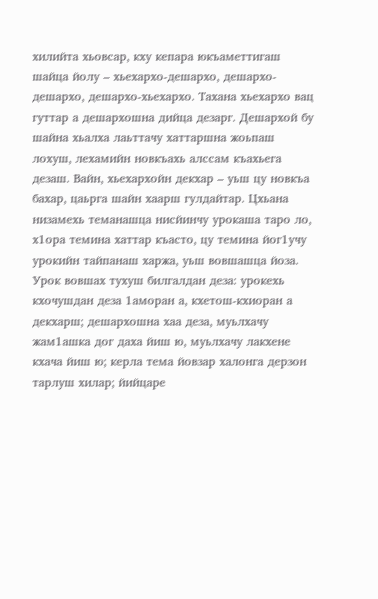хилийта хьовсар, кху кепара юкъаметтигаш шайца йолу – хьехархо-дешархо, дешархо-дешархо, дешархо-хьехархо. Тахана хьехархо вац гуттар а дешархошна дийца дезарг. Дешархой бу шайна хьалха лаьттачу хаттаршна жоьпаш лохуш, лехамийн новкъахь алссам къахьега дезаш. Вайн, хьехархойн декхар – уьш цу новкъа бахар, цаьрга шайн хаарш гулдайтар. Цхьана низамехь теманашца нисйинчу урокаша таро ло, х1ора темина хаттар къасто, цу темина йог1учу урокийн тайпанаш харжа, уьш вовшашца йоза. Урок вовшах тухуш билгалдан деза: урокехь кхочушдан деза 1аморан а, кхетош-кхиоран а декхарш; дешархошна хаа деза, муьлхачу жам1ашка дог даха йиш ю, муьлхачу лакхене кхача йиш ю; керла тема йовзар халонга дерзон тарлуш хилар; йийцаре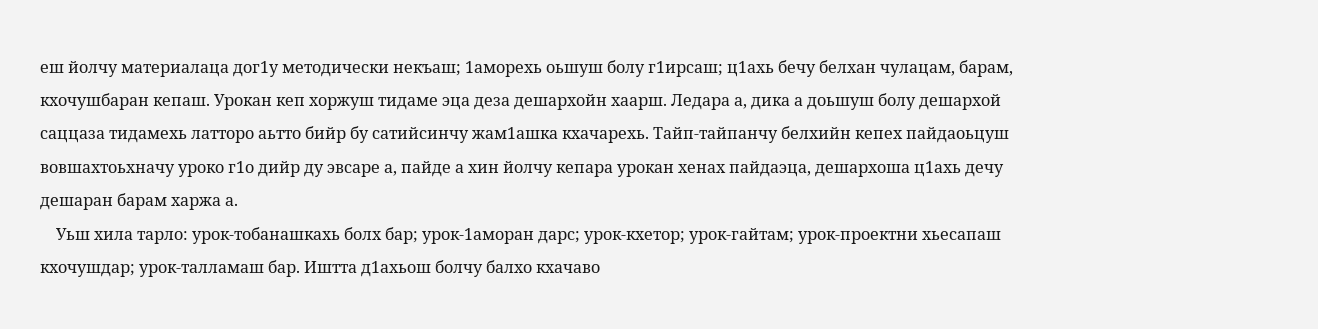еш йолчу материалаца дог1у методически некъаш; 1аморехь оьшуш болу г1ирсаш; ц1ахь бечу белхан чулацам, барам, кхочушбаран кепаш. Урокан кеп хоржуш тидаме эца деза дешархойн хаарш. Ледара а, дика а доьшуш болу дешархой саццаза тидамехь латторо аьтто бийр бу сатийсинчу жам1ашка кхачарехь. Тайп-тайпанчу белхийн кепех пайдаоьцуш вовшахтоьхначу уроко г1о дийр ду эвсаре а, пайде а хин йолчу кепара урокан хенах пайдаэца, дешархоша ц1ахь дечу дешаран барам харжа а.
    Уьш хила тарло: урок-тобанашкахь болх бар; урок-1аморан дарс; урок-кхетор; урок-гайтам; урок-проектни хьесапаш кхочушдар; урок-талламаш бар. Иштта д1ахьош болчу балхо кхачаво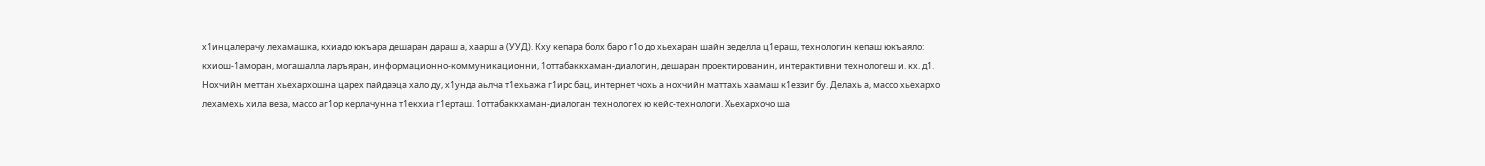х1инцалерачу лехамашка, кхиадо юкъара дешаран дараш а, хаарш а (УУД). Кху кепара болх баро г1о до хьехаран шайн зеделла ц1ераш, технологин кепаш юкъаяло: кхиош-1аморан, могашалла ларъяран, информационно-коммуникационни, 1оттабаккхаман-диалогин, дешаран проектированин, интерактивни технологеш и. кх. д1. Нохчийн меттан хьехархошна царех пайдаэца хало ду, х1унда аьлча т1ехьажа г1ирс бац, интернет чохь а нохчийн маттахь хаамаш к1еззиг бу. Делахь а, массо хьехархо лехамехь хила веза, массо аг1ор керлачунна т1екхиа г1ерташ. 1оттабаккхаман-диалоган технологех ю кейс-технологи. Хьехархочо ша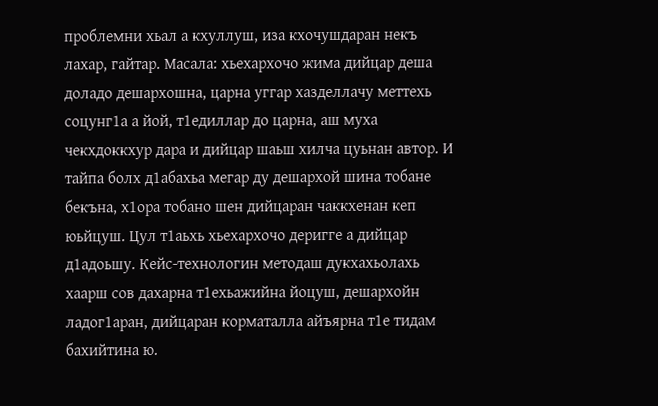проблемни хьал а кхуллуш, иза кхочушдаран некъ лахар, гайтар. Масала: хьехархочо жима дийцар деша доладо дешархошна, царна уггар хазделлачу меттехь соцунг1а а йой, т1едиллар до царна, аш муха чекхдоккхур дара и дийцар шаьш хилча цуьнан автор. И тайпа болх д1абахьа мегар ду дешархой шина тобане бекъна, х1ора тобано шен дийцаран чаккхенан кеп юьйцуш. Цул т1аьхь хьехархочо деригге а дийцар д1адоьшу. Кейс-технологин методаш дукхахьолахь хаарш сов дахарна т1ехьажийна йоцуш, дешархойн ладог1аран, дийцаран корматалла айъярна т1е тидам бахийтина ю.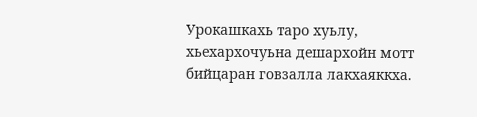Урокашкахь таро хуьлу, хьехархочуьна дешархойн мотт бийцаран говзалла лакхаяккха.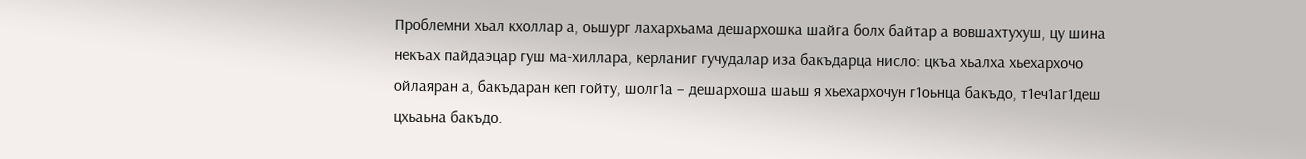Проблемни хьал кхоллар а, оьшург лахархьама дешархошка шайга болх байтар а вовшахтухуш, цу шина некъах пайдаэцар гуш ма-хиллара, керланиг гучудалар иза бакъдарца нисло: цкъа хьалха хьехархочо ойлаяран а, бакъдаран кеп гойту, шолг1а – дешархоша шаьш я хьехархочун г1оьнца бакъдо, т1еч1аг1деш цхьаьна бакъдо.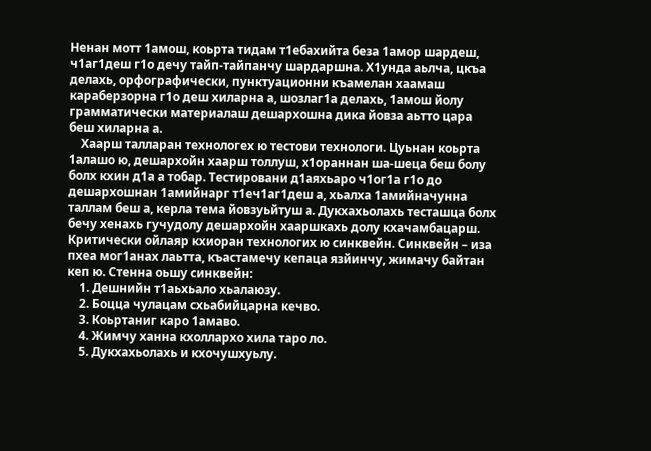Ненан мотт 1амош, коьрта тидам т1ебахийта беза 1амор шардеш, ч1аг1деш г1о дечу тайп-тайпанчу шардаршна. Х1унда аьлча, цкъа делахь, орфографически, пунктуационни къамелан хаамаш караберзорна г1о деш хиларна а, шозлаг1а делахь, 1амош йолу грамматически материалаш дешархошна дика йовза аьтто цара беш хиларна а.
    Хаарш талларан технологех ю тестови технологи. Цуьнан коьрта 1алашо ю, дешархойн хаарш толлуш, х1ораннан ша-шеца беш болу болх кхин д1а а тобар. Тестировани д1аяхьаро ч1ог1а г1о до дешархошнан 1амийнарг т1еч1аг1деш а, хьалха 1амийначунна таллам беш а, керла тема йовзуьйтуш а. Дукхахьолахь тесташца болх бечу хенахь гучудолу дешархойн хааршкахь долу кхачамбацарш. Критически ойлаяр кхиоран технологих ю синквейн. Синквейн – иза пхеа мог1анах лаьтта, къастамечу кепаца язйинчу, жимачу байтан кеп ю. Стенна оьшу синквейн:
    1. Дешнийн т1аьхьало хьалаюзу.
    2. Боцца чулацам схьабийцарна кечво.
    3. Коьртаниг каро 1амаво.
    4. Жимчу ханна кхоллархо хила таро ло.
    5. Дукхахьолахь и кхочушхуьлу.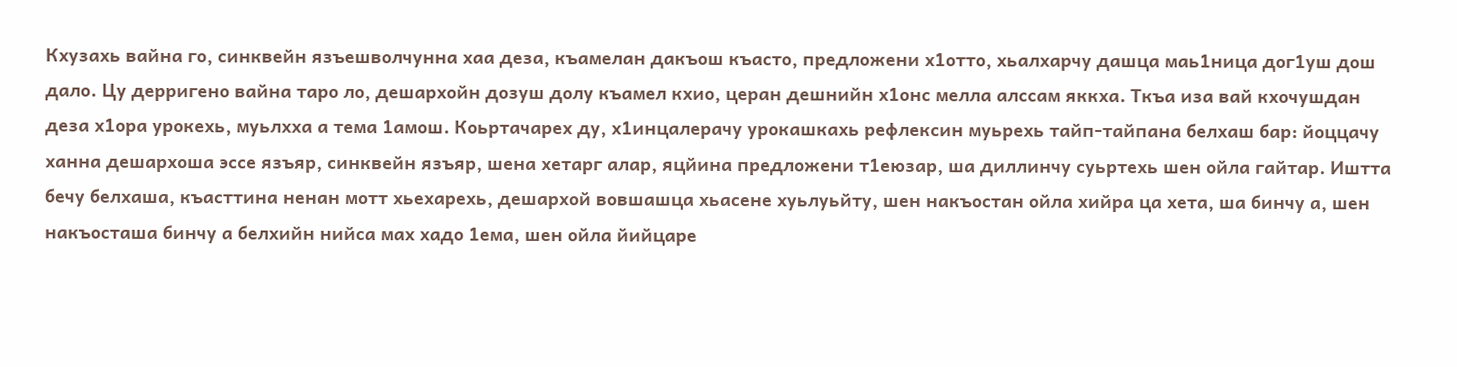Кхузахь вайна го, синквейн язъешволчунна хаа деза, къамелан дакъош къасто, предложени х1отто, хьалхарчу дашца маь1ница дог1уш дош дало. Цу дерригено вайна таро ло, дешархойн дозуш долу къамел кхио, церан дешнийн х1онс мелла алссам яккха. Ткъа иза вай кхочушдан деза х1ора урокехь, муьлхха а тема 1амош. Коьртачарех ду, х1инцалерачу урокашкахь рефлексин муьрехь тайп-тайпана белхаш бар: йоццачу ханна дешархоша эссе язъяр, синквейн язъяр, шена хетарг алар, яцйина предложени т1еюзар, ша диллинчу суьртехь шен ойла гайтар. Иштта бечу белхаша, къасттина ненан мотт хьехарехь, дешархой вовшашца хьасене хуьлуьйту, шен накъостан ойла хийра ца хета, ша бинчу а, шен накъосташа бинчу а белхийн нийса мах хадо 1ема, шен ойла йийцаре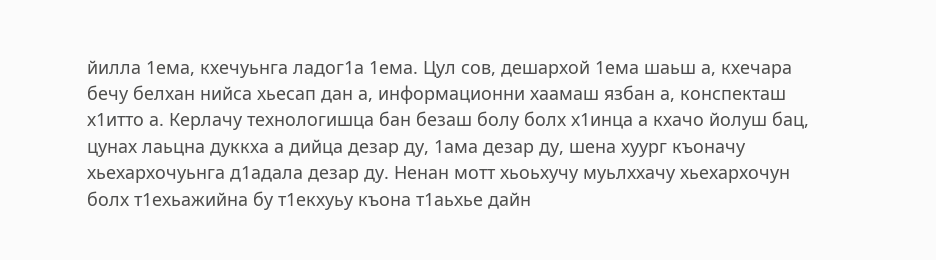йилла 1ема, кхечуьнга ладог1а 1ема. Цул сов, дешархой 1ема шаьш а, кхечара бечу белхан нийса хьесап дан а, информационни хаамаш язбан а, конспекташ х1итто а. Керлачу технологишца бан безаш болу болх х1инца а кхачо йолуш бац, цунах лаьцна дуккха а дийца дезар ду, 1ама дезар ду, шена хуург къоначу хьехархочуьнга д1адала дезар ду. Ненан мотт хьоьхучу муьлххачу хьехархочун болх т1ехьажийна бу т1екхуьу къона т1аьхье дайн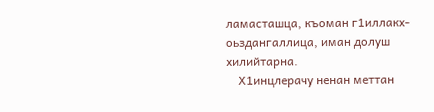ламасташца, къоман г1иллакх-оьздангаллица, иман долуш хилийтарна.
    Х1инцлерачу ненан меттан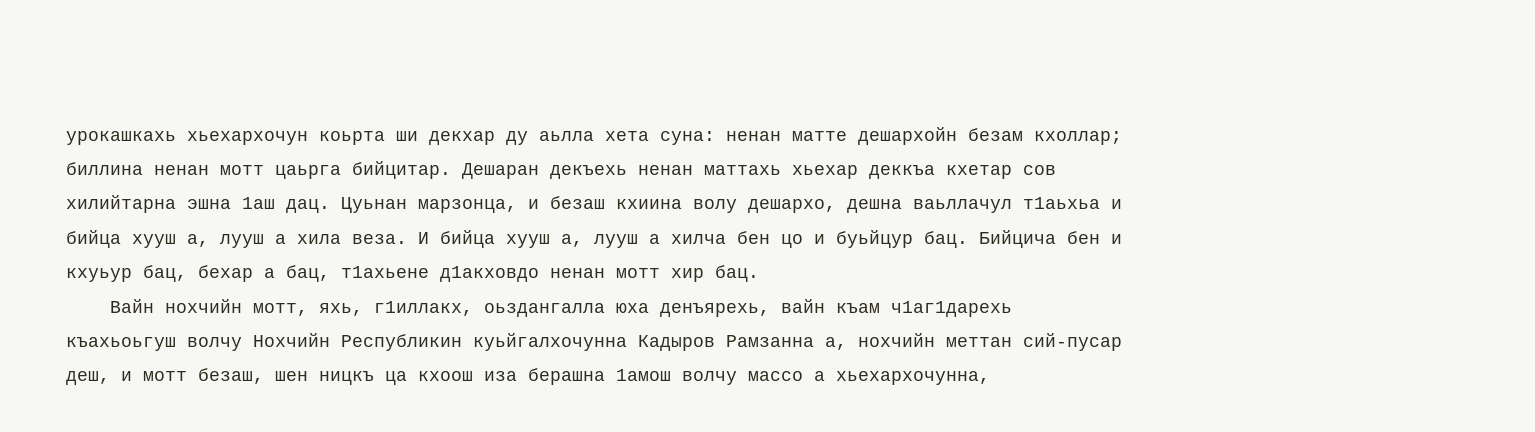урокашкахь хьехархочун коьрта ши декхар ду аьлла хета суна: ненан матте дешархойн безам кхоллар; биллина ненан мотт цаьрга бийцитар. Дешаран декъехь ненан маттахь хьехар деккъа кхетар сов хилийтарна эшна 1аш дац. Цуьнан марзонца, и безаш кхиина волу дешархо, дешна ваьллачул т1аьхьа и бийца хууш а, лууш а хила веза. И бийца хууш а, лууш а хилча бен цо и буьйцур бац. Бийцича бен и кхуьур бац, бехар а бац, т1ахьене д1акховдо ненан мотт хир бац.
    Вайн нохчийн мотт, яхь, г1иллакх, оьздангалла юха денъярехь, вайн къам ч1аг1дарехь къахьоьгуш волчу Нохчийн Республикин куьйгалхочунна Кадыров Рамзанна а, нохчийн меттан сий-пусар деш, и мотт безаш, шен ницкъ ца кхоош иза берашна 1амош волчу массо а хьехархочунна,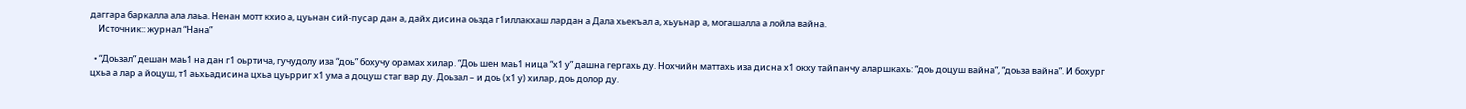даггара баркалла ала лаьа. Ненан мотт кхио а, цуьнан сий-пусар дан а, дайх дисина оьзда г1иллакхаш лардан а Дала хьекъал а, хьуьнар а, могашалла а лойла вайна.
    Источник:: журнал “Нана”

  • “Доьзал” дешан маь1 на дан г1 оьртича, гучудолу иза “доь” бохучу орамах хилар. “Доь шен маь1 ница “х1 у” дашна гергахь ду. Нохчийн маттахь иза дисна х1 окху тайпанчу аларшкахь: “доь доцуш вайна”, “доьза вайна”. И бохург цхьа а лар а йоцуш, т1 аьхьадисина цхьа цуьрриг х1 ума а доцуш стаг вар ду. Доьзал – и доь (х1 у) хилар, доь долор ду.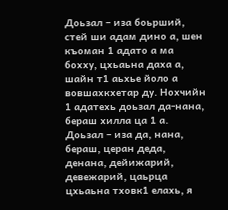Доьзал – иза боьрший, стей ши адам дино а, шен къоман 1 адато а ма бохху, цхьаьна даха а, шайн т1 аьхье йоло а вовшахкхетар ду. Нохчийн 1 адатехь доьзал да-нана, бераш хилла ца 1 а. Доьзал – иза да, нана, бераш, церан деда, денана, дейижарий, девежарий, цаьрца цхьаьна тховк1 елахь, я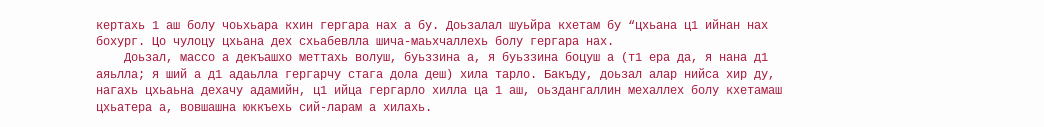кертахь 1 аш болу чоьхьара кхин гергара нах а бу. Доьзалал шуьйра кхетам бу “цхьана ц1 ийнан нах бохург. Цо чулоцу цхьана дех схьабевлла шича-маьхчаллехь болу гергара нах.
    Доьзал, массо а декъашхо меттахь волуш, буьззина а, я буьззина боцуш а (т1 ера да, я нана д1 аяьлла; я ший а д1 адаьлла гергарчу стага дола деш) хила тарло. Бакъду, доьзал алар нийса хир ду, нагахь цхьаьна дехачу адамийн, ц1 ийца гергарло хилла ца 1 аш, оьздангаллин мехаллех болу кхетамаш цхьатера а, вовшашна юккъехь сий-ларам а хилахь.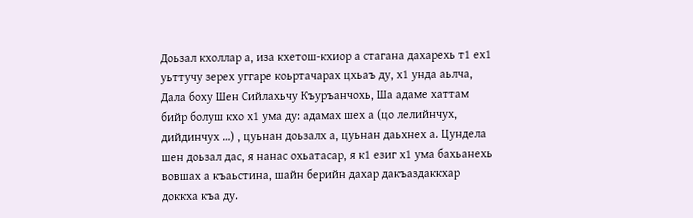Доьзал кхоллар а, иза кхетош-кхиор а стагана дахарехь т1 ех1 уьттучу зерех уггаре коьртачарах цхьаъ ду, х1 унда аьлча, Дала боху Шен Сийлахьчу Къуръанчохь, Ша адаме хаттам бийр болуш кхо х1 ума ду: адамах шех а (цо лелийнчух, дийдинчух …) , цуьнан доьзалх а, цуьнан даьхнех а. Цундела шен доьзал дас, я нанас охьатасар, я к1 езиг х1 ума бахьанехь вовшах а къаьстина, шайн берийн дахар дакъаздаккхар доккха къа ду.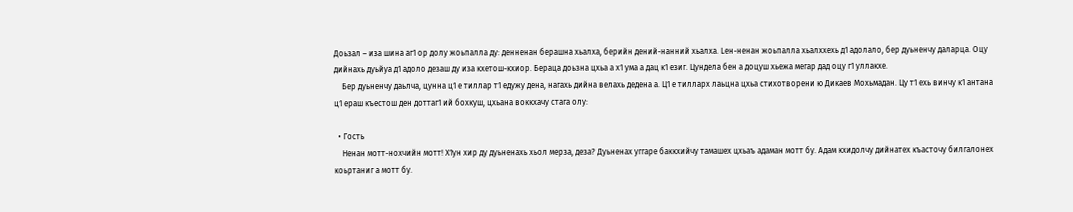Доьзал – иза шина аг1 ор долу жоьпалла ду: денненан берашна хьалха, берийн дений-нанний хьалха. Lен-ненан жоьпалла хьалххехь д1 адолало, бер дуьненчу даларца. Оцу дийнахь дуьйyа д1 адоло дезаш ду иза кхетош-кхиор. Бераца доьзна цхьа а х1 ума а дац к1 езиг. Цундела бен а доцуш хьежа мегар дад оцу г1 уллакхе.
    Бер дуьненчу даьлча, цунна ц1 е тиллар т1 едужу дена, нагахь дийна велахь дедена а. Ц1 е тилларх лаьцна цхьа стихотворени ю Дикаев Мохьмадан. Цу т1 ехь винчу к1 антана ц1 ераш къестош ден доттаг1 ий бохкуш, цхьана воккхачу стага олу:

  • Гость
    Ненан мотт-нохчийн мотт! Х1ун хир ду дуьненахь хьол мерза, деза? Дуьненах уггаре баккхийчу тамашех цхьаъ адаман мотт бу. Адам кхидолчу дийнатех къасточу билгалонех коьртаниг а мотт бу.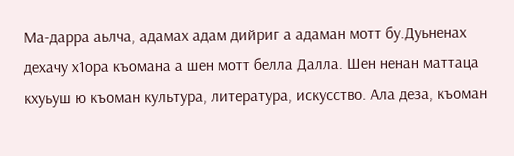Ма-дарра аьлча, адамах адам дийриг а адаман мотт бу.Дуьненах дехачу х1ора къомана а шен мотт белла Далла. Шен ненан маттаца кхуьуш ю къоман культура, литература, искусство. Ала деза, къоман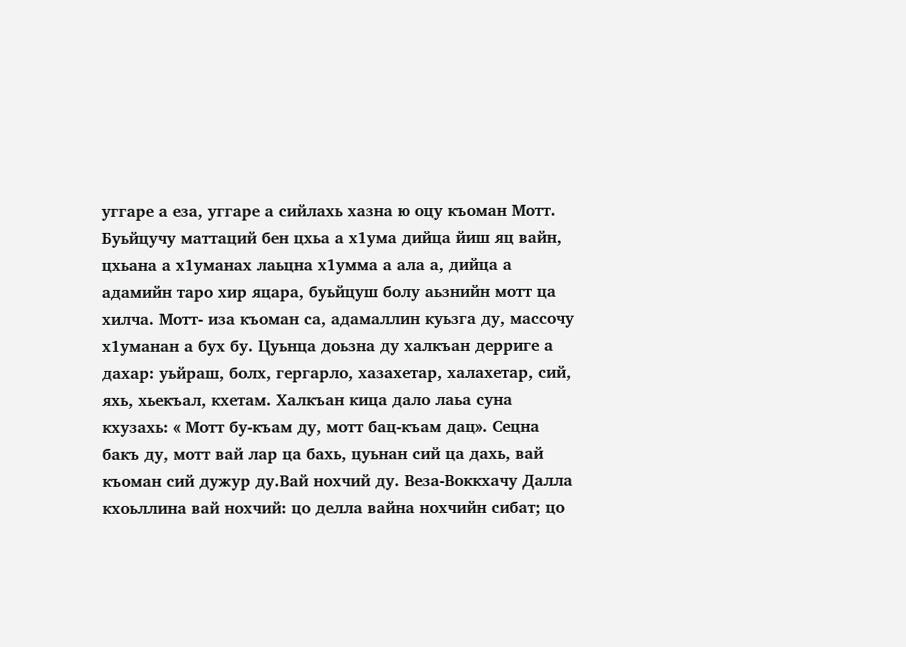уггаре а еза, уггаре а сийлахь хазна ю оцу къоман Мотт. Буьйцучу маттаций бен цхьа а х1ума дийца йиш яц вайн, цхьана а х1уманах лаьцна х1умма а ала а, дийца а адамийн таро хир яцара, буьйцуш болу аьзнийн мотт ца хилча. Мотт- иза къоман са, адамаллин куьзга ду, массочу х1уманан а бух бу. Цуьнца доьзна ду халкъан дерриге а дахар: уьйраш, болх, гергарло, хазахетар, халахетар, сий, яхь, хьекъал, кхетам. Халкъан кица дало лаьа суна кхузахь: « Мотт бу-къам ду, мотт бац-къам дац». Сецна бакъ ду, мотт вай лар ца бахь, цуьнан сий ца дахь, вай къоман сий дужур ду.Вай нохчий ду. Веза-Воккхачу Далла кхоьллина вай нохчий: цо делла вайна нохчийн сибат; цо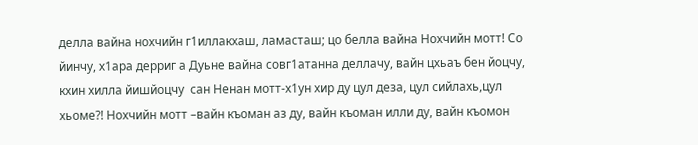делла вайна нохчийн г1иллакхаш, ламасташ; цо белла вайна Нохчийн мотт! Со йинчу, х1ара дерриг а Дуьне вайна совг1атанна деллачу, вайн цхьаъ бен йоцчу, кхин хилла йишйоцчу  сан Ненан мотт-х1ун хир ду цул деза, цул сийлахь,цул хьоме?! Нохчийн мотт –вайн къоман аз ду, вайн къоман илли ду, вайн къомон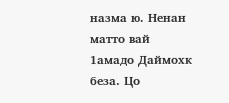назма ю. Ненан матто вай 1амадо Даймохк беза. Цо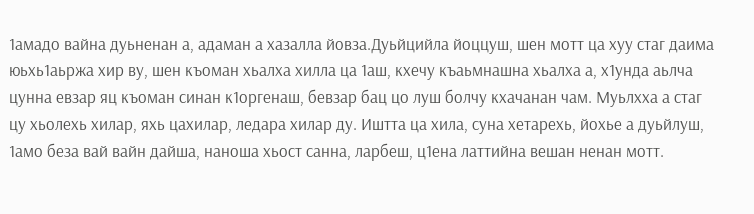1амадо вайна дуьненан а, адаман а хазалла йовза.Дуьйцийла йоццуш, шен мотт ца хуу стаг даима юьхь1аьржа хир ву, шен къоман хьалха хилла ца 1аш, кхечу къаьмнашна хьалха а, х1унда аьлча цунна евзар яц къоман синан к1оргенаш, бевзар бац цо луш болчу кхачанан чам. Муьлхха а стаг цу хьолехь хилар, яхь цахилар, ледара хилар ду. Иштта ца хила, суна хетарехь, йохье а дуьйлуш, 1амо беза вай вайн дайша, наноша хьост санна, ларбеш, ц1ена латтийна вешан ненан мотт.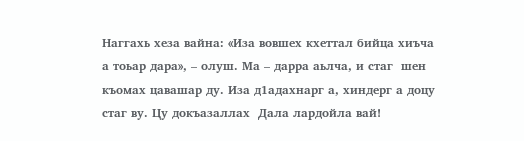Наггахь хеза вайна: «Иза вовшех кхеттал бийца хиъча а тоьар дара», – олуш. Ма – дарра аьлча, и стаг  шен къомах цавашар ду. Иза д1адахнарг а, хиндерг а доцу стаг ву. Цу докъазаллах  Дала лардойла вай!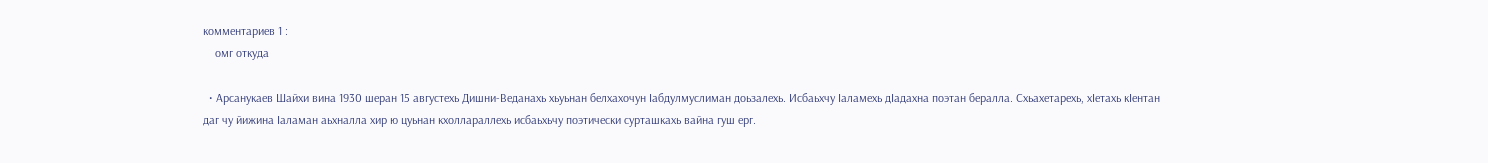комментариев 1 :
    омг откуда

  • Арсанукаев Шайхи вина 1930 шеран 15 августехь Дишни-Веданахь хьуьнан белхахочун Iабдулмуслиман доьзалехь. Исбаьхчу Iаламехь дIадахна поэтан бералла. Схьахетарехь, хIетахь кIентан даг чу йижина Iаламан аьхналла хир ю цуьнан кхоллараллехь исбаьхьчу поэтически сурташкахь вайна гуш ерг.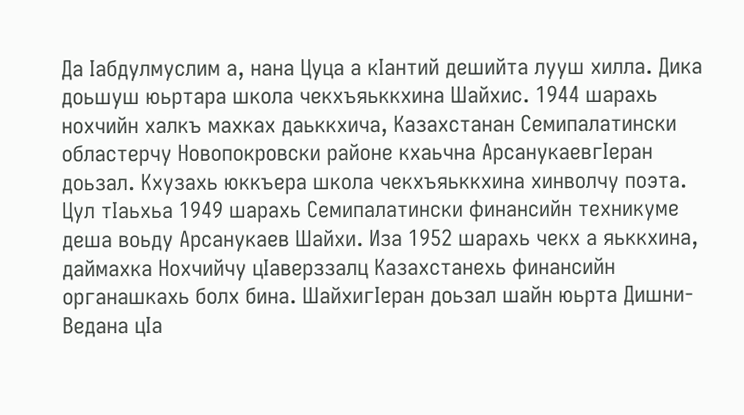Да Iабдулмуслим а, нана Цуца а кIантий дешийта лууш хилла. Дика доьшуш юьртара школа чекхъяьккхина Шайхис. 1944 шарахь нохчийн халкъ махках даьккхича, Казахстанан Семипалатински областерчу Новопокровски районе кхаьчна АрсанукаевгIеран доьзал. Кхузахь юккъера школа чекхъяьккхина хинволчу поэта. Цул тIаьхьа 1949 шарахь Семипалатински финансийн техникуме деша воьду Арсанукаев Шайхи. Иза 1952 шарахь чекх а яьккхина, даймахка Нохчийчу цIаверззалц Казахстанехь финансийн органашкахь болх бина. ШайхигIеран доьзал шайн юьрта Дишни-Ведана цIа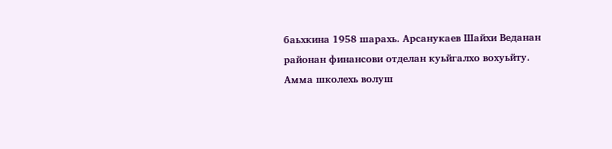баьхкина 1958 шарахь. Арсанукаев Шайхи Веданан районан финансови отделан куьйгалхо вохуьйту. Амма школехь волуш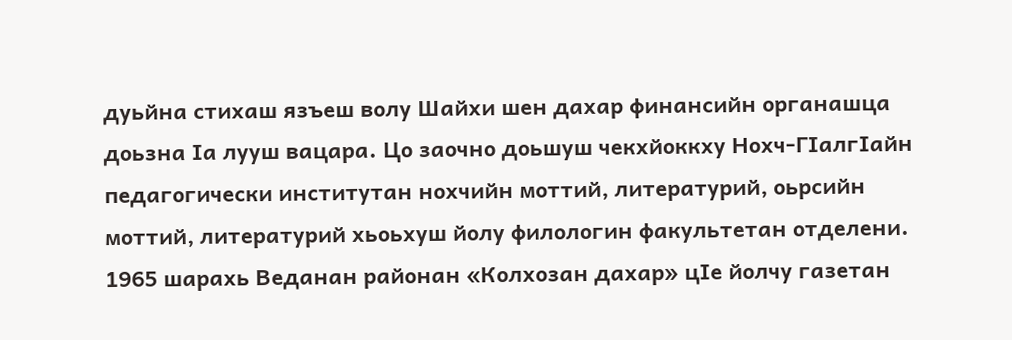дуьйна стихаш язъеш волу Шайхи шен дахар финансийн органашца доьзна Iа лууш вацара. Цо заочно доьшуш чекхйоккху Нохч-ГIалгIайн педагогически институтан нохчийн моттий, литературий, оьрсийн моттий, литературий хьоьхуш йолу филологин факультетан отделени. 1965 шарахь Веданан районан «Колхозан дахар» цIе йолчу газетан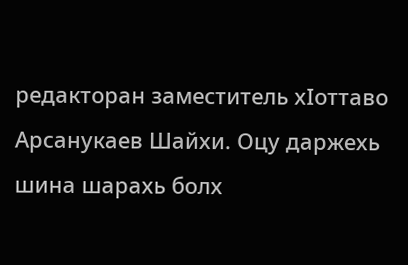редакторан заместитель хIоттаво Арсанукаев Шайхи. Оцу даржехь шина шарахь болх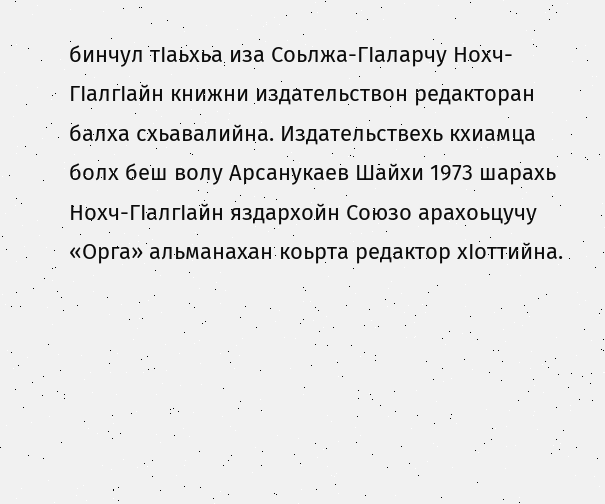бинчул тIаьхьа иза Соьлжа-ГIаларчу Нохч-ГIалгIайн книжни издательствон редакторан балха схьавалийна. Издательствехь кхиамца болх беш волу Арсанукаев Шайхи 1973 шарахь Нохч-ГIалгIайн яздархойн Союзо арахоьцучу «Орга» альманахан коьрта редактор хIоттийна.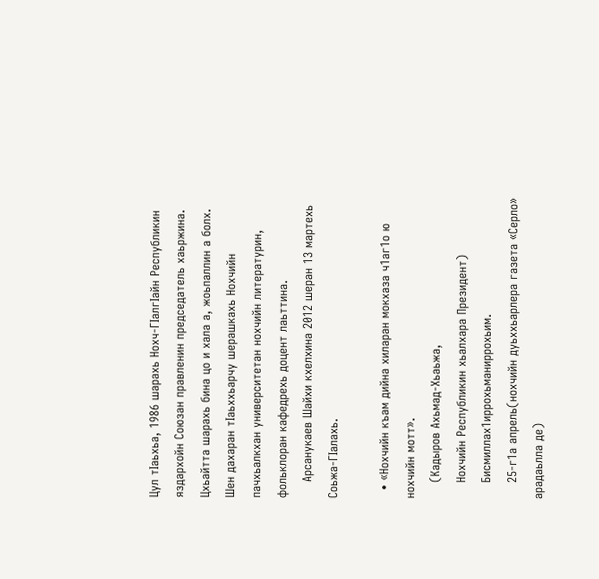Цул тIаьхьа, 1986 шарахь Нохч-ГIалгIайн Республикин яздархойн Союзан правленин председатель хаьржина. Цхьайтта шарахь бина цо и хала а, жоьпаллин а болх. Шен дахаран тIаьххьарчу шерашкахь Нохчийн пачхьалкхан университетан нохчийн литературин, фольклоран кафедрехь доцент лаьттина.
    Арсанукаев Шайхи кхелхина 2012 шеран 13 мартехь Соьжа-ГIалахь.

  • «Нохчийн къам дийна хиларан мокхаза ч1аг1о ю нохчийн мотт».
    (Кадыров Ахьмад-Хьаьжа,
    Нохчийн Республикин хьалхара Президент)
    Бисмиллах1иррохьманиррохьим.
    25-г1а апрель(нохчийн дуьххьарлера газета «Серло» арадаьлла де)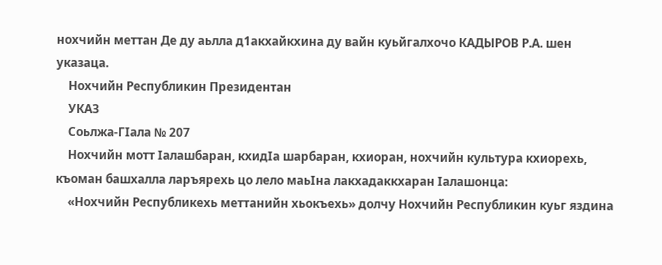нохчийн меттан Де ду аьлла д1акхайкхина ду вайн куьйгалхочо КАДЫРОВ Р.А. шен указаца.
    Нохчийн Республикин Президентан
    УКАЗ
    Соьлжа-ГIала № 207
    Нохчийн мотт Iалашбаран, кхидIа шарбаран, кхиоран, нохчийн культура кхиорехь, къоман башхалла ларъярехь цо лело маьIна лакхадаккхаран Iалашонца:
    «Нохчийн Республикехь меттанийн хьокъехь» долчу Нохчийн Республикин куьг яздина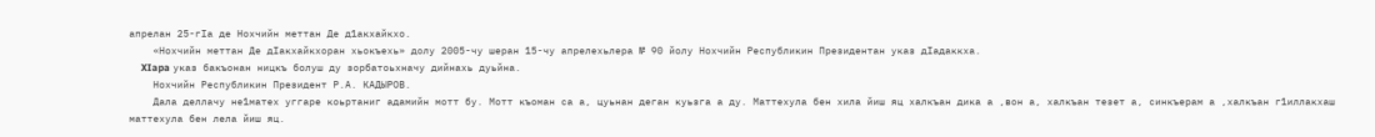апрелан 25-гIа де Нохчийн меттан Де д1акхайкхо.
    «Нохчийн меттан Де дIакхайкхоран хьокъехь» долу 2005-чу шеран 15-чу апрелехьлера № 90 йолу Нохчийн Республикин Президентан указ дIадаккха.
    XIapa указ бакъонан ницкъ болуш ду зорбатоьхначу дийнахь дуьйна.
    Нохчийн Республикин Президент Р.А. КАДЫРОВ.
    Дала деллачу не1матех уггаре коьртаниг адамийн мотт бу. Мотт къоман са а, цуьнан деган куьзга а ду. Маттехула бен хила йиш яц халкъан дика а ,вон а, халкъан тезет а, синкъерам а ,халкъан г1иллакхаш маттехула бен лела йиш яц.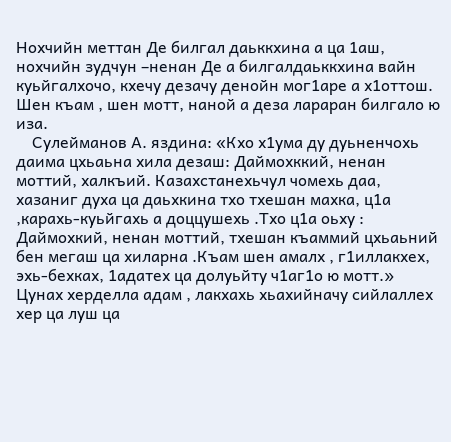Нохчийн меттан Де билгал даьккхина а ца 1аш, нохчийн зудчун –ненан Де а билгалдаьккхина вайн куьйгалхочо, кхечу дезачу денойн мог1аре а х1оттош. Шен къам , шен мотт, наной а деза лараран билгало ю иза.
    Сулейманов А. яздина: «Кхо х1ума ду дуьненчохь даима цхьаьна хила дезаш: Даймохккий, ненан моттий, халкъий. Казахстанехьчул чомехь даа, хазаниг духа ца даьхкина тхо тхешан махка, ц1а ,карахь-куьйгахь а доццушехь .Тхо ц1а оьху : Даймохкий, ненан моттий, тхешан къаммий цхьаьний бен мегаш ца хиларна .Къам шен амалх , г1иллакхех, эхь-бехках, 1адатех ца долуьйту ч1аг1о ю мотт.» Цунах херделла адам , лакхахь хьахийначу сийлаллех хер ца луш ца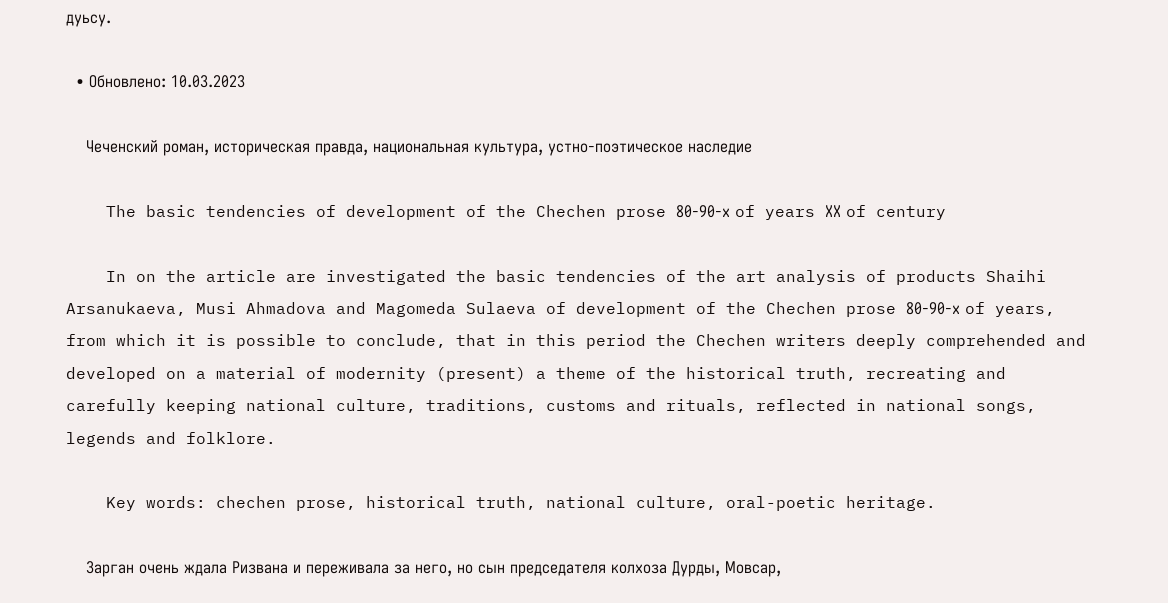дуьсу.

  • Обновлено: 10.03.2023

    Чеченский роман, историческая правда, национальная культура, устно-поэтическое наследие

    The basic tendencies of development of the Chechen prose 80-90-х of years ХХ of century

    In on the article are investigated the basic tendencies of the art analysis of products Shaihi Arsanukaeva, Musi Ahmadova and Magomeda Sulaeva of development of the Chechen prose 80-90-х of years, from which it is possible to conclude, that in this period the Chechen writers deeply comprehended and developed on a material of modernity (present) a theme of the historical truth, recreating and carefully keeping national culture, traditions, customs and rituals, reflected in national songs, legends and folklore.

    Key words: chechen prose, historical truth, national culture, oral-poetic heritage.

    Зарган очень ждала Ризвана и переживала за него, но сын председателя колхоза Дурды, Мовсар,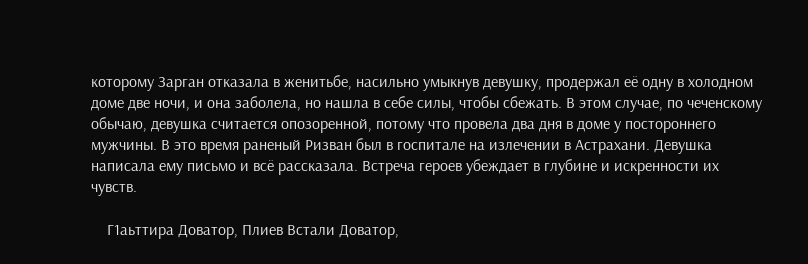которому Зарган отказала в женитьбе, насильно умыкнув девушку, продержал её одну в холодном доме две ночи, и она заболела, но нашла в себе силы, чтобы сбежать. В этом случае, по чеченскому обычаю, девушка считается опозоренной, потому что провела два дня в доме у постороннего мужчины. В это время раненый Ризван был в госпитале на излечении в Астрахани. Девушка написала ему письмо и всё рассказала. Встреча героев убеждает в глубине и искренности их чувств.

    Г1аьттира Доватор, Плиев Встали Доватор,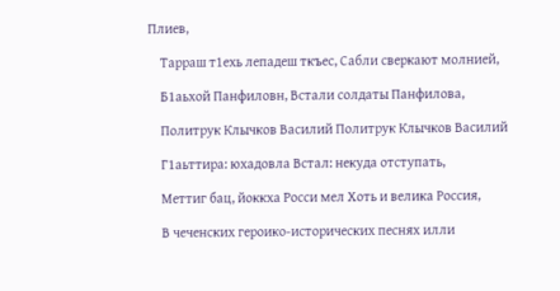Плиев,

    Тарраш т1ехь лепадеш ткъес, Сабли сверкают молнией,

    Б1аьхой Панфиловн, Встали солдаты Панфилова,

    Политрук Клычков Василий Политрук Клычков Василий

    Г1аьттира: юхадовла Встал: некуда отступать,

    Меттиг бац, йоккха Росси мел Хоть и велика Россия,

    В чеченских героико-исторических песнях илли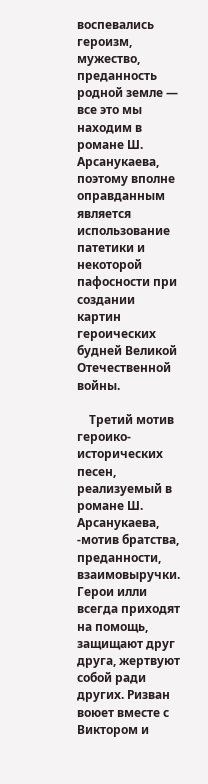воспевались героизм, мужество, преданность родной земле — все это мы находим в романе Ш. Арсанукаева, поэтому вполне оправданным является использование патетики и некоторой пафосности при создании картин героических будней Великой Отечественной войны.

    Третий мотив героико-исторических песен, реализуемый в романе Ш. Арсанукаева, -мотив братства, преданности, взаимовыручки. Герои илли всегда приходят на помощь, защищают друг друга, жертвуют собой ради других. Ризван воюет вместе с Виктором и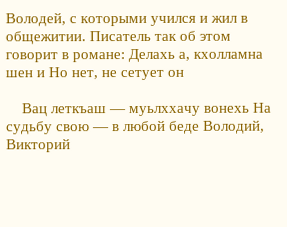Володей, с которыми учился и жил в общежитии. Писатель так об этом говорит в романе: Делахь а, кхолламна шен и Но нет, не сетует он

    Вац леткъаш — муьлххачу вонехь На судьбу свою — в любой беде Володий, Викторий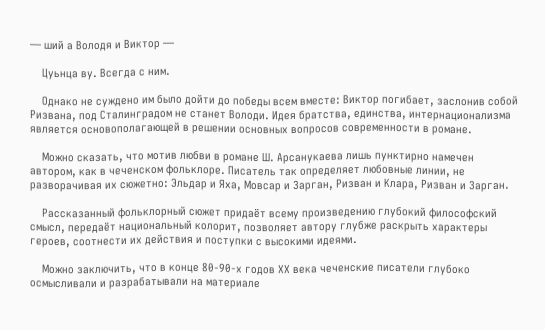— ший а Володя и Виктор —

    Цуьнца ву. Всегда с ним.

    Однако не суждено им было дойти до победы всем вместе: Виктор погибает, заслонив собой Ризвана, под Сталинградом не станет Володи. Идея братства, единства, интернационализма является основополагающей в решении основных вопросов современности в романе.

    Можно сказать, что мотив любви в романе Ш. Арсанукаева лишь пунктирно намечен автором, как в чеченском фольклоре. Писатель так определяет любовные линии, не разворачивая их сюжетно: Эльдар и Яха, Мовсар и Зарган, Ризван и Клара, Ризван и Зарган.

    Рассказанный фольклорный сюжет придаёт всему произведению глубокий философский смысл, передаёт национальный колорит, позволяет автору глубже раскрыть характеры героев, соотнести их действия и поступки с высокими идеями.

    Можно заключить, что в конце 80-90-х годов ХХ века чеченские писатели глубоко осмысливали и разрабатывали на материале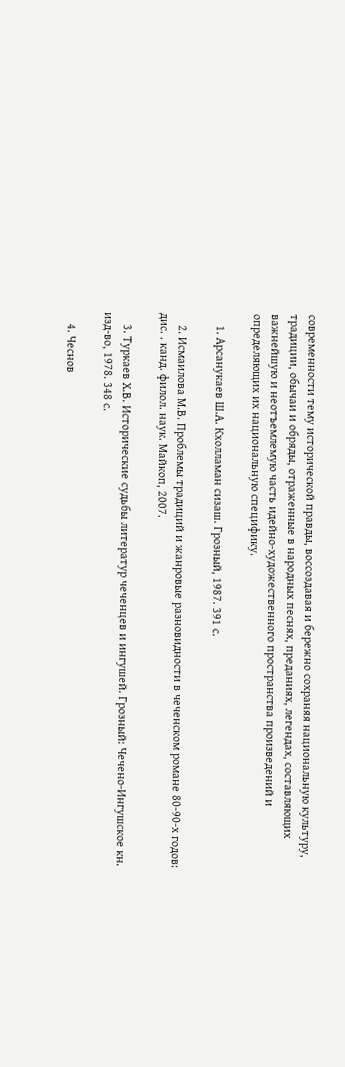современности тему исторической правды, воссоздавая и бережно сохраняя национальную культуру, традиции, обычаи и обряды, отраженные в народных песнях, преданиях, легендах, составляющих важнейшую и неотъемлемую часть идейно-художественного пространства произведений и определяющих их национальную специфику.

    1. Арсанукаев Ш.А. Кхолламан сизаш. Грозный, 1987. 391 с.

    2. Исмаилова М.В. Проблемы традиций и жанровые разновидности в чеченском романе 80-90-х годов: дис. . канд. филол. наук. Майкоп, 2007.

    3. Туркаев Х.В. Исторические судьбы литератур чеченцев и ингушей. Грозный: Чечено-Ингушское кн. изд-во, 1978. 348 с.

    4. Чеснов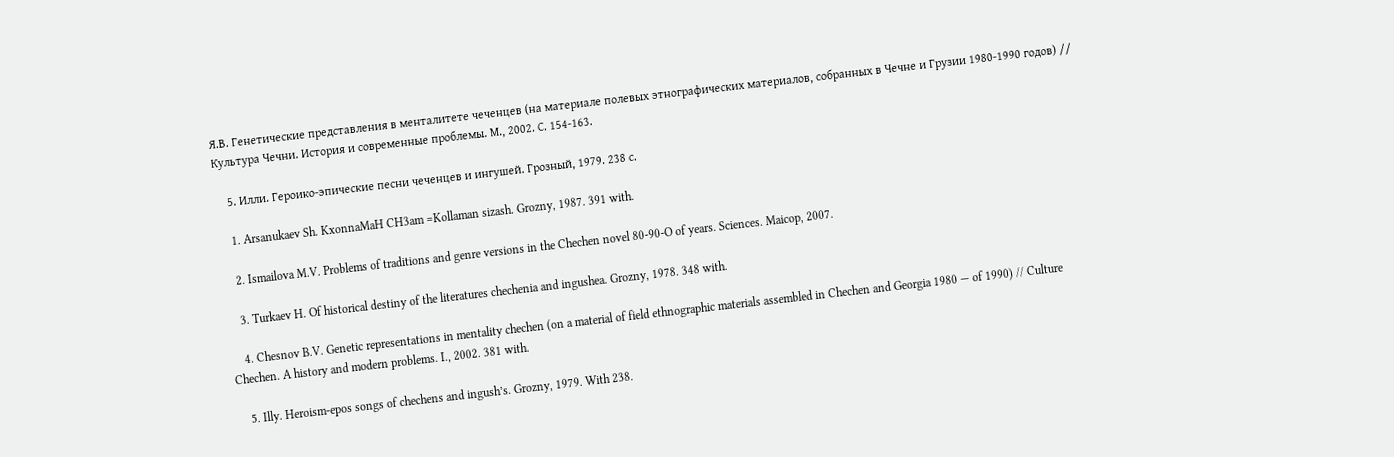Я.В. Генетические представления в менталитете чеченцев (на материале полевых этнографических материалов, собранных в Чечне и Грузии 1980-1990 годов) // Культура Чечни. История и современные проблемы. М., 2002. С. 154-163.

    5. Илли. Героико-эпические песни чеченцев и ингушей. Грозный, 1979. 238 с.

    1. Arsanukaev Sh. KxonnaMaH CH3am =Kollaman sizash. Grozny, 1987. 391 with.

    2. Ismailova M.V. Problems of traditions and genre versions in the Chechen novel 80-90-O of years. Sciences. Maicop, 2007.

    3. Turkaev H. Of historical destiny of the literatures chechenia and ingushea. Grozny, 1978. 348 with.

    4. Chesnov B.V. Genetic representations in mentality chechen (on a material of field ethnographic materials assembled in Chechen and Georgia 1980 — of 1990) // Culture Chechen. A history and modern problems. I., 2002. 381 with.

    5. Illy. Heroism-epos songs of chechens and ingush’s. Grozny, 1979. With 238.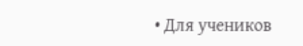• Для учеников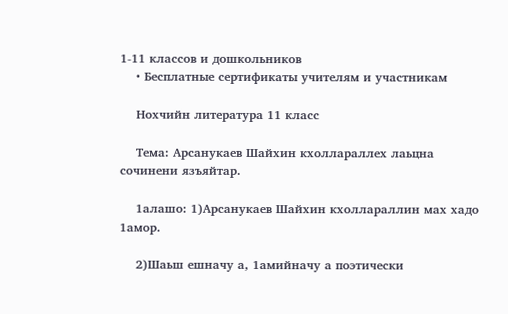1-11 классов и дошкольников
    • Бесплатные сертификаты учителям и участникам

    Нохчийн литература 11 класс

    Тема: Арсанукаев Шайхин кхоллараллех лаьцна сочинени язъяйтар.

    1алашо: 1)Арсанукаев Шайхин кхоллараллин мах хадо 1амор.

    2)Шаьш ешначу а, 1амийначу а поэтически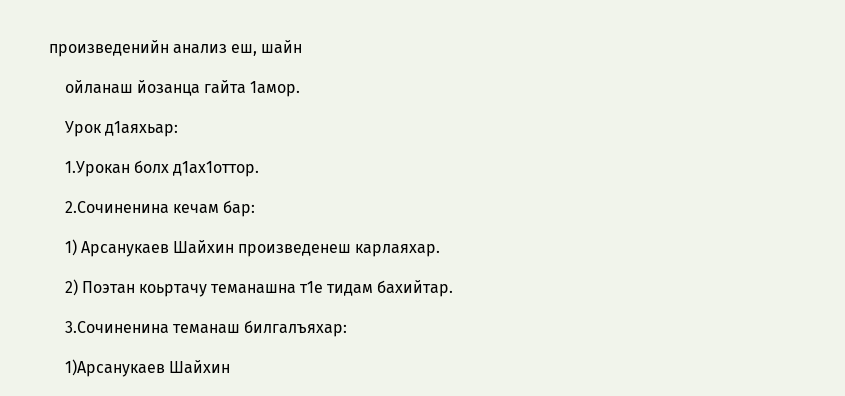произведенийн анализ еш, шайн

    ойланаш йозанца гайта 1амор.

    Урок д1аяхьар:

    1.Урокан болх д1ах1оттор.

    2.Сочиненина кечам бар:

    1) Арсанукаев Шайхин произведенеш карлаяхар.

    2) Поэтан коьртачу теманашна т1е тидам бахийтар.

    3.Сочиненина теманаш билгалъяхар:

    1)Арсанукаев Шайхин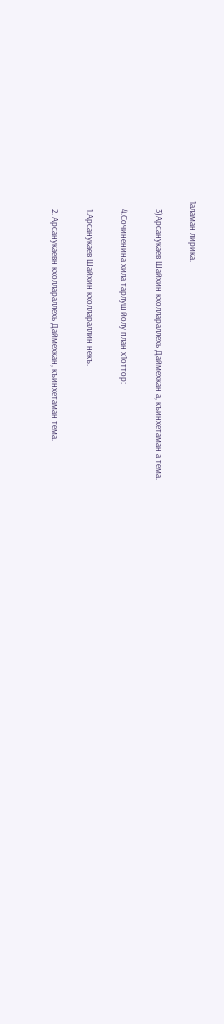1аламан лирика.

    3)Арсанукаев Шайхин кхоллараллехь Даймехкан а, къинхетаман а тема.

    4.Сочиненина хила тарлуш йолу план х1оттор:

    1.Арсанукаев Шайхин кхоллараллин некъ.

    2. Арсанукаевн кхоллараллехь Даймехкан, къинхетаман тема.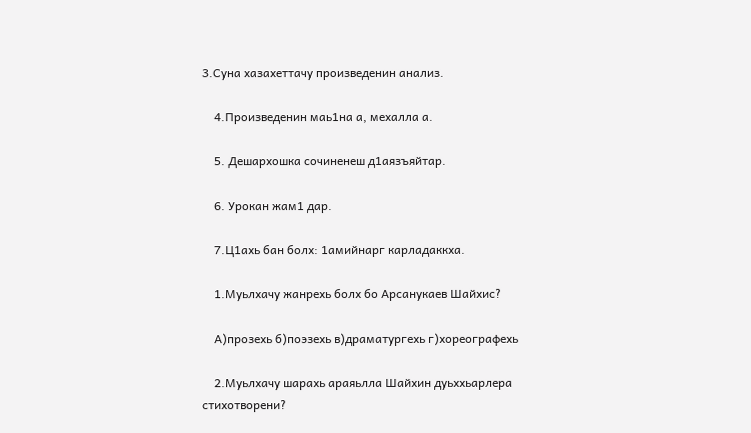3.Суна хазахеттачу произведенин анализ.

    4.Произведенин маь1на а, мехалла а.

    5. Дешархошка сочиненеш д1аязъяйтар.

    6. Урокан жам1 дар.

    7.Ц1ахь бан болх: 1амийнарг карладаккха.

    1.Муьлхачу жанрехь болх бо Арсанукаев Шайхис?

    А)прозехь б)поэзехь в)драматургехь г)хореографехь

    2.Муьлхачу шарахь араяьлла Шайхин дуьххьарлера стихотворени?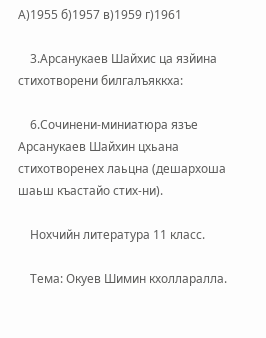А)1955 б)1957 в)1959 г)1961

    3.Арсанукаев Шайхис ца язйина стихотворени билгалъяккха:

    6.Сочинени-миниатюра язъе Арсанукаев Шайхин цхьана стихотворенех лаьцна (дешархоша шаьш къастайо стих-ни).

    Нохчийн литература 11 класс.

    Тема: Окуев Шимин кхолларалла.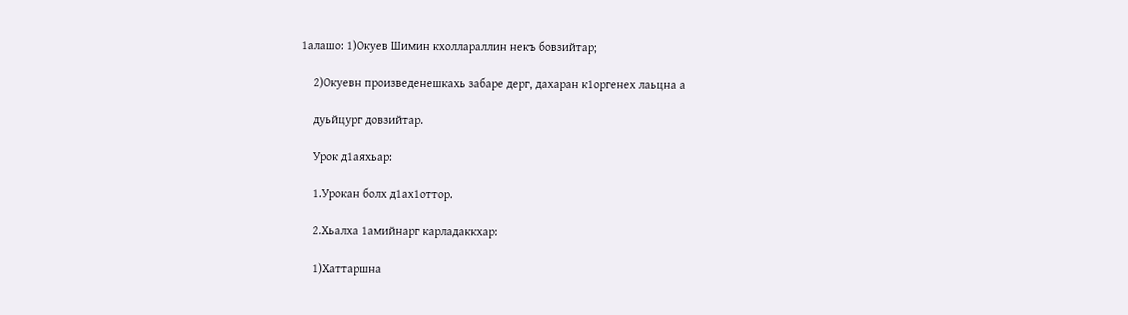1алашо: 1)Окуев Шимин кхоллараллин некъ бовзийтар;

    2)Окуевн произведенешкахь забаре дерг, дахаран к1оргенех лаьцна а

    дуьйцург довзийтар.

    Урок д1аяхьар:

    1.Урокан болх д1ах1оттор.

    2.Хьалха 1амийнарг карладаккхар:

    1)Хаттаршна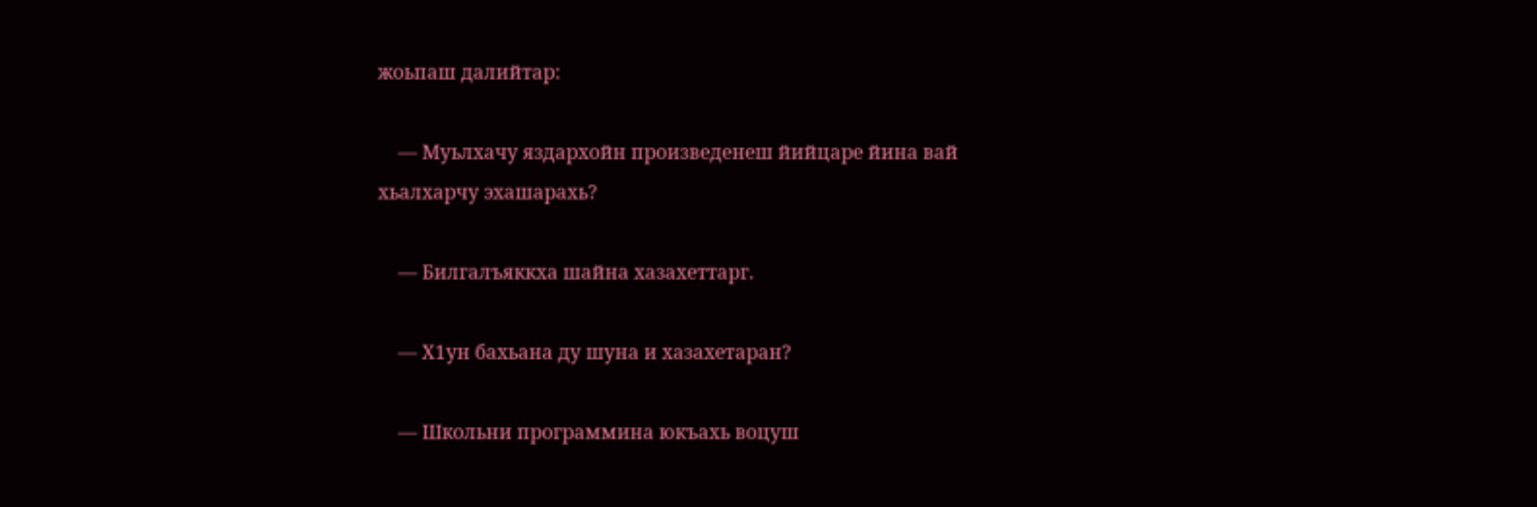жоьпаш далийтар:

    — Муьлхачу яздархойн произведенеш йийцаре йина вай хьалхарчу эхашарахь?

    — Билгалъяккха шайна хазахеттарг.

    — Х1ун бахьана ду шуна и хазахетаран?

    — Школьни программина юкъахь воцуш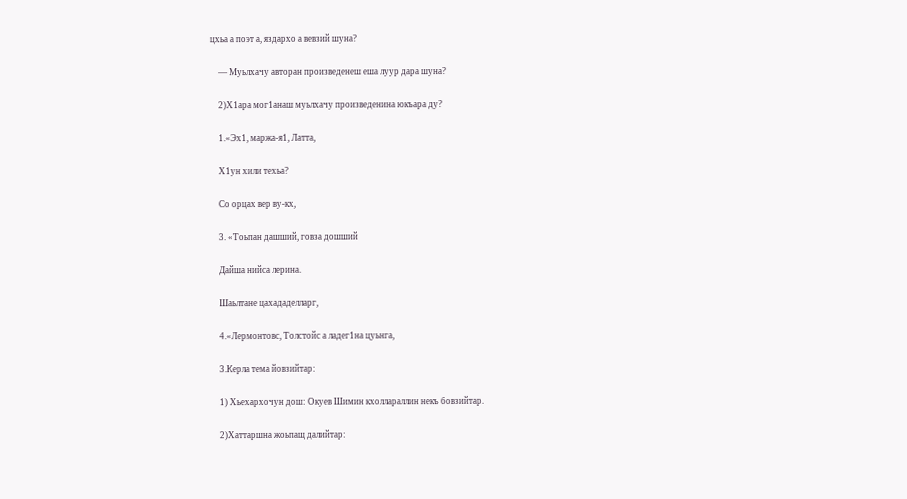цхьа а поэт а, яздархо а вевзий шуна?

    — Муьлхачу авторан произведенеш еша луур дара шуна?

    2)Х1ара мог1анаш муьлхачу произведенина юкъара ду?

    1.«Эх1, маржа-я1, Латта,

    Х1ун хили техьа?

    Со орцах вер ву-кх,

    3. «Тоьпан дашший, говза дошший

    Дайша нийса лерина.

    Шаьлтане цахададелларг,

    4.«Лермонтовс, Толстойс а ладег1на цуьнга,

    3.Керла тема йовзийтар:

    1) Хьехархочун дош: Окуев Шимин кхоллараллин некъ бовзийтар.

    2)Хаттаршна жоьпащ далийтар: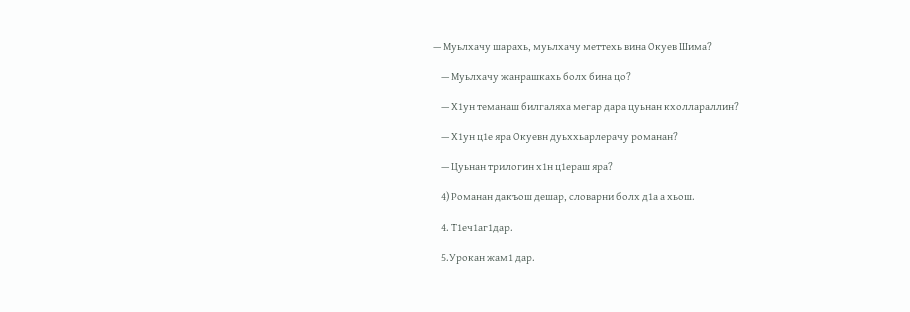— Муьлхачу шарахь, муьлхачу меттехь вина Окуев Шима?

    — Муьлхачу жанрашкахь болх бина цо?

    — Х1ун теманаш билгаляха мегар дара цуьнан кхоллараллин?

    — Х1ун ц1е яра Окуевн дуьххьарлерачу романан?

    — Цуьнан трилогин х1н ц1ераш яра?

    4) Романан дакъош дешар, словарни болх д1а а хьош.

    4. Т1еч1аг1дар.

    5.Урокан жам1 дар.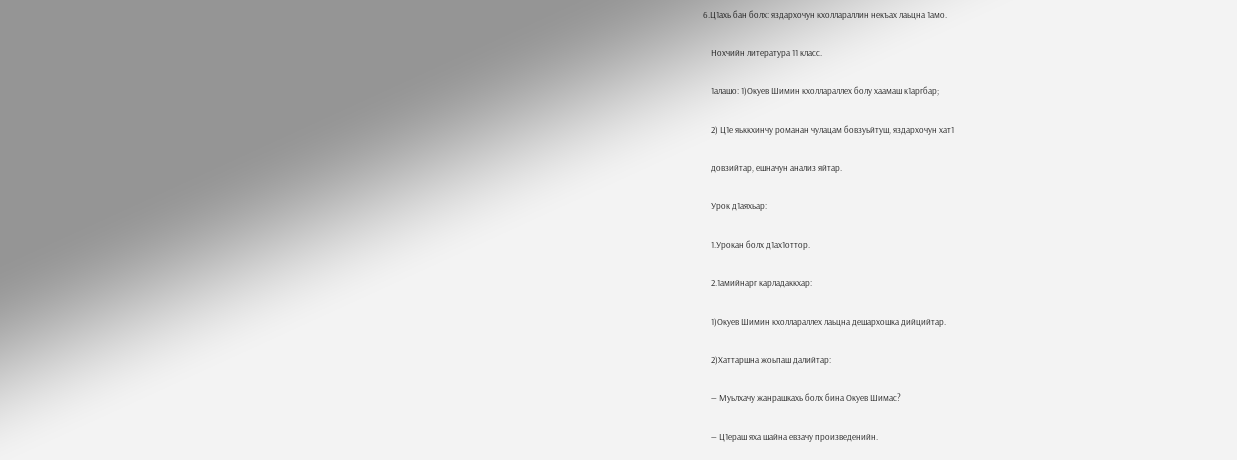6.Ц1ахь бан болх: яздархочун кхоллараллин некъах лаьцна 1амо.

    Нохчийн литература 11 класс.

    1алашо: 1)Окуев Шимин кхоллараллех болу хаамаш к1аргбар;

    2) Ц1е яьккхинчу романан чулацам бовзуьйтуш, яздархочун хат1

    довзийтар, ешначун анализ яйтар.

    Урок д1аяхьар:

    1.Урокан болх д1ах1оттор.

    2.1амийнарг карладаккхар:

    1)Окуев Шимин кхоллараллех лаьцна дешархошка дийцийтар.

    2)Хаттаршна жоьпаш далийтар:

    — Муьлхачу жанрашкахь болх бина Окуев Шимас?

    — Ц1ераш яха шайна евзачу произведенийн.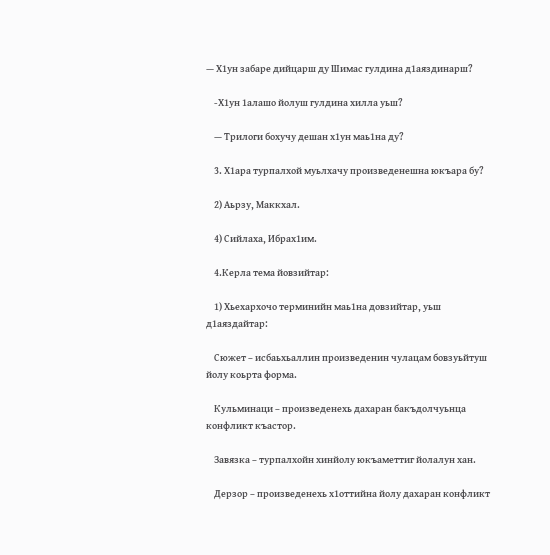— Х1ун забаре дийцарш ду Шимас гулдина д1аяздинарш?

    -Х1ун 1алашо йолуш гулдина хилла уьш?

    — Трилоги бохучу дешан х1ун маь1на ду?

    3. Х1ара турпалхой муьлхачу произведенешна юкъара бу?

    2) Аьрзу, Маккхал.

    4) Сийлаха, Ибрах1им.

    4.Керла тема йовзийтар:

    1) Хьехархочо терминийн маь1на довзийтар, уьш д1аяздайтар:

    Сюжет – исбаьхьаллин произведенин чулацам бовзуьйтуш йолу коьрта форма.

    Кульминаци – произведенехь дахаран бакъдолчуьнца конфликт къастор.

    Завязка – турпалхойн хинйолу юкъаметтиг йолалун хан.

    Дерзор – произведенехь х1оттийна йолу дахаран конфликт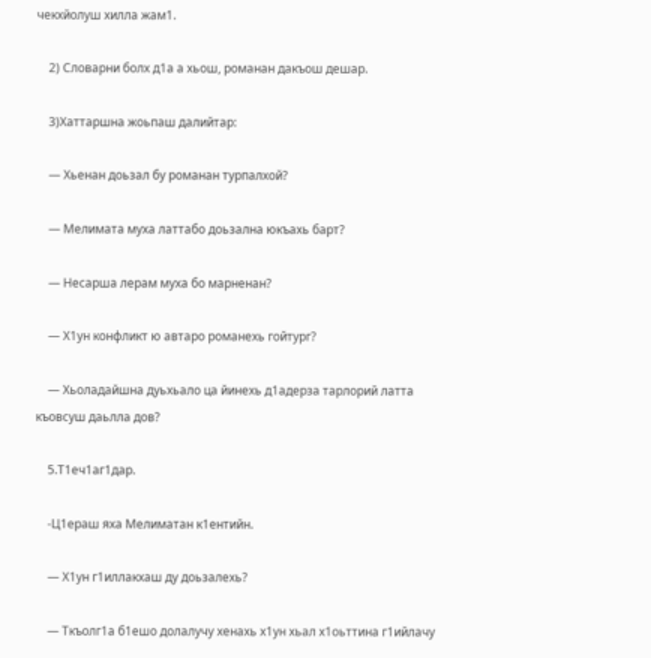чекхйолуш хилла жам1.

    2) Словарни болх д1а а хьош, романан дакъош дешар.

    3)Хаттаршна жоьпаш далийтар:

    — Хьенан доьзал бу романан турпалхой?

    — Мелимата муха латтабо доьзална юкъахь барт?

    — Несарша лерам муха бо марненан?

    — Х1ун конфликт ю автаро романехь гойтург?

    — Хьоладайшна дуьхьало ца йинехь д1адерза тарлорий латта къовсуш даьлла дов?

    5.Т1еч1аг1дар.

    -Ц1ераш яха Мелиматан к1ентийн.

    — Х1ун г1иллакхаш ду доьзалехь?

    — Ткъолг1а б1ешо долалучу хенахь х1ун хьал х1оьттина г1ийлачу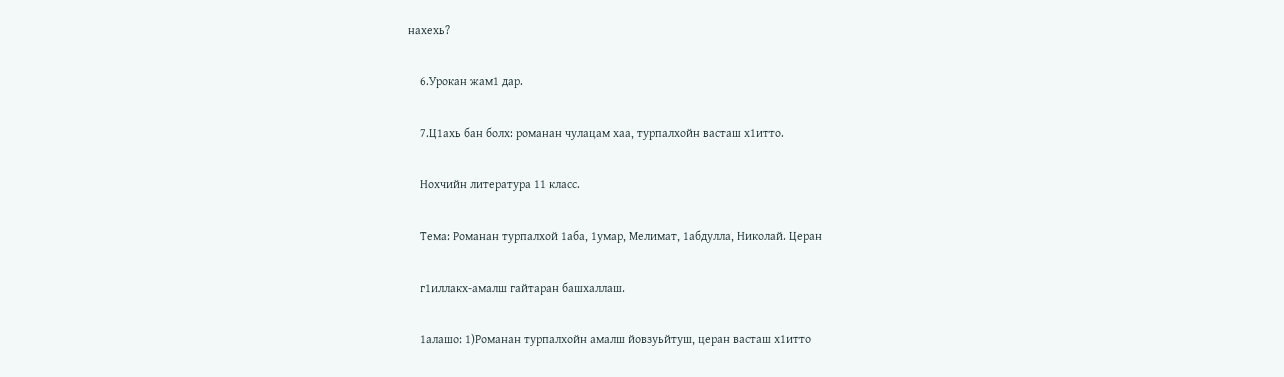нахехь?

    6.Урокан жам1 дар.

    7.Ц1ахь бан болх: романан чулацам хаа, турпалхойн васташ х1итто.

    Нохчийн литература 11 класс.

    Тема: Романан турпалхой 1аба, 1умар, Мелимат, 1абдулла, Николай. Церан

    г1иллакх-амалш гайтаран башхаллаш.

    1алашо: 1)Романан турпалхойн амалш йовзуьйтуш, церан васташ х1итто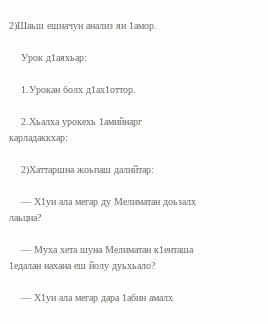2)Шаьш ешначун анализ ян 1амор.

    Урок д1аяхьар:

    1.Урокан болх д1ах1оттор.

    2.Хьалха урокехь 1амийнарг карладаккхар:

    2)Хаттаршна жоьпаш далийтар:

    — Х1ун ала мегар ду Мелиматан доьзалх лаьцна?

    — Муха хета шуна Мелиматан к1енташа 1едалан нахана еш йолу дуьхьало?

    — Х1ун ала мегар дара 1абин амалх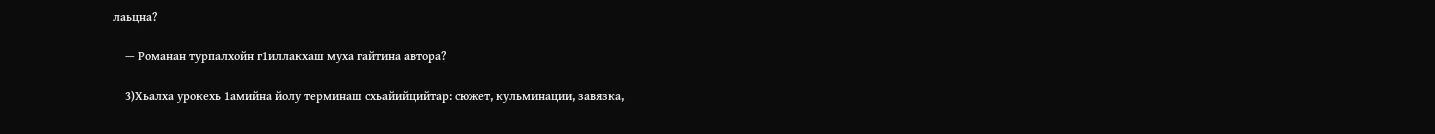лаьцна?

    — Романан турпалхойн г1иллакхаш муха гайтина автора?

    3)Хьалха урокехь 1амийна йолу терминаш схьайийцийтар: сюжет, кульминации, завязка,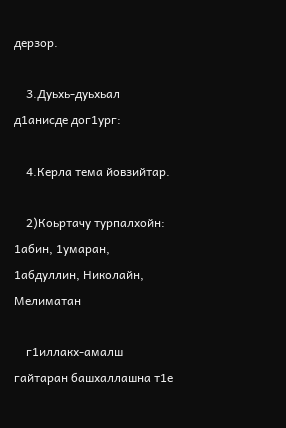дерзор.

    3.Дуьхь-дуьхьал д1анисде дог1ург:

    4.Керла тема йовзийтар.

    2)Коьртачу турпалхойн: 1абин, 1умаран, 1абдуллин, Николайн, Мелиматан

    г1иллакх-амалш гайтаран башхаллашна т1е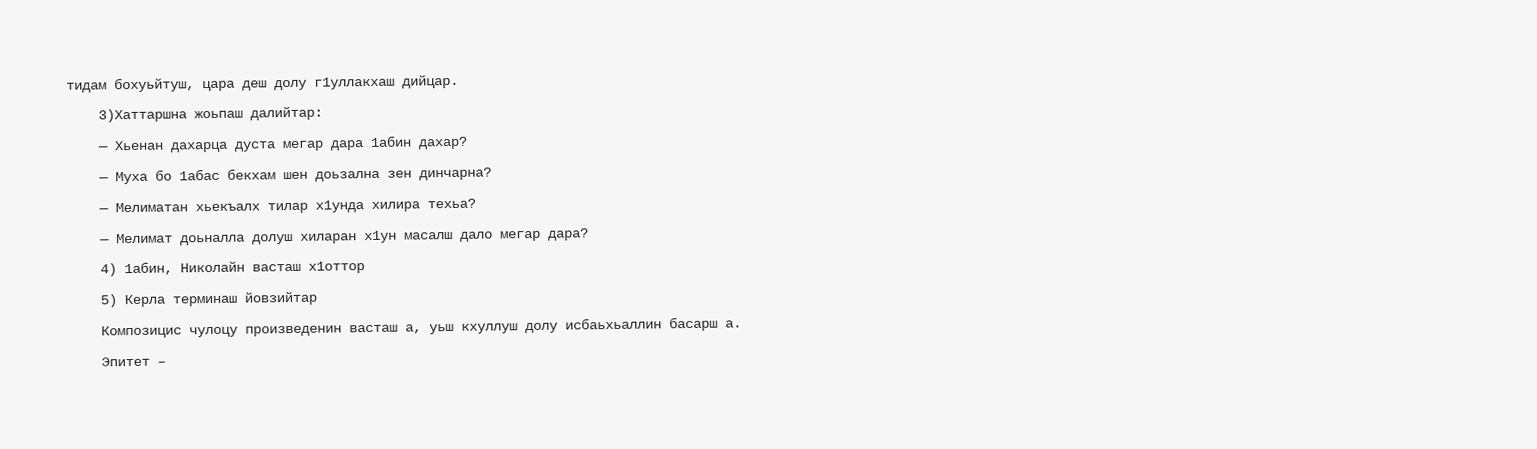тидам бохуьйтуш, цара деш долу г1уллакхаш дийцар.

    3)Хаттаршна жоьпаш далийтар:

    — Хьенан дахарца дуста мегар дара 1абин дахар?

    — Муха бо 1абас бекхам шен доьзална зен динчарна?

    — Мелиматан хьекъалх тилар х1унда хилира техьа?

    — Мелимат доьналла долуш хиларан х1ун масалш дало мегар дара?

    4) 1абин, Николайн васташ х1оттор

    5) Керла терминаш йовзийтар

    Композицис чулоцу произведенин васташ а, уьш кхуллуш долу исбаьхьаллин басарш а.

    Эпитет –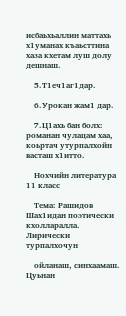исбаьхьаллин маттахь х1уманах къаьсттина хаза кхетам луш долу дешнаш.

    5.Т1еч1аг1дар.

    6.Урокан жам1 дар.

    7.Ц1ахь бан болх: романан чулацам хаа, коьртач утурпалхойн васташ х1итто.

    Нохчийн литература 11 класс

    Тема: Рашидов Шах1идан поэтически кхолларалла. Лирически турпалхочун

    ойланаш, синхаамаш. Цуьнан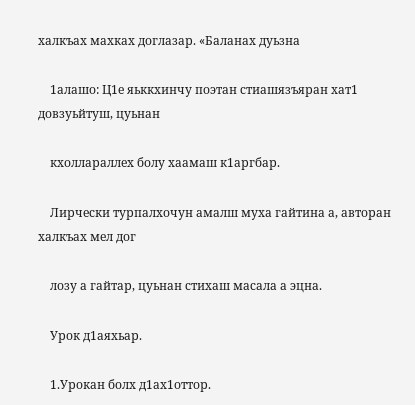халкъах махках доглазар. «Баланах дуьзна

    1алашо: Ц1е яьккхинчу поэтан стиашязъяран хат1 довзуьйтуш, цуьнан

    кхоллараллех болу хаамаш к1аргбар.

    Лирчески турпалхочун амалш муха гайтина а, авторан халкъах мел дог

    лозу а гайтар, цуьнан стихаш масала а эцна.

    Урок д1аяхьар.

    1.Урокан болх д1ах1оттор.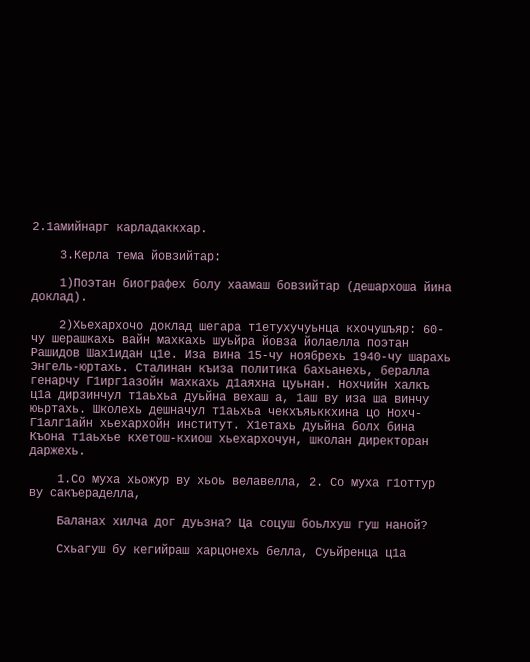2.1амийнарг карладаккхар.

    3.Керла тема йовзийтар:

    1)Поэтан биографех болу хаамаш бовзийтар (дешархоша йина доклад).

    2)Хьехархочо доклад шегара т1етухучуьнца кхочушъяр: 60-чу шерашкахь вайн махкахь шуьйра йовза йолаелла поэтан Рашидов Шах1идан ц1е. Иза вина 15-чу ноябрехь 1940-чу шарахь Энгель-юртахь. Сталинан къиза политика бахьанехь, бералла генарчу Г1ирг1азойн махкахь д1аяхна цуьнан. Нохчийн халкъ ц1а дирзинчул т1аьхьа дуьйна вехаш а, 1аш ву иза ша винчу юьртахь. Школехь дешначул т1аьхьа чекхъяьккхина цо Нохч-Г1алг1айн хьехархойн институт. Х1етахь дуьйна болх бина Къона т1аьхье кхетош-кхиош хьехархочун, школан директоран даржехь.

    1.Со муха хьожур ву хьоь велавелла, 2. Со муха г1оттур ву сакъераделла,

    Баланах хилча дог дуьзна? Ца соцуш боьлхуш гуш наной?

    Схьагуш бу кегийраш харцонехь белла, Суьйренца ц1а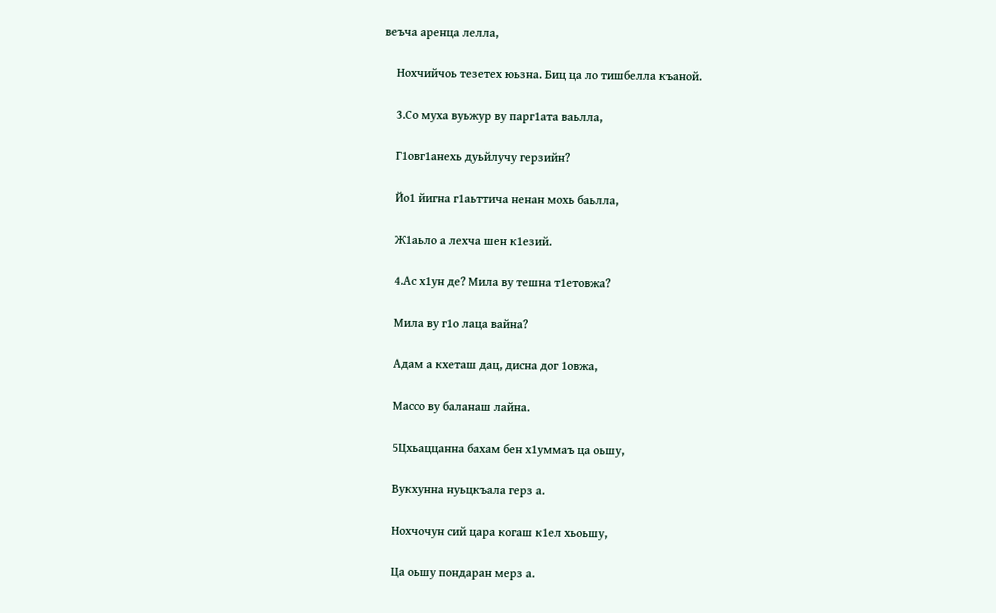веъча аренца лелла,

    Нохчийчоь тезетех юьзна. Биц ца ло тишбелла къаной.

    3.Со муха вуьжур ву парг1ата ваьлла,

    Г1овг1анехь дуьйлучу герзийн?

    Йо1 йигна г1аьттича ненан мохь баьлла,

    Ж1аьло а лехча шен к1езий.

    4.Ас х1ун де? Мила ву тешна т1етовжа?

    Мила ву г1о лаца вайна?

    Адам а кхеташ дац, дисна дог 1овжа,

    Массо ву баланаш лайна.

    5Цхьаццанна бахам бен х1уммаъ ца оьшу,

    Вукхунна нуьцкъала герз а.

    Нохчочун сий цара когаш к1ел хьоьшу,

    Ца оьшу пондаран мерз а.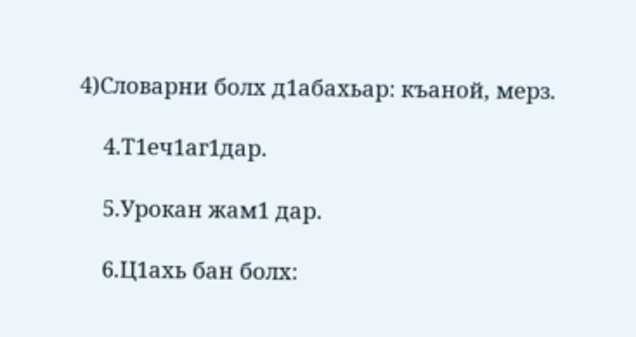4)Словарни болх д1абахьар: къаной, мерз.

    4.Т1еч1аг1дар.

    5.Урокан жам1 дар.

    6.Ц1ахь бан болх: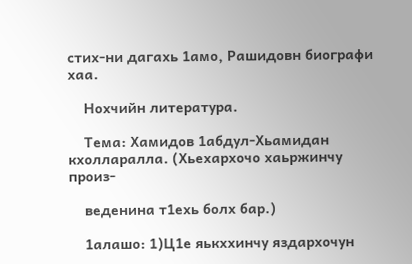стих-ни дагахь 1амо, Рашидовн биографи хаа.

    Нохчийн литература.

    Тема: Хамидов 1абдул-Хьамидан кхолларалла. (Хьехархочо хаьржинчу произ-

    веденина т1ехь болх бар.)

    1алашо: 1)Ц1е яькххинчу яздархочун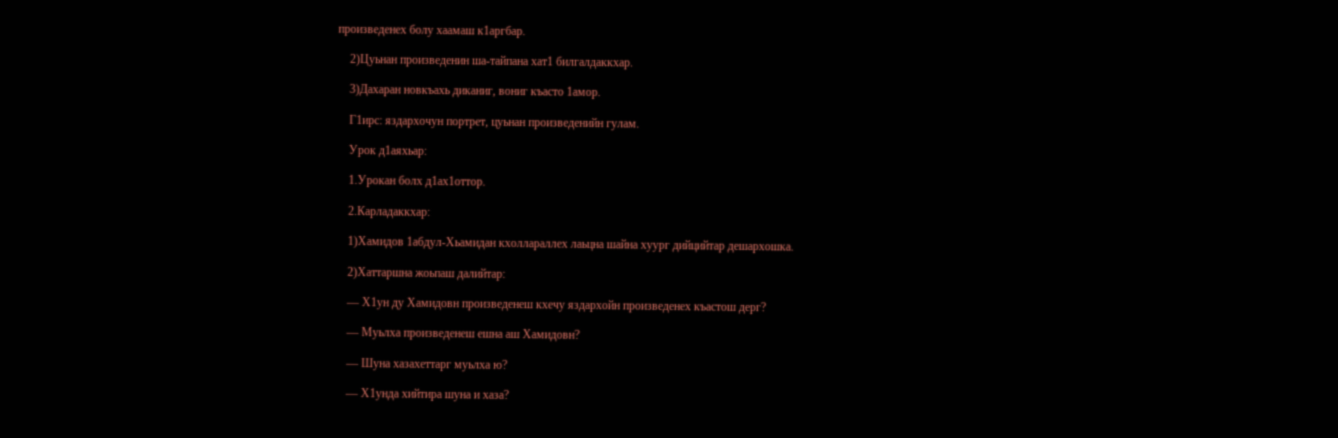произведенех болу хаамаш к1аргбар.

    2)Цуьнан произведенин ша-тайпана хат1 билгалдаккхар.

    3)Дахаран новкъахь диканиг, вониг къасто 1амор.

    Г1ирс: яздархочун портрет, цуьнан произведенийн гулам.

    Урок д1аяхьар:

    1.Урокан болх д1ах1оттор.

    2.Карладаккхар:

    1)Хамидов 1абдул-Хьамидан кхоллараллех лаьцна шайна хуург дийцийтар дешархошка.

    2)Хаттаршна жоьпаш далийтар:

    — Х1ун ду Хамидовн произведенеш кхечу яздархойн произведенех къастош дерг?

    — Муьлха произведенеш ешна аш Хамидовн?

    — Шуна хазахеттарг муьлха ю?

    — Х1унда хийтира шуна и хаза?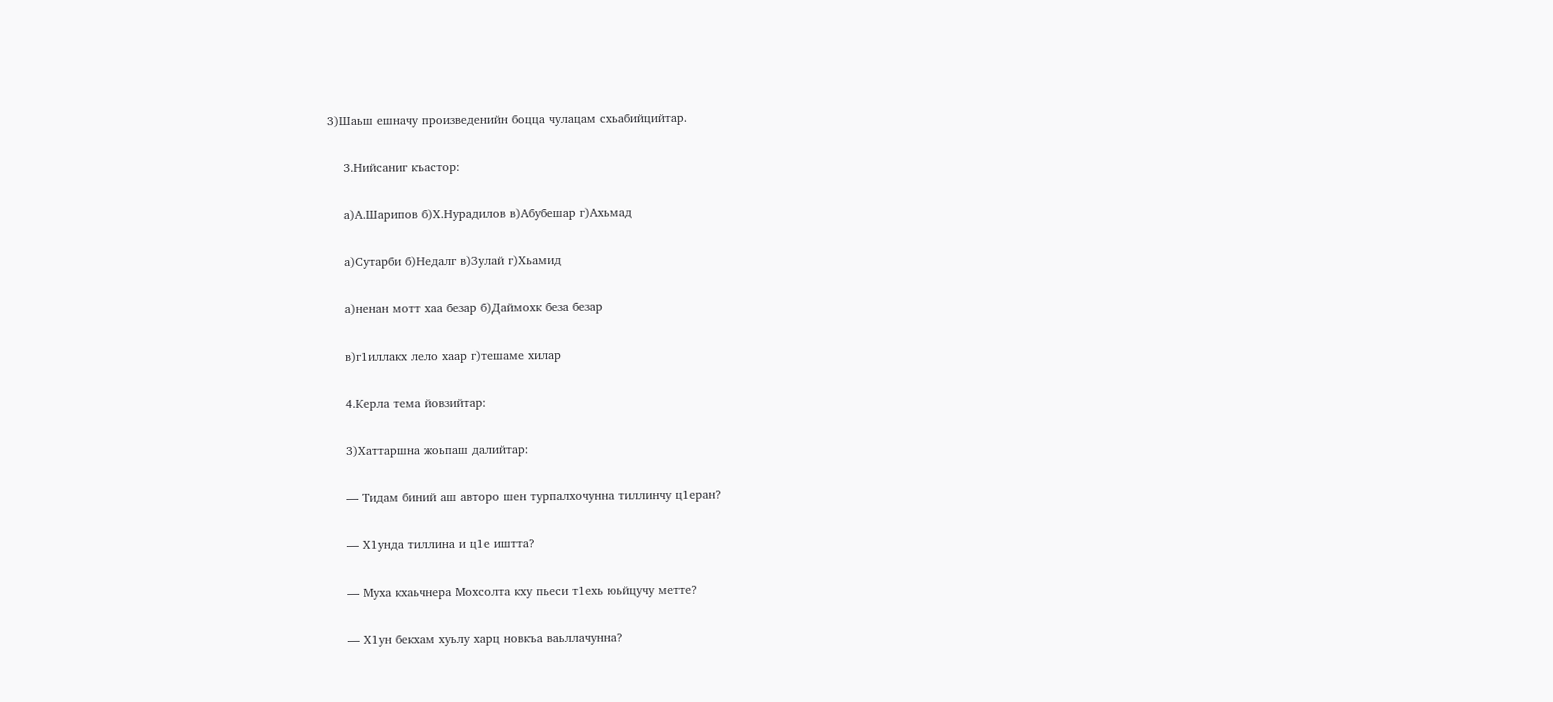3)Шаьш ешначу произведенийн боцца чулацам схьабийцийтар.

    3.Нийсаниг къастор:

    а)А.Шарипов б)Х.Нурадилов в)Абубешар г)Ахьмад

    а)Сутарби б)Недалг в)Зулай г)Хьамид

    а)ненан мотт хаа безар б)Даймохк беза безар

    в)г1иллакх лело хаар г)тешаме хилар

    4.Керла тема йовзийтар:

    3)Хаттаршна жоьпаш далийтар:

    — Тидам биний аш авторо шен турпалхочунна тиллинчу ц1еран?

    — Х1унда тиллина и ц1е иштта?

    — Муха кхаьчнера Мохсолта кху пьеси т1ехь юьйцучу метте?

    — Х1ун бекхам хуьлу харц новкъа ваьллачунна?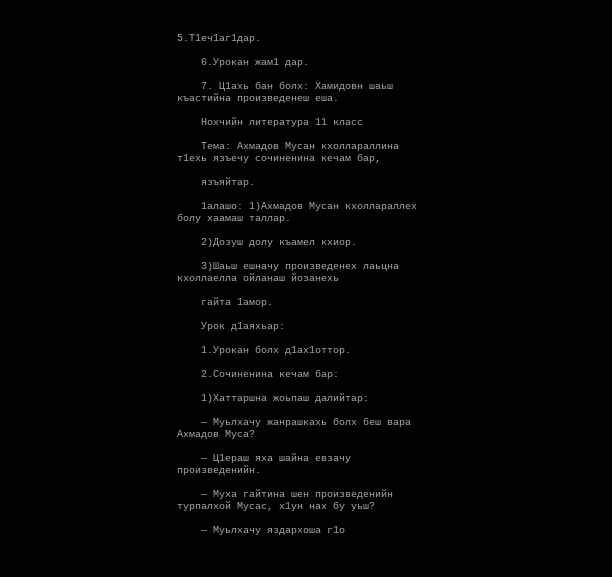5.Т1еч1аг1дар.

    6.Урокан жам1 дар.

    7. Ц1ахь бан болх: Хамидовн шаьш къастийна произведенеш еша.

    Нохчийн литература 11 класс

    Тема: Ахмадов Мусан кхоллараллина т1ехь язъечу сочиненина кечам бар,

    язъяйтар.

    1алашо: 1)Ахмадов Мусан кхоллараллех болу хаамаш таллар.

    2)Дозуш долу къамел кхиор.

    3)Шаьш ешначу произведенех лаьцна кхоллаелла ойланаш йозанехь

    гайта 1амор.

    Урок д1аяхьар:

    1.Урокан болх д1ах1оттор.

    2.Сочиненина кечам бар:

    1)Хаттаршна жоьпаш далийтар:

    — Муьлхачу жанрашкахь болх беш вара Ахмадов Муса?

    — Ц1ераш яха шайна евзачу произведенийн.

    — Муха гайтина шен произведенийн турпалхой Мусас, х1ун нах бу уьш?

    — Муьлхачу яздархоша г1о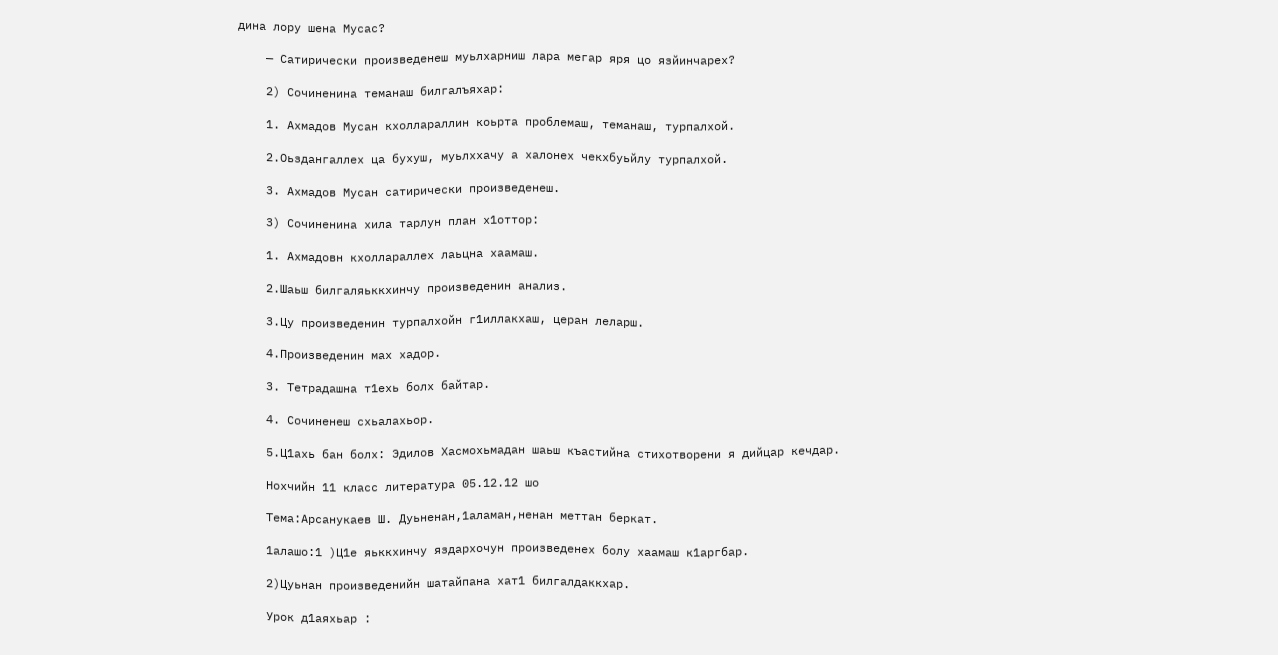дина лору шена Мусас?

    — Сатирически произведенеш муьлхарниш лара мегар яря цо язйинчарех?

    2) Сочиненина теманаш билгалъяхар:

    1. Ахмадов Мусан кхоллараллин коьрта проблемаш, теманаш, турпалхой.

    2.Оьздангаллех ца бухуш, муьлххачу а халонех чекхбуьйлу турпалхой.

    3. Ахмадов Мусан сатирически произведенеш.

    3) Сочиненина хила тарлун план х1оттор:

    1. Ахмадовн кхоллараллех лаьцна хаамаш.

    2.Шаьш билгаляьккхинчу произведенин анализ.

    3.Цу произведенин турпалхойн г1иллакхаш, церан леларш.

    4.Произведенин мах хадор.

    3. Тетрадашна т1ехь болх байтар.

    4. Сочиненеш схьалахьор.

    5.Ц1ахь бан болх: Эдилов Хасмохьмадан шаьш къастийна стихотворени я дийцар кечдар.

    Нохчийн 11 класс литература 05.12.12 шо

    Тема:Арсанукаев Ш. Дуьненан,1аламан,ненан меттан беркат.

    1алашо:1 )Ц1е яьккхинчу яздархочун произведенех болу хаамаш к1аргбар.

    2)Цуьнан произведенийн шатайпана хат1 билгалдаккхар.

    Урок д1аяхьар :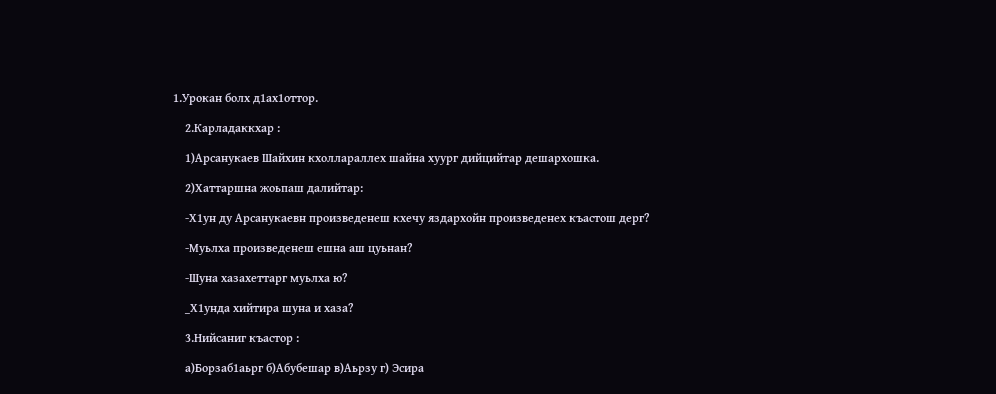1.Урокан болх д1ах1оттор.

    2.Карладаккхар :

    1)Арсанукаев Шайхин кхоллараллех шайна хуург дийцийтар дешархошка.

    2)Хаттаршна жоьпаш далийтар:

    -Х1ун ду Арсанукаевн произведенеш кхечу яздархойн произведенех къастош дерг?

    -Муьлха произведенеш ешна аш цуьнан?

    -Шуна хазахеттарг муьлха ю?

    _Х1унда хийтира шуна и хаза?

    3.Нийсаниг къастор :

    а)Борзаб1аьрг б)Абубешар в)Аьрзу г) Эсира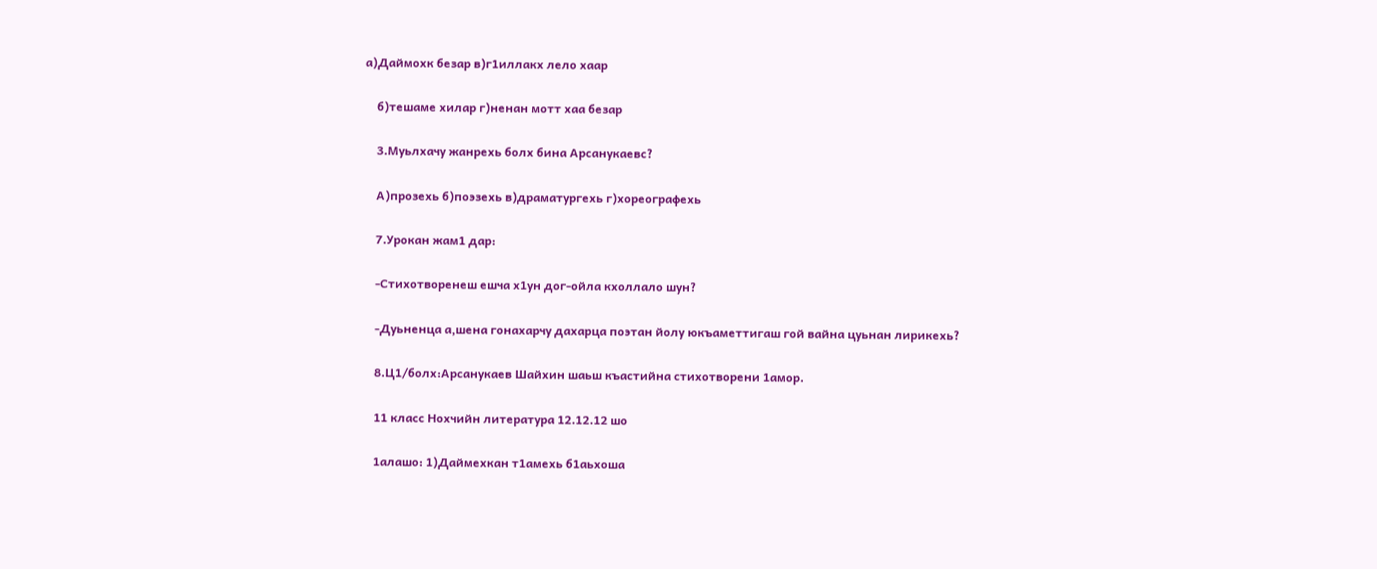а)Даймохк безар в)г1иллакх лело хаар

    б)тешаме хилар г)ненан мотт хаа безар

    3.Муьлхачу жанрехь болх бина Арсанукаевс?

    А)прозехь б)поэзехь в)драматургехь г)хореографехь

    7.Урокан жам1 дар:

    -Стихотворенеш ешча х1ун дог-ойла кхоллало шун?

    -Дуьненца а,шена гонахарчу дахарца поэтан йолу юкъаметтигаш гой вайна цуьнан лирикехь?

    8.Ц1/болх:Арсанукаев Шайхин шаьш къастийна стихотворени 1амор.

    11 класс Нохчийн литература 12.12.12 шо

    1алашо: 1)Даймехкан т1амехь б1аьхоша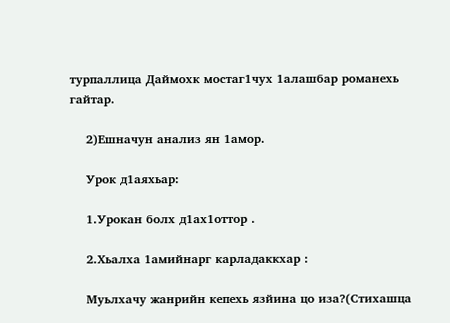турпаллица Даймохк мостаг1чух 1алашбар романехь гайтар.

    2)Ешначун анализ ян 1амор.

    Урок д1аяхьар:

    1.Урокан болх д1ах1оттор .

    2.Хьалха 1амийнарг карладаккхар :

    Муьлхачу жанрийн кепехь язйина цо иза?(Стихашца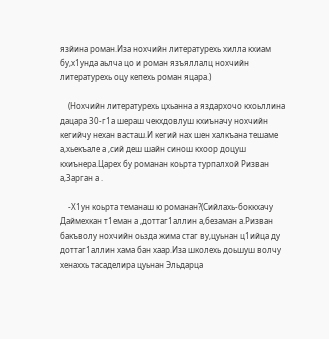язйина роман.Иза нохчийн литературехь хилла кхиам бу,х1унда аьлча цо и роман язъяллалц нохчийн литературехь оцу кепехь роман яцара.)

    (Нохчийн литературехь цхьанна а яздархочо кхоьллина дацара 30-г1а шераш чекхдовлуш кхиъначу нохчийн кегийчу нехан васташ.И кегий нах шен халкъана тешаме а,хьекъале а ,сий деш шайн синош кхоор доцуш кхиънера.Царех бу романан коьрта турпалхой Ризван а,Зарган а .

    -Х1ун коьрта теманаш ю романан?(Сийлахь-боккхачу Даймехкан т1еман а ,доттаг1аллин а,безаман а.Ризван бакъволу нохчийн оьзда жима стаг ву,цуьнан ц1ийца ду доттаг1аллин хама бан хаар.Иза школехь доьшуш волчу хенаххь тасаделира цуьнан Эльдарца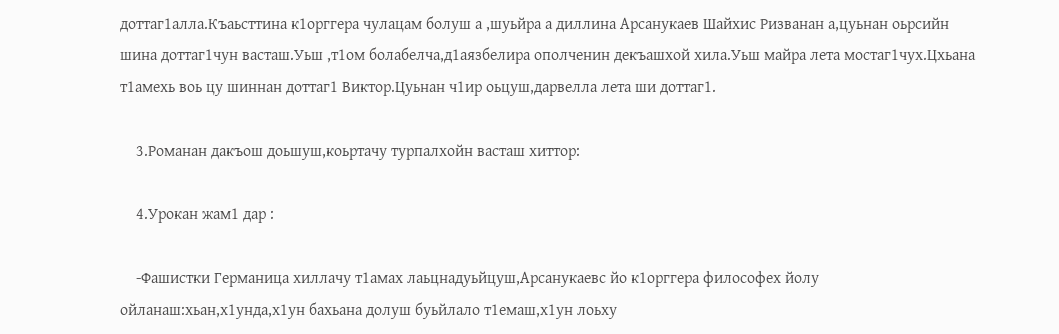доттаг1алла.Къаьсттина к1орггера чулацам болуш а ,шуьйра а диллина Арсанукаев Шайхис Ризванан а,цуьнан оьрсийн шина доттаг1чун васташ.Уьш ,т1ом болабелча,д1аязбелира ополченин декъашхой хила.Уьш майра лета мостаг1чух.Цхьана т1амехь воь цу шиннан доттаг1 Виктор.Цуьнан ч1ир оьцуш,дарвелла лета ши доттаг1.

    3.Романан дакъош доьшуш,коьртачу турпалхойн васташ хиттор:

    4.Урокан жам1 дар :

    -Фашистки Германица хиллачу т1амах лаьцнадуьйцуш,Арсанукаевс йо к1орггера философех йолу ойланаш:хьан,х1унда,х1ун бахьана долуш буьйлало т1емаш,х1ун лоьху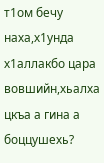т1ом бечу наха,х1унда х1аллакбо цара вовшийн,хьалха цкъа а гина а боццушехь?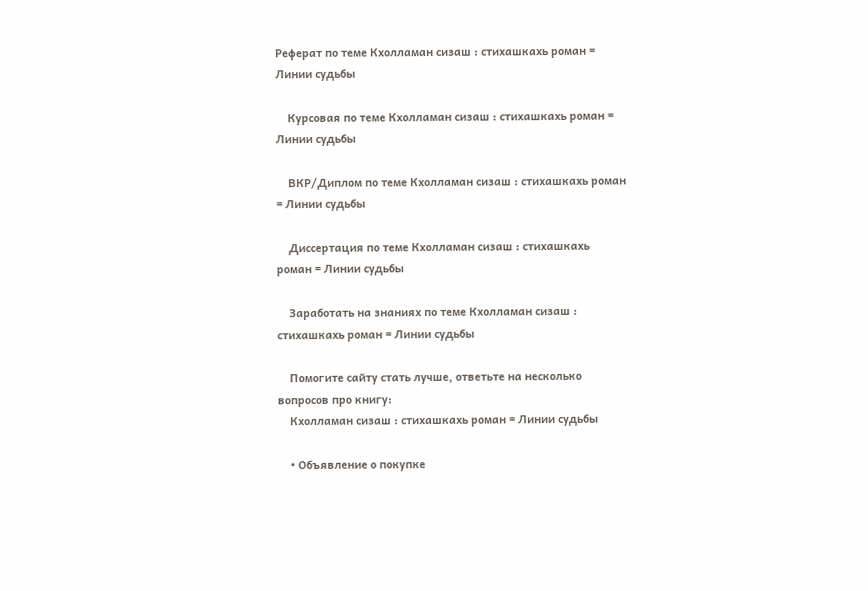Реферат по теме Кхолламан сизаш : стихашкахь роман = Линии судьбы

    Курсовая по теме Кхолламан сизаш : стихашкахь роман = Линии судьбы

    ВКР/Диплом по теме Кхолламан сизаш : стихашкахь роман = Линии судьбы

    Диссертация по теме Кхолламан сизаш : стихашкахь роман = Линии судьбы

    Заработать на знаниях по теме Кхолламан сизаш : стихашкахь роман = Линии судьбы

    Помогите сайту стать лучше, ответьте на несколько вопросов про книгу:
    Кхолламан сизаш : стихашкахь роман = Линии судьбы

    • Объявление о покупке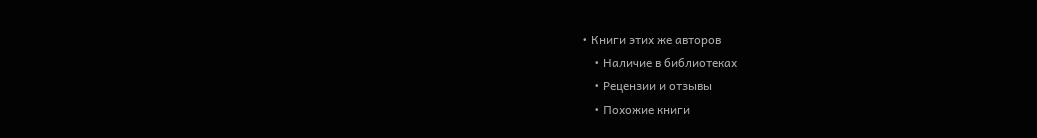• Книги этих же авторов
    • Наличие в библиотеках
    • Рецензии и отзывы
    • Похожие книги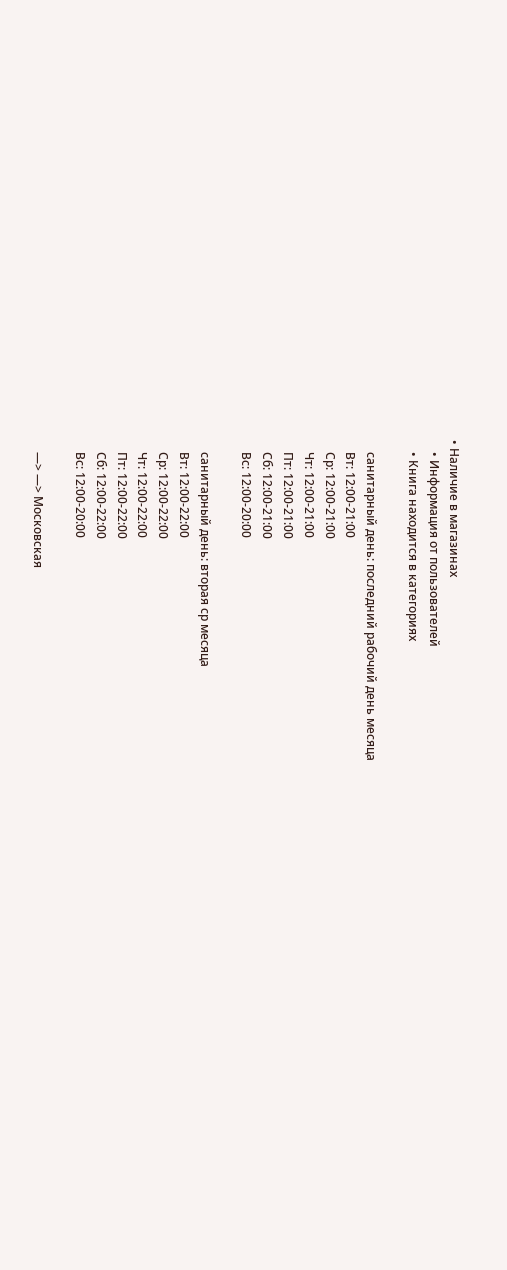• Наличие в магазинах
    • Информация от пользователей
    • Книга находится в категориях

    санитарный день: последний рабочий день месяца
    Вт: 12:00-21:00
    Ср: 12:00-21:00
    Чт: 12:00-21:00
    Пт: 12:00-21:00
    Сб: 12:00-21:00
    Вс: 12:00-20:00

    санитарный день: вторая ср месяца
    Вт: 12:00-22:00
    Ср: 12:00-22:00
    Чт: 12:00-22:00
    Пт: 12:00-22:00
    Сб: 12:00-22:00
    Вс: 12:00-20:00

    —> —> Московская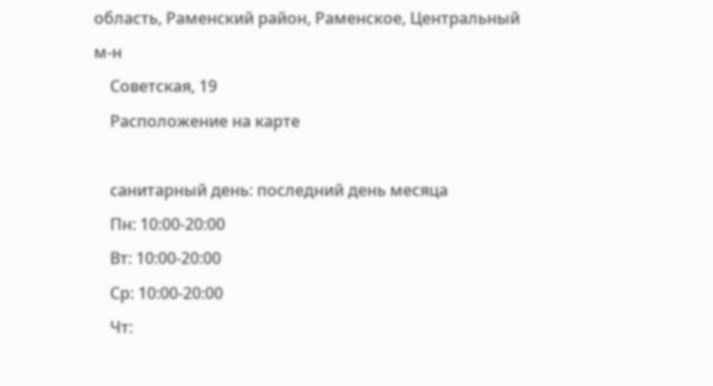область, Раменский район, Раменское, Центральный м-н
    Советская, 19
    Расположение на карте

    санитарный день: последний день месяца
    Пн: 10:00-20:00
    Вт: 10:00-20:00
    Ср: 10:00-20:00
    Чт: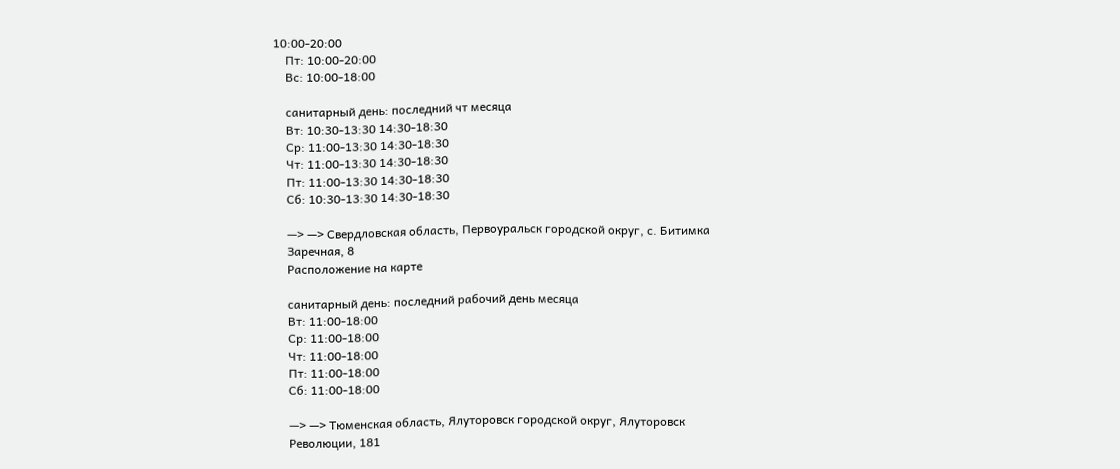10:00-20:00
    Пт: 10:00-20:00
    Вс: 10:00-18:00

    санитарный день: последний чт месяца
    Вт: 10:30-13:30 14:30-18:30
    Ср: 11:00-13:30 14:30-18:30
    Чт: 11:00-13:30 14:30-18:30
    Пт: 11:00-13:30 14:30-18:30
    Сб: 10:30-13:30 14:30-18:30

    —> —> Свердловская область, Первоуральск городской округ, с. Битимка
    Заречная, 8
    Расположение на карте

    санитарный день: последний рабочий день месяца
    Вт: 11:00-18:00
    Ср: 11:00-18:00
    Чт: 11:00-18:00
    Пт: 11:00-18:00
    Сб: 11:00-18:00

    —> —> Тюменская область, Ялуторовск городской округ, Ялуторовск
    Революции, 181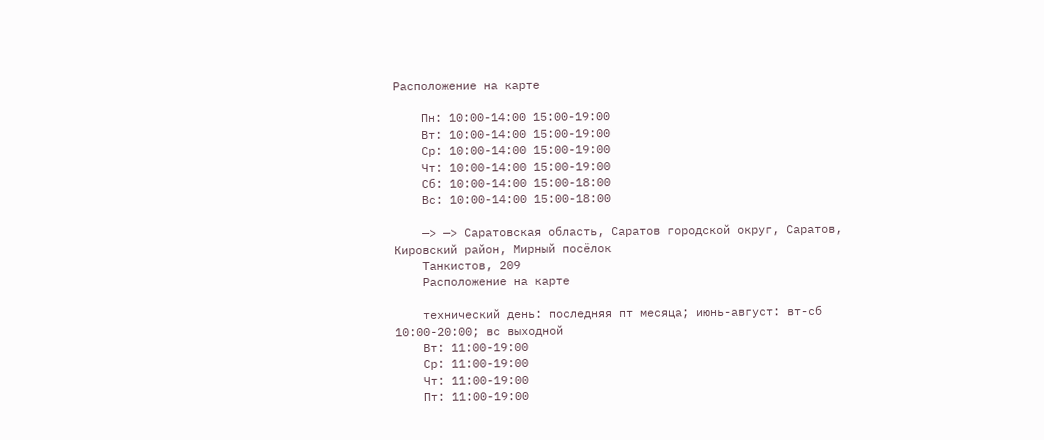Расположение на карте

    Пн: 10:00-14:00 15:00-19:00
    Вт: 10:00-14:00 15:00-19:00
    Ср: 10:00-14:00 15:00-19:00
    Чт: 10:00-14:00 15:00-19:00
    Сб: 10:00-14:00 15:00-18:00
    Вс: 10:00-14:00 15:00-18:00

    —> —> Саратовская область, Саратов городской округ, Саратов, Кировский район, Мирный посёлок
    Танкистов, 209
    Расположение на карте

    технический день: последняя пт месяца; июнь-август: вт-сб 10:00-20:00; вс выходной
    Вт: 11:00-19:00
    Ср: 11:00-19:00
    Чт: 11:00-19:00
    Пт: 11:00-19:00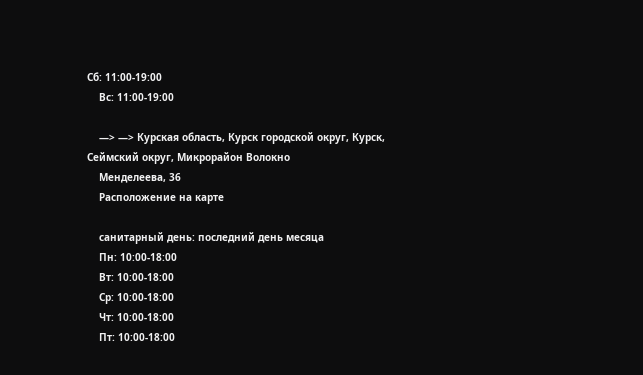Сб: 11:00-19:00
    Вс: 11:00-19:00

    —> —> Курская область, Курск городской округ, Курск, Сеймский округ, Микрорайон Волокно
    Менделеева, 36
    Расположение на карте

    санитарный день: последний день месяца
    Пн: 10:00-18:00
    Вт: 10:00-18:00
    Ср: 10:00-18:00
    Чт: 10:00-18:00
    Пт: 10:00-18:00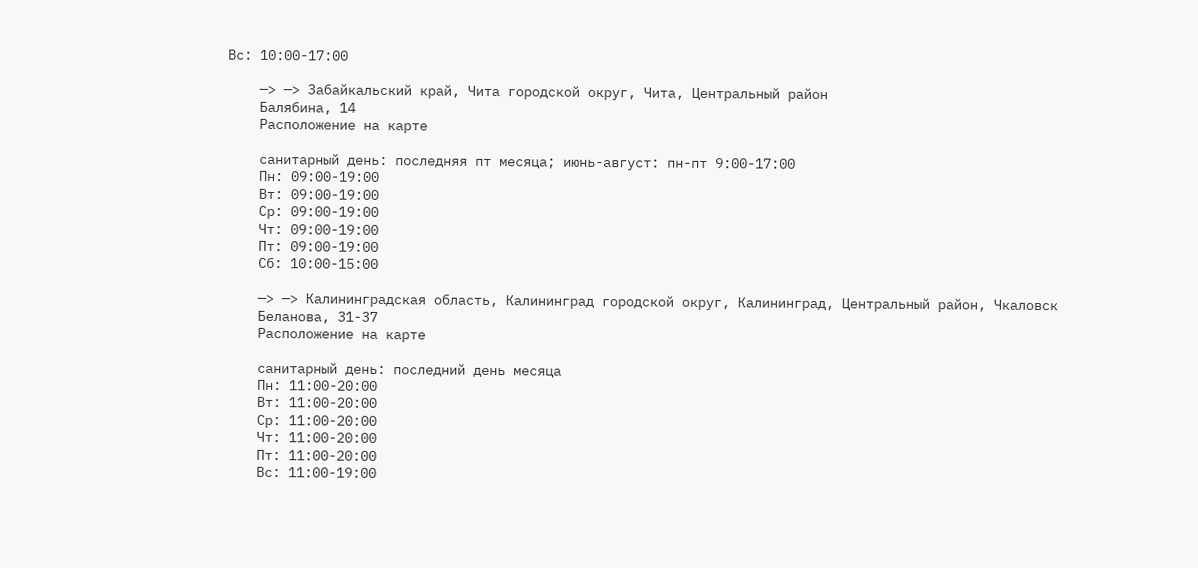Вс: 10:00-17:00

    —> —> Забайкальский край, Чита городской округ, Чита, Центральный район
    Балябина, 14
    Расположение на карте

    санитарный день: последняя пт месяца; июнь-август: пн-пт 9:00-17:00
    Пн: 09:00-19:00
    Вт: 09:00-19:00
    Ср: 09:00-19:00
    Чт: 09:00-19:00
    Пт: 09:00-19:00
    Сб: 10:00-15:00

    —> —> Калининградская область, Калининград городской округ, Калининград, Центральный район, Чкаловск
    Беланова, 31-37
    Расположение на карте

    санитарный день: последний день месяца
    Пн: 11:00-20:00
    Вт: 11:00-20:00
    Ср: 11:00-20:00
    Чт: 11:00-20:00
    Пт: 11:00-20:00
    Вс: 11:00-19:00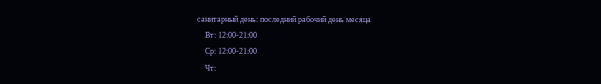санитарный день: последний рабочий день месяца
    Вт: 12:00-21:00
    Ср: 12:00-21:00
    Чт: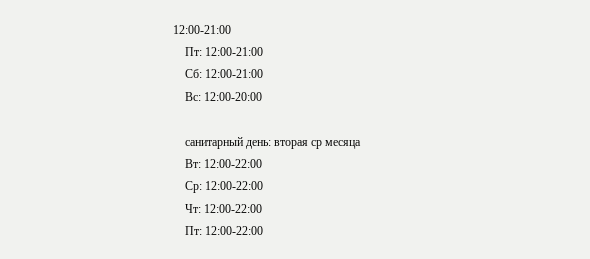12:00-21:00
    Пт: 12:00-21:00
    Сб: 12:00-21:00
    Вс: 12:00-20:00

    санитарный день: вторая ср месяца
    Вт: 12:00-22:00
    Ср: 12:00-22:00
    Чт: 12:00-22:00
    Пт: 12:00-22:00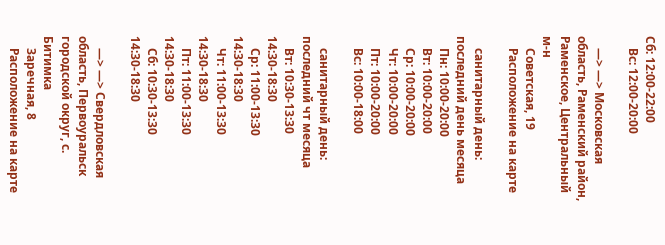Сб: 12:00-22:00
    Вс: 12:00-20:00

    —> —> Московская область, Раменский район, Раменское, Центральный м-н
    Советская, 19
    Расположение на карте

    санитарный день: последний день месяца
    Пн: 10:00-20:00
    Вт: 10:00-20:00
    Ср: 10:00-20:00
    Чт: 10:00-20:00
    Пт: 10:00-20:00
    Вс: 10:00-18:00

    санитарный день: последний чт месяца
    Вт: 10:30-13:30 14:30-18:30
    Ср: 11:00-13:30 14:30-18:30
    Чт: 11:00-13:30 14:30-18:30
    Пт: 11:00-13:30 14:30-18:30
    Сб: 10:30-13:30 14:30-18:30

    —> —> Свердловская область, Первоуральск городской округ, с. Битимка
    Заречная, 8
    Расположение на карте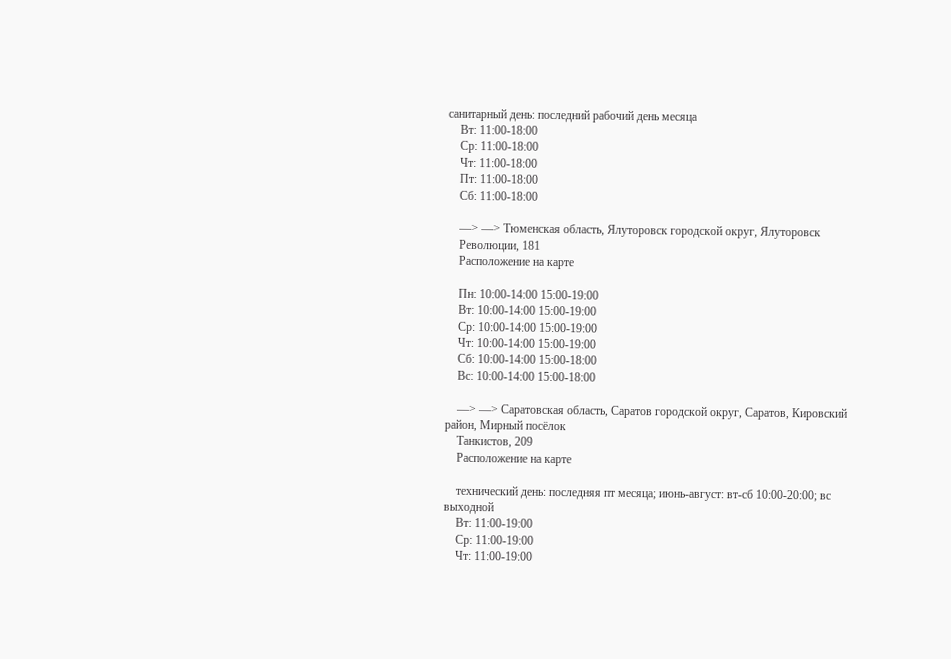санитарный день: последний рабочий день месяца
    Вт: 11:00-18:00
    Ср: 11:00-18:00
    Чт: 11:00-18:00
    Пт: 11:00-18:00
    Сб: 11:00-18:00

    —> —> Тюменская область, Ялуторовск городской округ, Ялуторовск
    Революции, 181
    Расположение на карте

    Пн: 10:00-14:00 15:00-19:00
    Вт: 10:00-14:00 15:00-19:00
    Ср: 10:00-14:00 15:00-19:00
    Чт: 10:00-14:00 15:00-19:00
    Сб: 10:00-14:00 15:00-18:00
    Вс: 10:00-14:00 15:00-18:00

    —> —> Саратовская область, Саратов городской округ, Саратов, Кировский район, Мирный посёлок
    Танкистов, 209
    Расположение на карте

    технический день: последняя пт месяца; июнь-август: вт-сб 10:00-20:00; вс выходной
    Вт: 11:00-19:00
    Ср: 11:00-19:00
    Чт: 11:00-19:00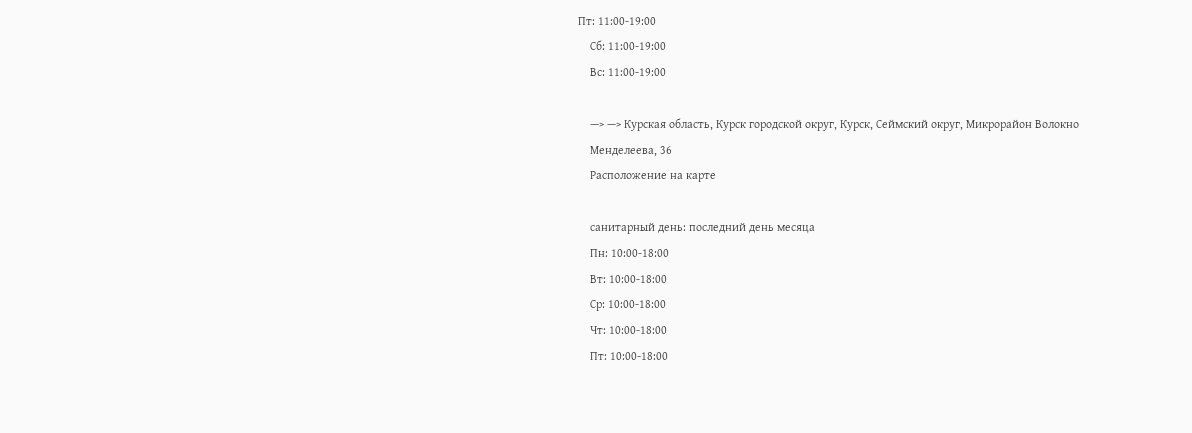Пт: 11:00-19:00
    Сб: 11:00-19:00
    Вс: 11:00-19:00

    —> —> Курская область, Курск городской округ, Курск, Сеймский округ, Микрорайон Волокно
    Менделеева, 36
    Расположение на карте

    санитарный день: последний день месяца
    Пн: 10:00-18:00
    Вт: 10:00-18:00
    Ср: 10:00-18:00
    Чт: 10:00-18:00
    Пт: 10:00-18:00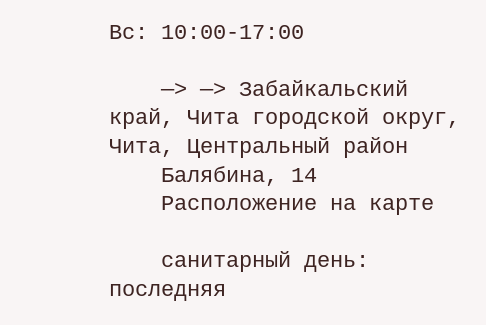Вс: 10:00-17:00

    —> —> Забайкальский край, Чита городской округ, Чита, Центральный район
    Балябина, 14
    Расположение на карте

    санитарный день: последняя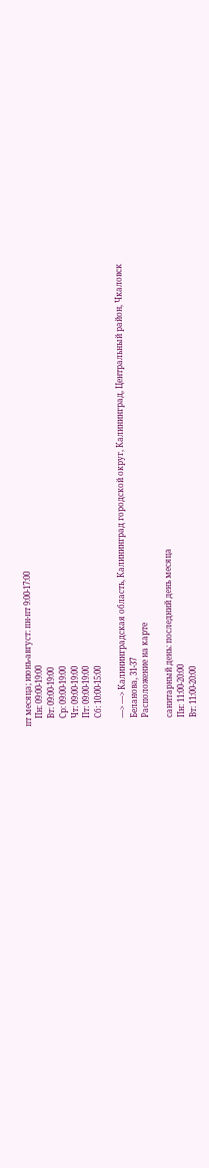пт месяца; июнь-август: пн-пт 9:00-17:00
    Пн: 09:00-19:00
    Вт: 09:00-19:00
    Ср: 09:00-19:00
    Чт: 09:00-19:00
    Пт: 09:00-19:00
    Сб: 10:00-15:00

    —> —> Калининградская область, Калининград городской округ, Калининград, Центральный район, Чкаловск
    Беланова, 31-37
    Расположение на карте

    санитарный день: последний день месяца
    Пн: 11:00-20:00
    Вт: 11:00-20:00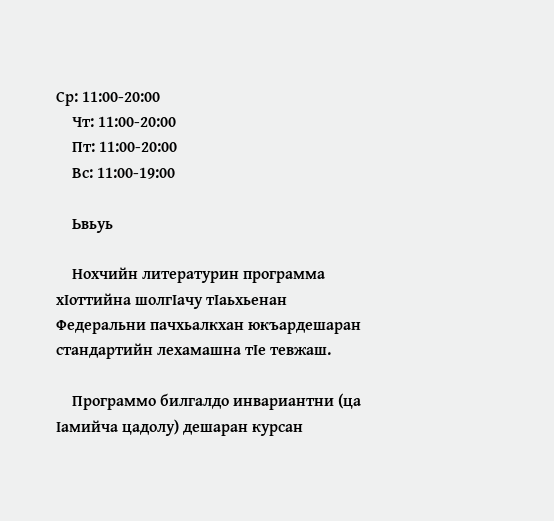Ср: 11:00-20:00
    Чт: 11:00-20:00
    Пт: 11:00-20:00
    Вс: 11:00-19:00

    Ьвьуь

    Нохчийн литературин программа хIоттийна шолгIачу тIаьхьенан Федеральни пачхьалкхан юкъардешаран стандартийн лехамашна тIе тевжаш.

    Программо билгалдо инвариантни (ца Iамийча цадолу) дешаран курсан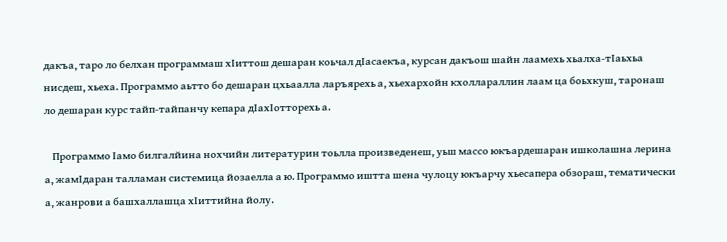дакъа, таро ло белхан программаш хIиттош дешаран коьчал дIасаекъа, курсан дакъош шайн лаамехь хьалха-тIаьхьа нисдеш, хьеха. Программо аьтто бо дешаран цхьаалла ларъярехь а, хьехархойн кхоллараллин лаам ца боьхкуш, таронаш ло дешаран курс тайп-тайпанчу кепара дIахIотторехь а.

    Программо Iамо билгалйина нохчийн литературин тоьлла произведенеш, уьш массо юкъардешаран ишколашна лерина а, жамIдаран талламан системица йозаелла а ю. Программо иштта шена чулоцу юкъарчу хьесапера обзораш, тематически а, жанрови а башхаллашца хIиттийна йолу.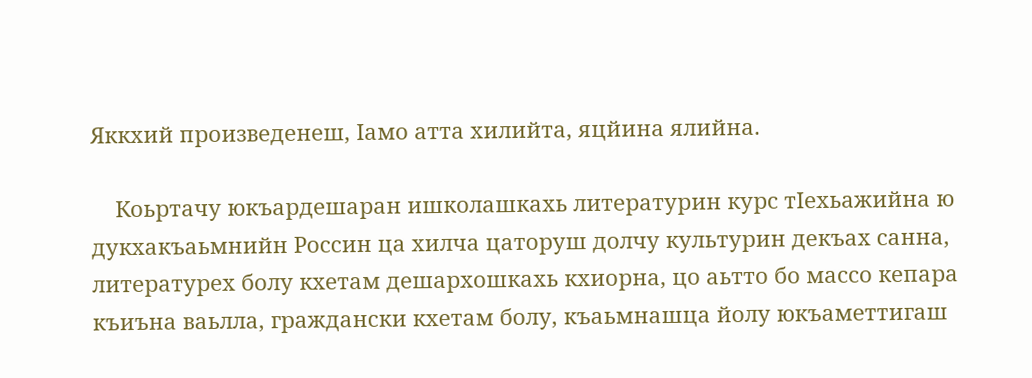Яккхий произведенеш, Iамо атта хилийта, яцйина ялийна.

    Коьртачу юкъардешаран ишколашкахь литературин курс тIехьажийна ю дукхакъаьмнийн Россин ца хилча цаторуш долчу культурин декъах санна, литературех болу кхетам дешархошкахь кхиорна, цо аьтто бо массо кепара къиъна ваьлла, граждански кхетам болу, къаьмнашца йолу юкъаметтигаш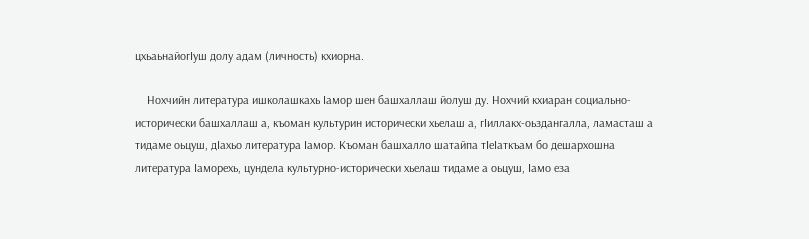цхьаьнайогIуш долу адам (личность) кхиорна.

    Нохчийн литература ишколашкахь Iамор шен башхаллаш йолуш ду. Нохчий кхиаран социально-исторически башхаллаш а, къоман культурин исторически хьелаш а, гIиллакх-оьздангалла, ламасташ а тидаме оьцуш, дIахьо литература Iамор. Къоман башхалло шатайпа тIеIаткъам бо дешархошна литература Iаморехь, цундела культурно-исторически хьелаш тидаме а оьцуш, Iамо еза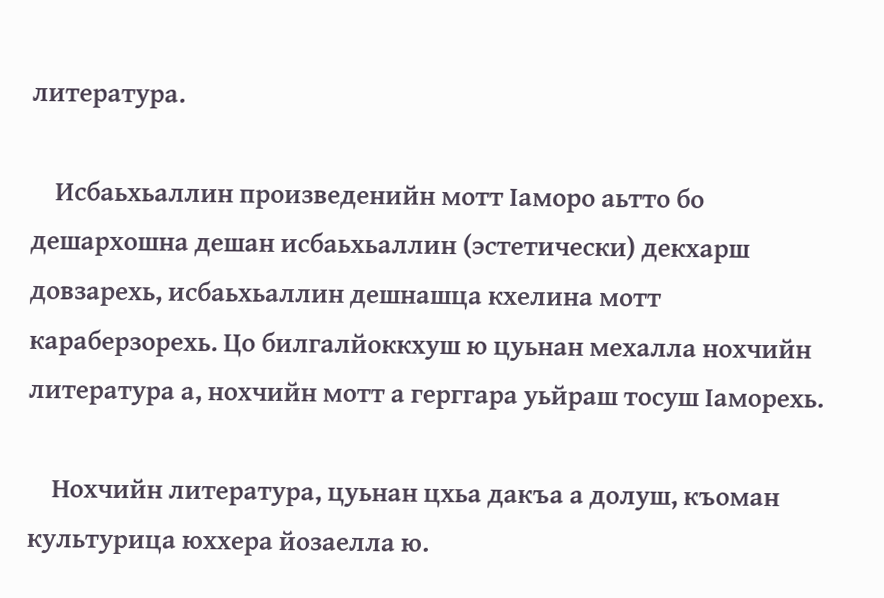литература.

    Исбаьхьаллин произведенийн мотт Iаморо аьтто бо дешархошна дешан исбаьхьаллин (эстетически) декхарш довзарехь, исбаьхьаллин дешнашца кхелина мотт караберзорехь. Цо билгалйоккхуш ю цуьнан мехалла нохчийн литература а, нохчийн мотт а герггара уьйраш тосуш Iаморехь.

    Нохчийн литература, цуьнан цхьа дакъа а долуш, къоман культурица юххера йозаелла ю.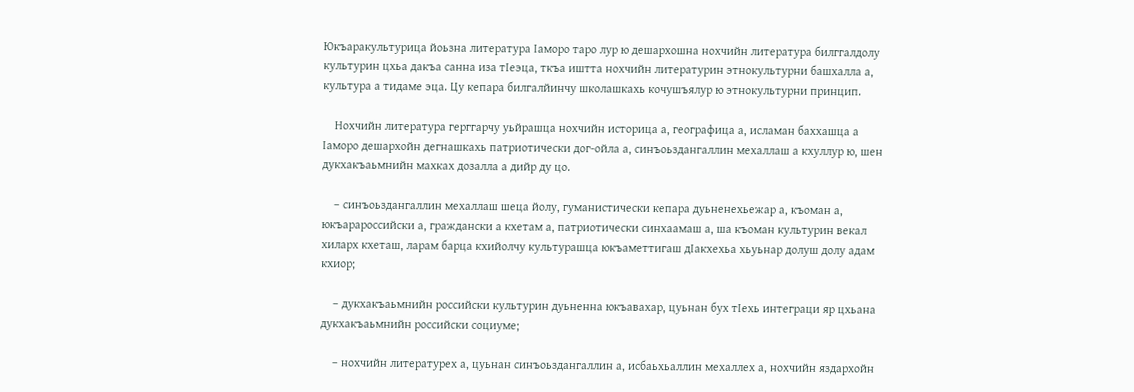Юкъаракультурица йоьзна литература Iаморо таро лур ю дешархошна нохчийн литература билггалдолу культурин цхьа дакъа санна иза тIеэца, ткъа иштта нохчийн литературин этнокультурни башхалла а, культура а тидаме эца. Цу кепара билгалйинчу школашкахь кочушъялур ю этнокультурни принцип.

    Нохчийн литература герггарчу уьйрашца нохчийн историца а, географица а, исламан баххашца а Iаморо дешархойн дегнашкахь патриотически дог-ойла а, синъоьздангаллин мехаллаш а кхуллур ю, шен дукхакъаьмнийн махках дозалла а дийр ду цо.

    – синъоьздангаллин мехаллаш шеца йолу, гуманистически кепара дуьненехьежар а, къоман а, юкъарароссийски а, граждански а кхетам а, патриотически синхаамаш а, ша къоман культурин векал хиларх кхеташ, ларам барца кхийолчу культурашца юкъаметтигаш дIакхехьа хьуьнар долуш долу адам кхиор;

    – дукхакъаьмнийн российски культурин дуьненна юкъавахар, цуьнан бух тIехь интеграци яр цхьана дукхакъаьмнийн российски социуме;

    – нохчийн литературех а, цуьнан синъоьздангаллин а, исбаьхьаллин мехаллех а, нохчийн яздархойн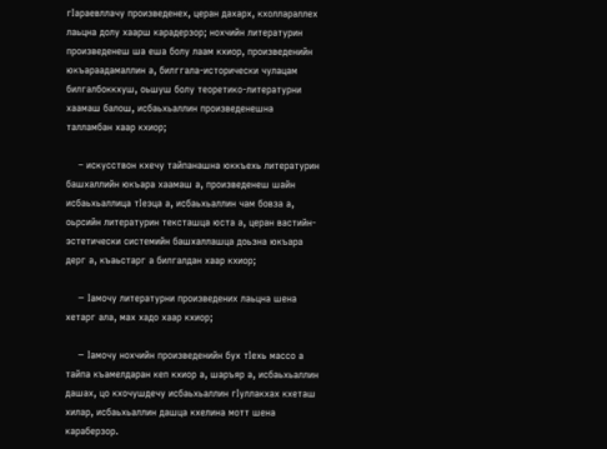гIараевллачу произведенех, церан дахарх, кхоллараллех лаьцна долу хаарш карадерзор; нохчийн литературин произведенеш ша еша болу лаам кхиор, произведенийн юкъараадамаллин а, билггала-исторически чулацам билгалбоккхуш, оьшуш болу теоретико-литературни хаамаш балош, исбаьхьаллин произведенешна талламбан хаар кхиор;

    – искусствон кхечу тайпанашна юккъехь литературин башхаллийн юкъара хаамаш а, произведенеш шайн исбаьхьаллица тIеэца а, исбаьхьаллин чам бовза а, оьрсийн литературин тексташца юста а, церан вастийн-эстетически системийн башхаллашца доьзна юкъара дерг а, къаьстарг а билгалдан хаар кхиор;

    – Iамочу литературни произведених лаьцна шена хетарг ала, мах хадо хаар кхиор;

    – Iамочу нохчийн произведенийн бух тIехь массо а тайпа къамелдаран кеп кхиор а, шаръяр а, исбаьхьаллин дашах, цо кхочушдечу исбаьхьаллин гIуллакхах кхеташ хилар, исбаьхьаллин дашца кхелина мотт шена караберзор.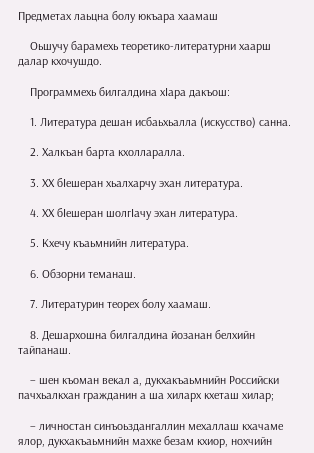Предметах лаьцна болу юкъара хаамаш

    Оьшучу барамехь теоретико-литературни хаарш далар кхочушдо.

    Программехь билгалдина хIара дакъош:

    1. Литература дешан исбаьхьалла (искусство) санна.

    2. Халкъан барта кхолларалла.

    3. ХХ бIешеран хьалхарчу эхан литература.

    4. ХХ бIешеран шолгIачу эхан литература.

    5. Кхечу къаьмнийн литература.

    6. Обзорни теманаш.

    7. Литературин теорех болу хаамаш.

    8. Дешархошна билгалдина йозанан белхийн тайпанаш.

    – шен къоман векал а, дукхакъаьмнийн Российски пачхьалкхан гражданин а ша хиларх кхеташ хилар;

    – личностан синъоьздангаллин мехаллаш кхачаме ялор, дукхакъаьмнийн махке безам кхиор, нохчийн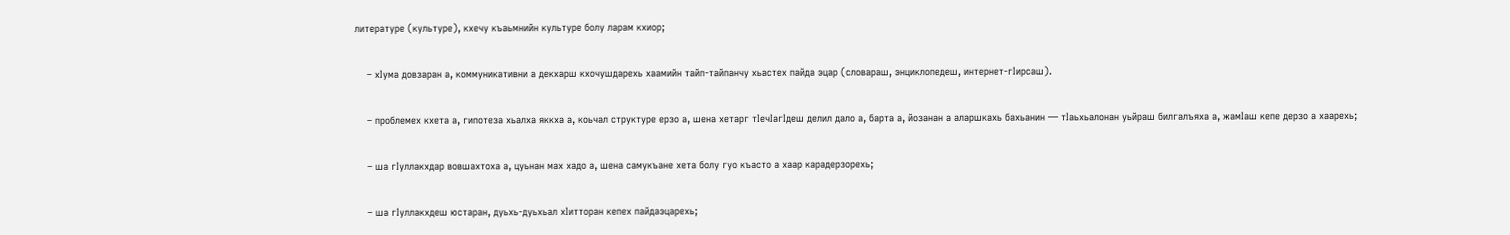литературе (культуре), кхечу къаьмнийн культуре болу ларам кхиор;

    – хIума довзаран а, коммуникативни а декхарш кхочушдарехь хаамийн тайп-тайпанчу хьастех пайда эцар (словараш, энциклопедеш, интернет-гIирсаш).

    – проблемех кхета а, гипотеза хьалха яккха а, коьчал структуре ерзо а, шена хетарг тIечIагIдеш делил дало а, барта а, йозанан а аларшкахь бахьанин — тIаьхьалонан уьйраш билгалъяха а, жамIаш кепе дерзо а хаарехь;

    – ша гIуллакхдар вовшахтоха а, цуьнан мах хадо а, шена самукъане хета болу гуо къасто а хаар карадерзорехь;

    – ша гIуллакхдеш юстаран, дуьхь-дуьхьал хIитторан кепех пайдаэцарехь;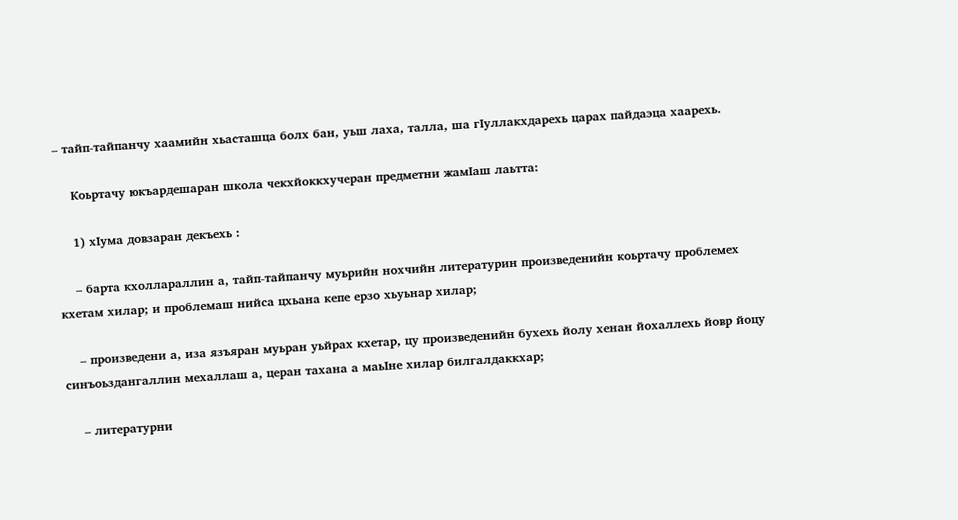– тайп-тайпанчу хаамийн хьасташца болх бан, уьш лаха, талла, ша гIуллакхдарехь царах пайдаэца хаарехь.

    Коьртачу юкъардешаран школа чекхйоккхучеран предметни жамIаш лаьтта:

    1) хIума довзаран декъехь :

    – барта кхоллараллин а, тайп-тайпанчу муьрийн нохчийн литературин произведенийн коьртачу проблемех кхетам хилар; и проблемаш нийса цхьана кепе ерзо хьуьнар хилар;

    – произведени а, иза язъяран муьран уьйрах кхетар, цу произведенийн бухехь йолу хенан йохаллехь йовр йоцу синъоьздангаллин мехаллаш а, церан тахана а маьIне хилар билгалдаккхар;

    – литературни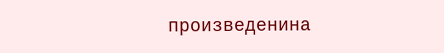произведенина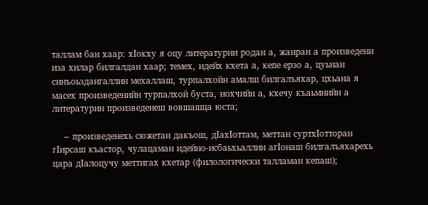таллам бан хаар: хIокху я оцу литературни родан а, жанран а произведени иза хилар билгалдан хаар; темех, идейх кхета а, кепе ерзо а, цуьнан синъоьздангаллин мехаллаш, турпалхойн амалш билгалъяхар, цхьана я масех произведенийн турпалхой буста, нохчийн а, кхечу къаьмнийн а литературин произведенеш вовшашца юста;

    – произведенехь сюжетан дакъош, дIахIоттам, меттан суртхIотторан гIирсаш къастор, чулацаман идейно-исбаьхьаллин агIонаш билгалъяхарехь цара дIалоцучу меттигах кхетар (филологически талламан кепаш);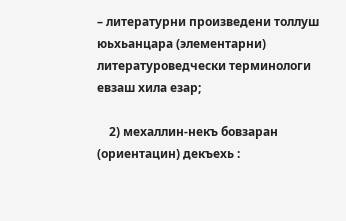– литературни произведени толлуш юьхьанцара (элементарни) литературоведчески терминологи евзаш хила езар;

    2) мехаллин-некъ бовзаран (ориентацин) декъехь :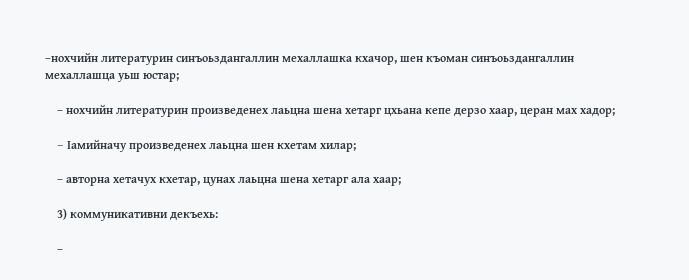–нохчийн литературин синъоьздангаллин мехаллашка кхачор, шен къоман синъоьздангаллин мехаллашца уьш юстар;

    – нохчийн литературин произведенех лаьцна шена хетарг цхьана кепе дерзо хаар, церан мах хадор;

    – Iамийначу произведенех лаьцна шен кхетам хилар;

    – авторна хетачух кхетар, цунах лаьцна шена хетарг ала хаар;

    3) коммуникативни декъехь:

    –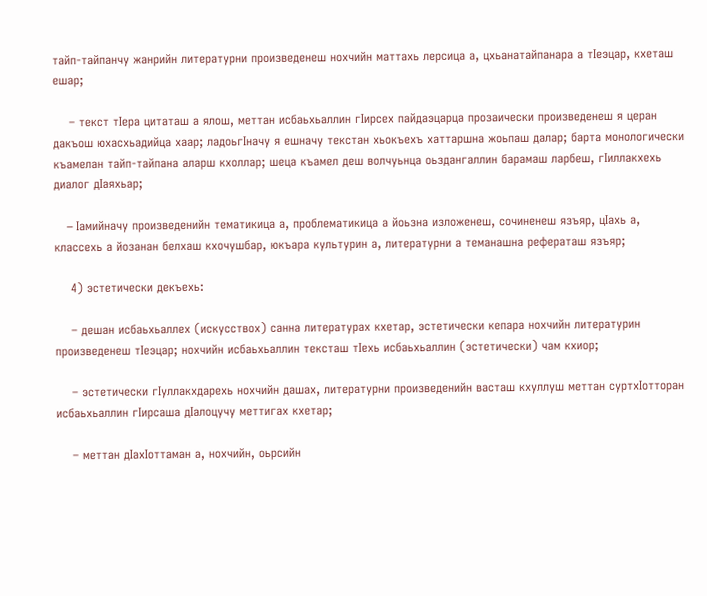тайп-тайпанчу жанрийн литературни произведенеш нохчийн маттахь лерсица а, цхьанатайпанара а тIеэцар, кхеташ ешар;

    – текст тIера цитаташ а ялош, меттан исбаьхьаллин гIирсех пайдаэцарца прозаически произведенеш я церан дакъош юхасхьадийца хаар; ладоьгIначу я ешначу текстан хьокъехъ хаттаршна жоьпаш далар; барта монологически къамелан тайп-тайпана аларш кхоллар; шеца къамел деш волчуьнца оьздангаллин барамаш ларбеш, гIиллакхехь диалог дIаяхьар;

    – Iамийначу произведенийн тематикица а, проблематикица а йоьзна изложенеш, сочиненеш язъяр, цIахь а, классехь а йозанан белхаш кхочушбар, юкъара культурин а, литературни а теманашна рефераташ язъяр;

    4) эстетически декъехь:

    – дешан исбаьхьаллех (искусствох) санна литературах кхетар, эстетически кепара нохчийн литературин произведенеш тIеэцар; нохчийн исбаьхьаллин тексташ тIехь исбаьхьаллин (эстетически) чам кхиор;

    – эстетически гIуллакхдарехь нохчийн дашах, литературни произведенийн васташ кхуллуш меттан суртхIотторан исбаьхьаллин гIирсаша дIалоцучу меттигах кхетар;

    – меттан дIахIоттаман а, нохчийн, оьрсийн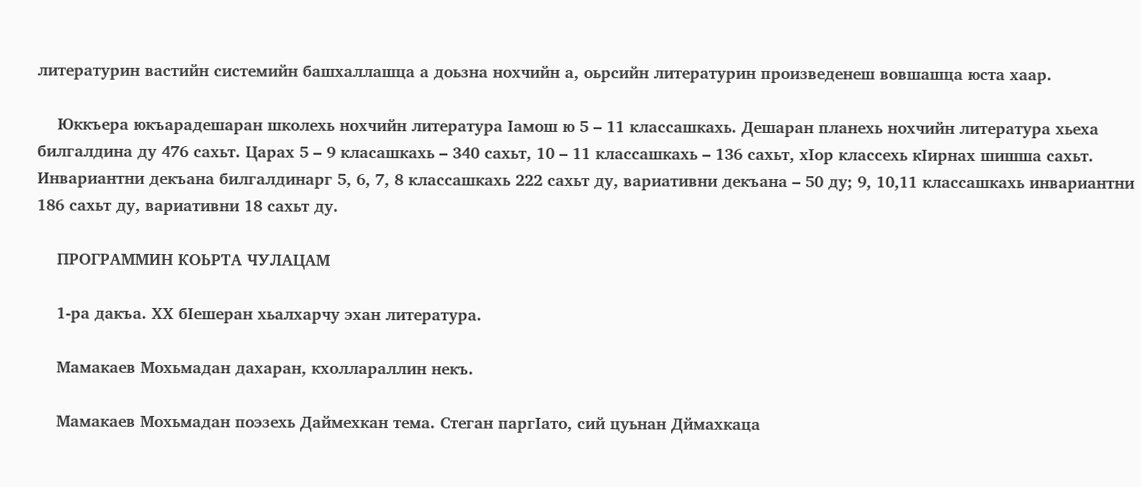литературин вастийн системийн башхаллашца а доьзна нохчийн а, оьрсийн литературин произведенеш вовшашца юста хаар.

    Юккъера юкъарадешаран школехь нохчийн литература Iамош ю 5 – 11 классашкахь. Дешаран планехь нохчийн литература хьеха билгалдина ду 476 сахьт. Царах 5 – 9 класашкахь – 340 сахьт, 10 – 11 классашкахь – 136 сахьт, хIор классехь кIирнах шишша сахьт. Инвариантни декъана билгалдинарг 5, 6, 7, 8 классашкахь 222 сахьт ду, вариативни декъана – 50 ду; 9, 10,11 классашкахь инвариантни 186 сахьт ду, вариативни 18 сахьт ду.

    ПРОГРАММИН КОЬРТА ЧУЛАЦАМ

    1-ра дакъа. ХХ бIешеран хьалхарчу эхан литература.

    Мамакаев Мохьмадан дахаран, кхоллараллин некъ.

    Мамакаев Мохьмадан поэзехь Даймехкан тема. Стеган паргIато, сий цуьнан Дймахкаца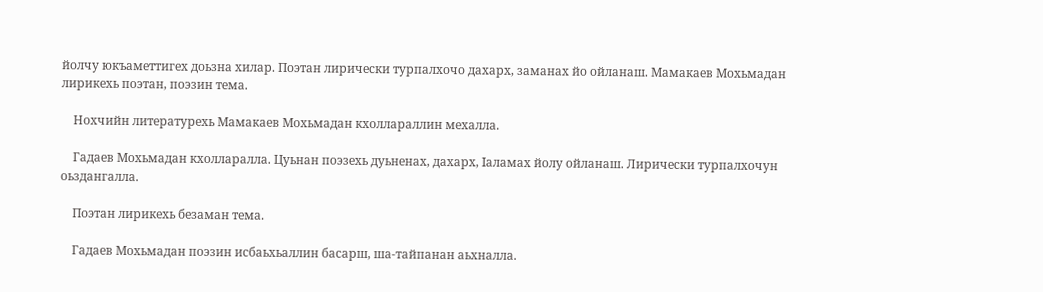йолчу юкъаметтигех доьзна хилар. Поэтан лирически турпалхочо дахарх, заманах йо ойланаш. Мамакаев Мохьмадан лирикехь поэтан, поэзин тема.

    Нохчийн литературехь Мамакаев Мохьмадан кхоллараллин мехалла.

    Гадаев Мохьмадан кхолларалла. Цуьнан поэзехь дуьненах, дахарх, Iаламах йолу ойланаш. Лирически турпалхочун оьздангалла.

    Поэтан лирикехь безаман тема.

    Гадаев Мохьмадан поэзин исбаьхьаллин басарш, ша-тайпанан аьхналла.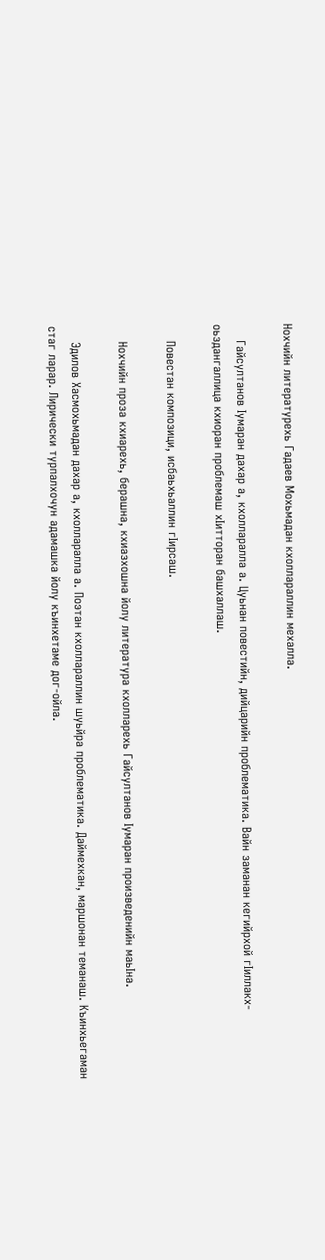Нохчийн литературехь Гадаев Мохьмадан кхоллараллин мехалла.

    Гайсултанов Iумаран дахар а, кхолларалла а. Цуьнан повестийн, дийцарийн проблематика. Вайн заманан кегийрхой гIиллакх-оьздангаллица кхиоран проблемаш хIитторан башхаллаш.

    Повестан композици, исбаьхьаллин гIирсаш.

    Нохчийн проза кхиарехь, берашна, кхиазхошна йолу литература кхолларехь Гайсултанов Iумаран произведенийн маьIна.

    Эдилов Хасмохьмадан дахар а, кхолларалла а. Поэтан кхоллараллин шуьйра проблематика. Даймехкан, маршонан теманаш. Къинхьегаман стаг ларар. Лирически турпалхочун адамашка йолу къинхетаме дог-ойла.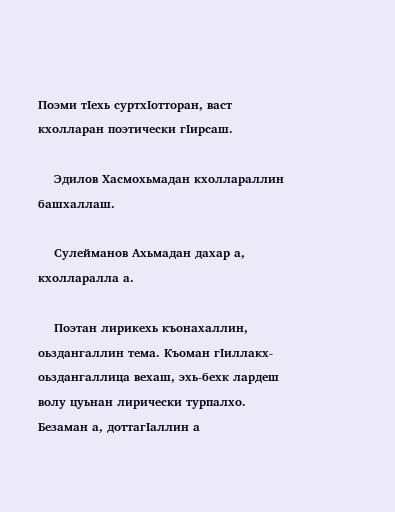Поэми тIехь суртхIотторан, васт кхолларан поэтически гIирсаш.

    Эдилов Хасмохьмадан кхоллараллин башхаллаш.

    Сулейманов Ахьмадан дахар а, кхолларалла а.

    Поэтан лирикехь къонахаллин, оьздангаллин тема. Къоман гIиллакх-оьздангаллица вехаш, эхь-бехк лардеш волу цуьнан лирически турпалхо. Безаман а, доттагIаллин а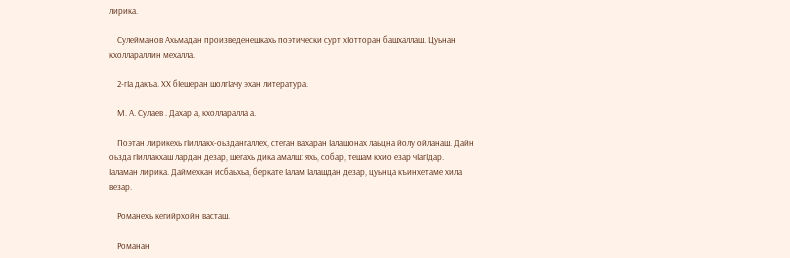лирика.

    Сулейманов Ахьмадан произведенешкахь поэтически сурт хIотторан башхаллаш. Цуьнан кхоллараллин мехалла.

    2-гIа дакъа. ХХ бIешеран шолгIачу эхан литература.

    М. А. Сулаев . Дахар а, кхолларалла а.

    Поэтан лирикехь гIиллакх-оьздангаллех, стеган вахаран Iалашонах лаьцна йолу ойланаш. Дайн оьзда гIиллакхаш лардан дезар, шегахь дика амалш: яхь, собар, тешам кхио езар чIагIдар. Iаламан лирика. Даймехкан исбаьхьа, беркате Iалам Iалашдан дезар, цуьнца къинхетаме хила везар.

    Романехь кегийрхойн васташ.

    Романан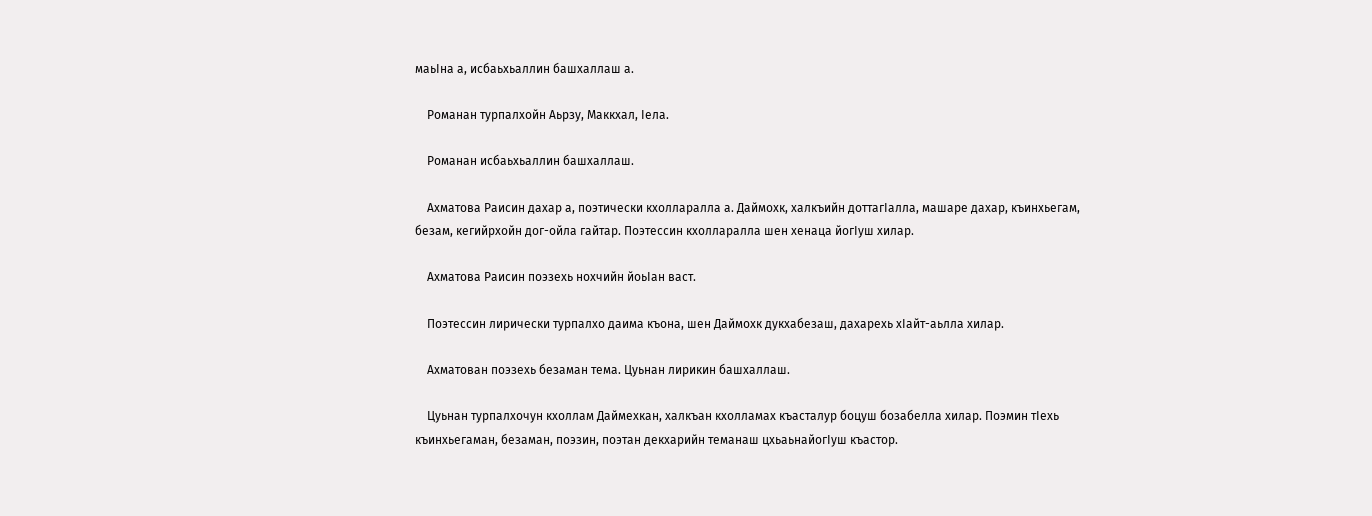маьIна а, исбаьхьаллин башхаллаш а.

    Романан турпалхойн Аьрзу, Маккхал, Iела.

    Романан исбаьхьаллин башхаллаш.

    Ахматова Раисин дахар а, поэтически кхолларалла а. Даймохк, халкъийн доттагIалла, машаре дахар, къинхьегам, безам, кегийрхойн дог-ойла гайтар. Поэтессин кхолларалла шен хенаца йогIуш хилар.

    Ахматова Раисин поэзехь нохчийн йоьIан васт.

    Поэтессин лирически турпалхо даима къона, шен Даймохк дукхабезаш, дахарехь хIайт-аьлла хилар.

    Ахматован поэзехь безаман тема. Цуьнан лирикин башхаллаш.

    Цуьнан турпалхочун кхоллам Даймехкан, халкъан кхолламах къасталур боцуш бозабелла хилар. Поэмин тIехь къинхьегаман, безаман, поэзин, поэтан декхарийн теманаш цхьаьнайогIуш къастор.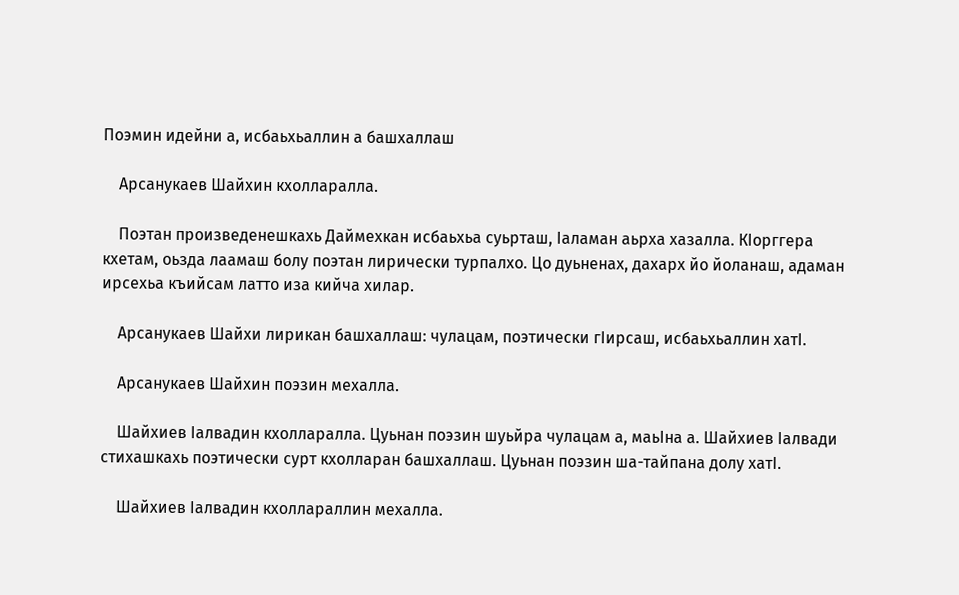Поэмин идейни а, исбаьхьаллин а башхаллаш

    Арсанукаев Шайхин кхолларалла.

    Поэтан произведенешкахь Даймехкан исбаьхьа суьрташ, Iаламан аьрха хазалла. КIорггера кхетам, оьзда лаамаш болу поэтан лирически турпалхо. Цо дуьненах, дахарх йо йоланаш, адаман ирсехьа къийсам латто иза кийча хилар.

    Арсанукаев Шайхи лирикан башхаллаш: чулацам, поэтически гIирсаш, исбаьхьаллин хатI.

    Арсанукаев Шайхин поэзин мехалла.

    Шайхиев Iалвадин кхолларалла. Цуьнан поэзин шуьйра чулацам а, маьIна а. Шайхиев Iалвади стихашкахь поэтически сурт кхолларан башхаллаш. Цуьнан поэзин ша-тайпана долу хатI.

    Шайхиев Iалвадин кхоллараллин мехалла.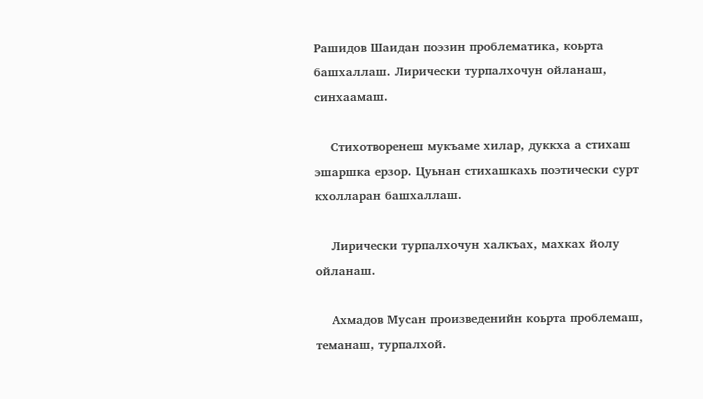Рашидов Шаидан поэзин проблематика, коьрта башхаллаш. Лирически турпалхочун ойланаш, синхаамаш.

    Стихотворенеш мукъаме хилар, дуккха а стихаш эшаршка ерзор. Цуьнан стихашкахь поэтически сурт кхолларан башхаллаш.

    Лирически турпалхочун халкъах, махках йолу ойланаш.

    Ахмадов Мусан произведенийн коьрта проблемаш, теманаш, турпалхой.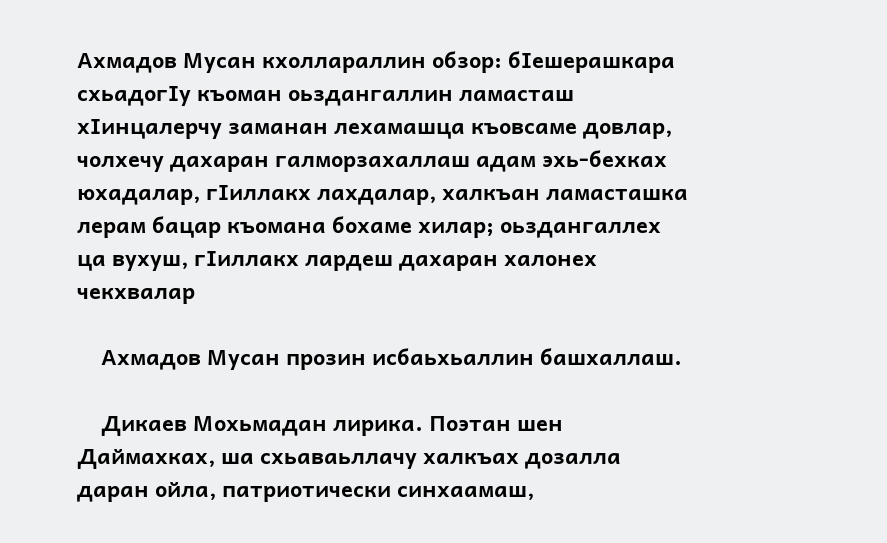Ахмадов Мусан кхоллараллин обзор: бIешерашкара схьадогIу къоман оьздангаллин ламасташ хIинцалерчу заманан лехамашца къовсаме довлар, чолхечу дахаран галморзахаллаш адам эхь-бехках юхадалар, гIиллакх лахдалар, халкъан ламасташка лерам бацар къомана бохаме хилар; оьздангаллех ца вухуш, гIиллакх лардеш дахаран халонех чекхвалар

    Ахмадов Мусан прозин исбаьхьаллин башхаллаш.

    Дикаев Мохьмадан лирика. Поэтан шен Даймахках, ша схьаваьллачу халкъах дозалла даран ойла, патриотически синхаамаш,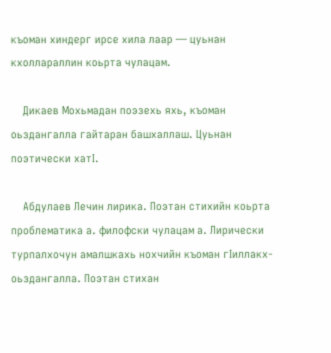къоман хиндерг ирсе хила лаар — цуьнан кхоллараллин коьрта чулацам.

    Дикаев Мохьмадан поэзехь яхь, къоман оьздангалла гайтаран башхаллаш. Цуьнан поэтически хатI.

    Абдулаев Лечин лирика. Поэтан стихийн коьрта проблематика а. филофски чулацам а. Лирически турпалхочун амалшкахь нохчийн къоман гIиллакх-оьздангалла. Поэтан стихан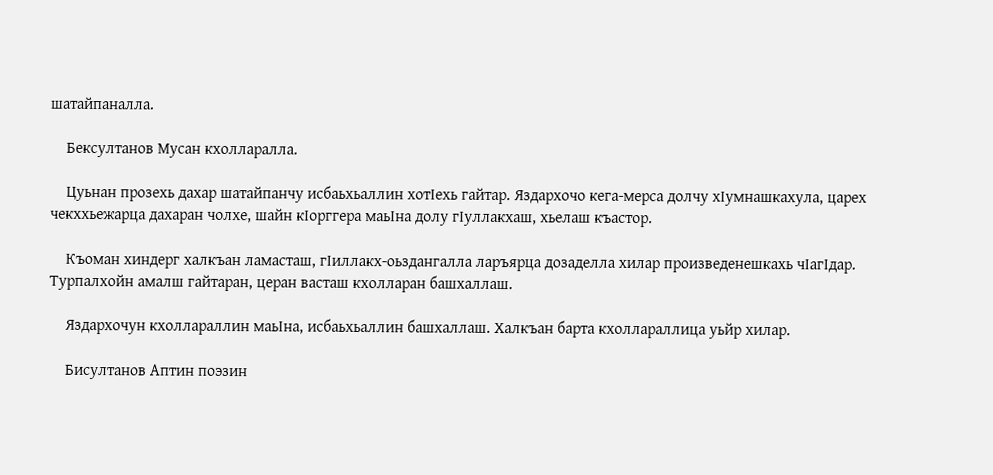шатайпаналла.

    Бексултанов Мусан кхолларалла.

    Цуьнан прозехь дахар шатайпанчу исбаьхьаллин хотIехь гайтар. Яздархочо кега-мерса долчу хIумнашкахула, царех чекххьежарца дахаран чолхе, шайн кIорггера маьIна долу гIуллакхаш, хьелаш къастор.

    Къоман хиндерг халкъан ламасташ, гIиллакх-оьздангалла ларъярца дозаделла хилар произведенешкахь чIагIдар. Турпалхойн амалш гайтаран, церан васташ кхолларан башхаллаш.

    Яздархочун кхоллараллин маьIна, исбаьхьаллин башхаллаш. Халкъан барта кхоллараллица уьйр хилар.

    Бисултанов Аптин поэзин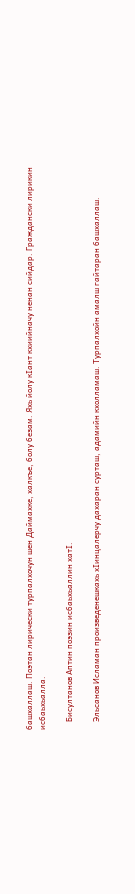башхаллаш. Поэтан лирически турпалхочун шен Даймахке, халкъе, болу безам. Яхь йолу кIант кхиийначу ненан сийдар. Граждански лирикин исбаьхьалла.

    Бисултанов Аптин поэзин исбаьхьаллин хатI.

    Эльсанов Исламан произведенешкахь хIинцалерчу дахаран сурташ, адамийн кхолламаш. Турпалхойн амалш гайтаран башхаллаш.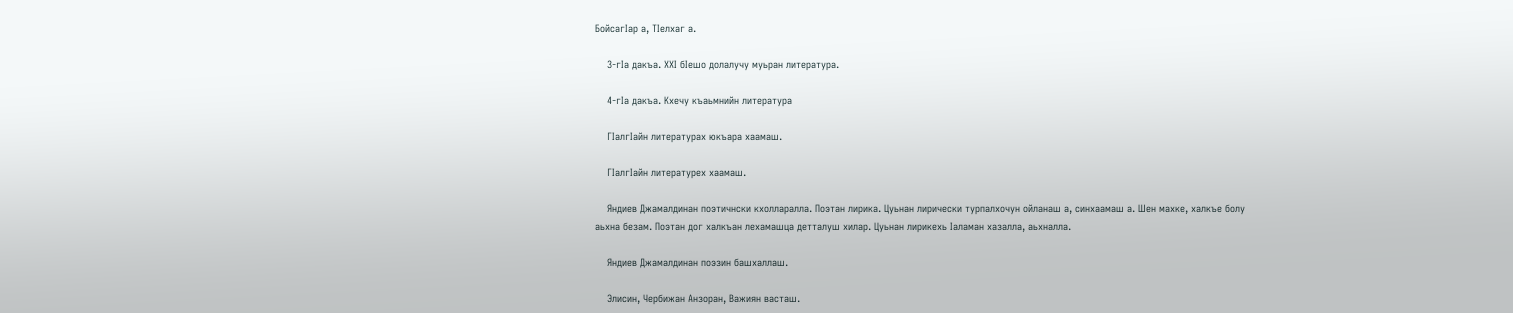БойсагIар а, ТIелхаг а.

    3-гIа дакъа. ХХI бIешо долалучу муьран литература.

    4-гIа дакъа. Кхечу къаьмнийн литература

    ГIалгIайн литературах юкъара хаамаш.

    ГIалгIайн литературех хаамаш.

    Яндиев Джамалдинан поэтичнски кхолларалла. Поэтан лирика. Цуьнан лирически турпалхочун ойланаш а, синхаамаш а. Шен махке, халкъе болу аьхна безам. Поэтан дог халкъан лехамашца детталуш хилар. Цуьнан лирикехь Iаламан хазалла, аьхналла.

    Яндиев Джамалдинан поэзин башхаллаш.

    Элисин, Чербижан Анзоран, Важиян васташ.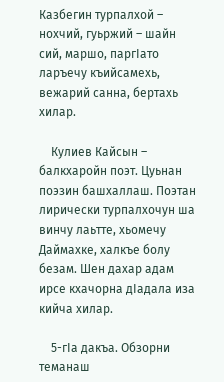Казбегин турпалхой – нохчий, гуьржий – шайн сий, маршо, паргIато ларъечу къийсамехь, вежарий санна, бертахь хилар.

    Кулиев Кайсын – балкхаройн поэт. Цуьнан поэзин башхаллаш. Поэтан лирически турпалхочун ша винчу лаьтте, хьомечу Даймахке, халкъе болу безам. Шен дахар адам ирсе кхачорна дIадала иза кийча хилар.

    5-гIа дакъа. Обзорни теманаш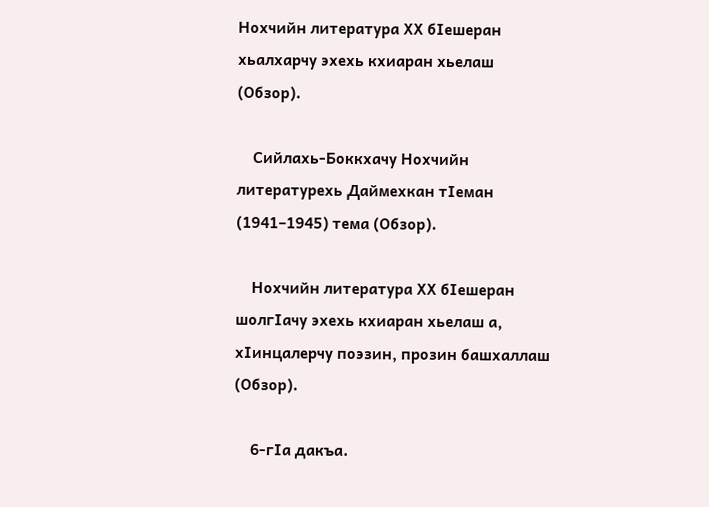Нохчийн литература ХХ бIешеран хьалхарчу эхехь кхиаран хьелаш (Обзор).

    Сийлахь-Боккхачу Нохчийн литературехь Даймехкан тIеман (1941–1945) тема (Обзор).

    Нохчийн литература ХХ бIешеран шолгIачу эхехь кхиаран хьелаш а, хIинцалерчу поэзин, прозин башхаллаш (Обзор).

    6-гIа дакъа.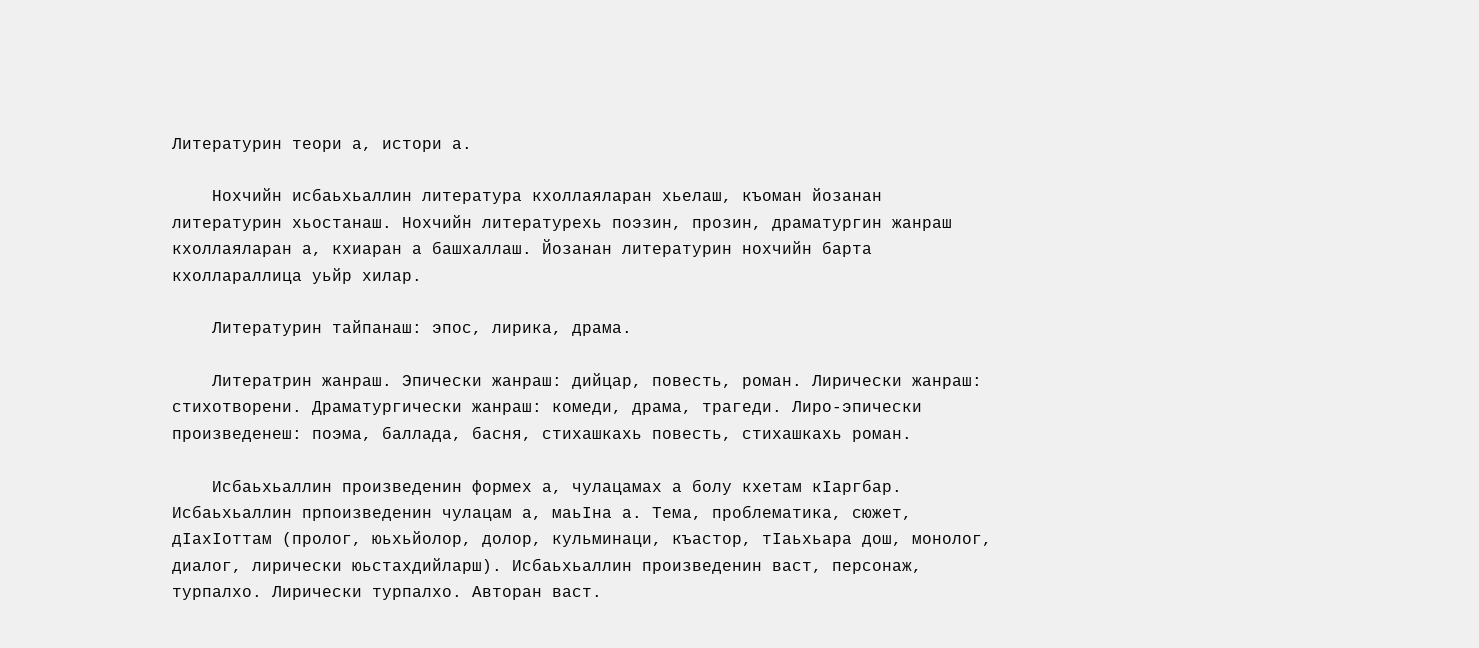Литературин теори а, истори а.

    Нохчийн исбаьхьаллин литература кхоллаяларан хьелаш, къоман йозанан литературин хьостанаш. Нохчийн литературехь поэзин, прозин, драматургин жанраш кхоллаяларан а, кхиаран а башхаллаш. Йозанан литературин нохчийн барта кхоллараллица уьйр хилар.

    Литературин тайпанаш: эпос, лирика, драма.

    Литератрин жанраш. Эпически жанраш: дийцар, повесть, роман. Лирически жанраш: стихотворени. Драматургически жанраш: комеди, драма, трагеди. Лиро-эпически произведенеш: поэма, баллада, басня, стихашкахь повесть, стихашкахь роман.

    Исбаьхьаллин произведенин формех а, чулацамах а болу кхетам кIаргбар. Исбаьхьаллин прпоизведенин чулацам а, маьIна а. Тема, проблематика, сюжет, дIахIоттам (пролог, юьхьйолор, долор, кульминаци, къастор, тIаьхьара дош, монолог, диалог, лирически юьстахдийларш). Исбаьхьаллин произведенин васт, персонаж, турпалхо. Лирически турпалхо. Авторан васт.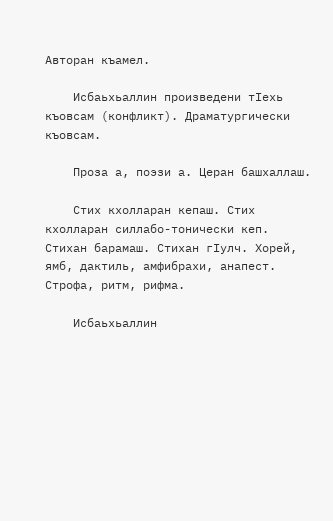Авторан къамел.

    Исбаьхьаллин произведени тIехь къовсам (конфликт). Драматургически къовсам.

    Проза а, поэзи а. Церан башхаллаш.

    Стих кхолларан кепаш. Стих кхолларан силлабо-тонически кеп. Стихан барамаш. Стихан гIулч. Хорей, ямб, дактиль, амфибрахи, анапест. Строфа, ритм, рифма.

    Исбаьхьаллин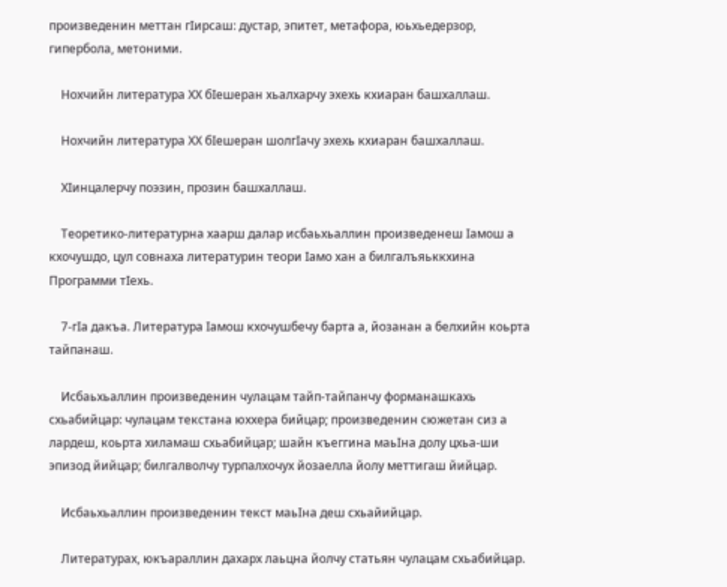произведенин меттан гIирсаш: дустар, эпитет, метафора, юьхьедерзор, гипербола, метоними.

    Нохчийн литература ХХ бIешеран хьалхарчу эхехь кхиаран башхаллаш.

    Нохчийн литература ХХ бIешеран шолгIачу эхехь кхиаран башхаллаш.

    ХIинцалерчу поэзин, прозин башхаллаш.

    Теоретико-литературна хаарш далар исбаьхьаллин произведенеш Iамош а кхочушдо, цул совнаха литературин теори Iамо хан а билгалъяьккхина Программи тIехь.

    7-гIа дакъа. Литература Iамош кхочушбечу барта а, йозанан а белхийн коьрта тайпанаш.

    Исбаьхьаллин произведенин чулацам тайп-тайпанчу форманашкахь схьабийцар: чулацам текстана юххера бийцар; произведенин сюжетан сиз а лардеш, коьрта хиламаш схьабийцар; шайн къеггина маьIна долу цхьа-ши эпизод йийцар; билгалволчу турпалхочух йозаелла йолу меттигаш йийцар.

    Исбаьхьаллин произведенин текст маьIна деш схьайийцар.

    Литературах, юкъараллин дахарх лаьцна йолчу статьян чулацам схьабийцар.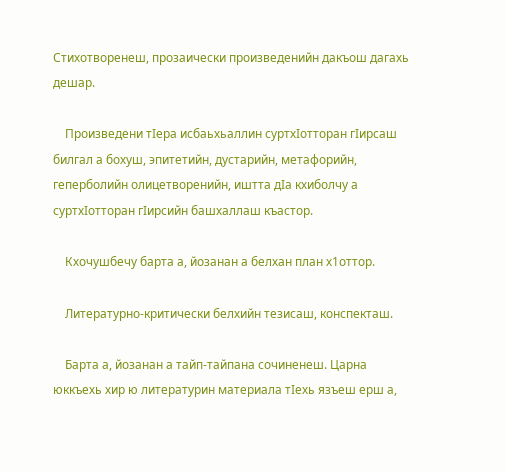Стихотворенеш, прозаически произведенийн дакъош дагахь дешар.

    Произведени тIера исбаьхьаллин суртхIотторан гIирсаш билгал а бохуш, эпитетийн, дустарийн, метафорийн, геперболийн олицетворенийн, иштта дIа кхиболчу а суртхIотторан гIирсийн башхаллаш къастор.

    Кхочушбечу барта а, йозанан а белхан план х1оттор.

    Литературно-критически белхийн тезисаш, конспекташ.

    Барта а, йозанан а тайп-тайпана сочиненеш. Царна юккъехь хир ю литературин материала тIехь язъеш ерш а,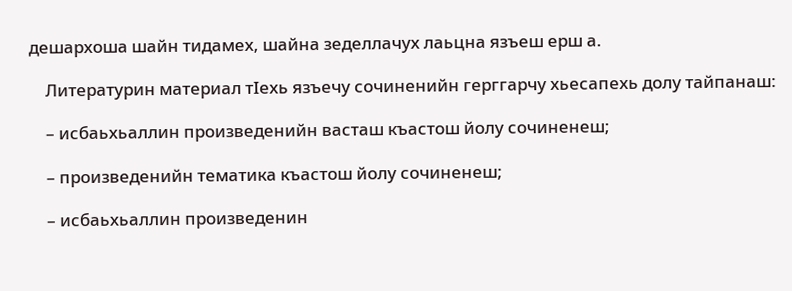дешархоша шайн тидамех, шайна зеделлачух лаьцна язъеш ерш а.

    Литературин материал тIехь язъечу сочиненийн герггарчу хьесапехь долу тайпанаш:

    – исбаьхьаллин произведенийн васташ къастош йолу сочиненеш;

    – произведенийн тематика къастош йолу сочиненеш;

    – исбаьхьаллин произведенин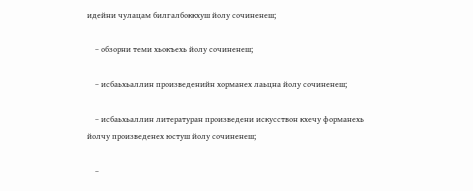идейни чулацам билгалбоккхуш йолу сочиненеш;

    – обзорни теми хьокъехь йолу сочиненеш;

    – исбаьхьаллин произведенийн хорманех лаьцна йолу сочиненеш;

    – исбаьхьаллин литературан произведени искусствон кхечу форманехь йолчу произведенех юстуш йолу сочиненеш;

    –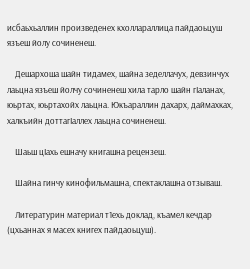исбаьхьаллин произведенех кхоллараллица пайдаоьцуш язъеш йолу сочиненеш.

    Дешархоша шайн тидамех, шайна зеделлачух, девзинчух лаьцна язъеш йолчу сочиненеш хила тарло шайн гIаланах, юьртах, юьртахойх лаьцна. Юкъараллин дахарх, даймахках, халкъийн доттагIаллех лаьцна сочиненеш.

    Шаьш цIахь ешначу книгашна рецензеш.

    Шайна гинчу кинофильмашна, спектаклашна отзываш.

    Литературин материал т1ехь доклад, къамел кечдар (цхьаннах я масех книгех пайдаоьцуш).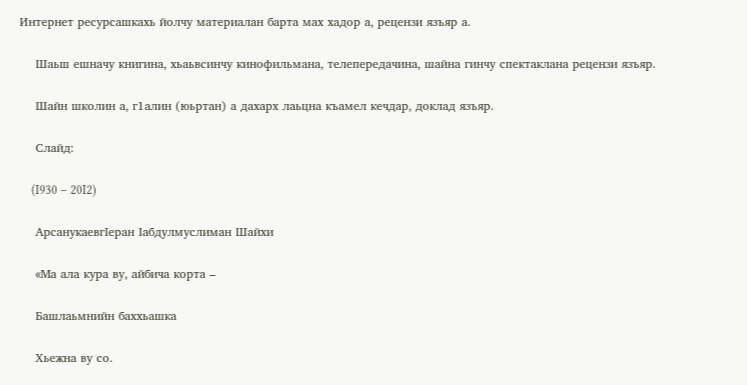Интернет ресурсашкахь йолчу материалан барта мах хадор а, рецензи язъяр а.

    Шаьш ешначу книгина, хьаьвсинчу кинофильмана, телепередачина, шайна гинчу спектаклана рецензи язъяр.

    Шайн школин а, г1алин (юьртан) а дахарх лаьцна къамел кечдар, доклад язъяр.

    Слайд:

    (I930 – 20I2)

    АрсанукаевгIеран Iабдулмуслиман Шайхи

    «Ма ала кура ву, айбича корта –

    Башлаьмнийн баххьашка

    Хьежна ву со.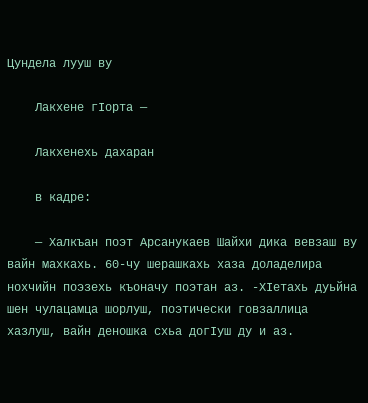Цундела лууш ву

    Лакхене гIорта —

    Лакхенехь дахаран

    в кадре:

    — Халкъан поэт Арсанукаев Шайхи дика вевзаш ву вайн махкахь. 60-чу шерашкахь хаза доладелира нохчийн поэзехь къоначу поэтан аз. -ХIетахь дуьйна шен чулацамца шорлуш, поэтически говзаллица хазлуш, вайн деношка схьа догIуш ду и аз.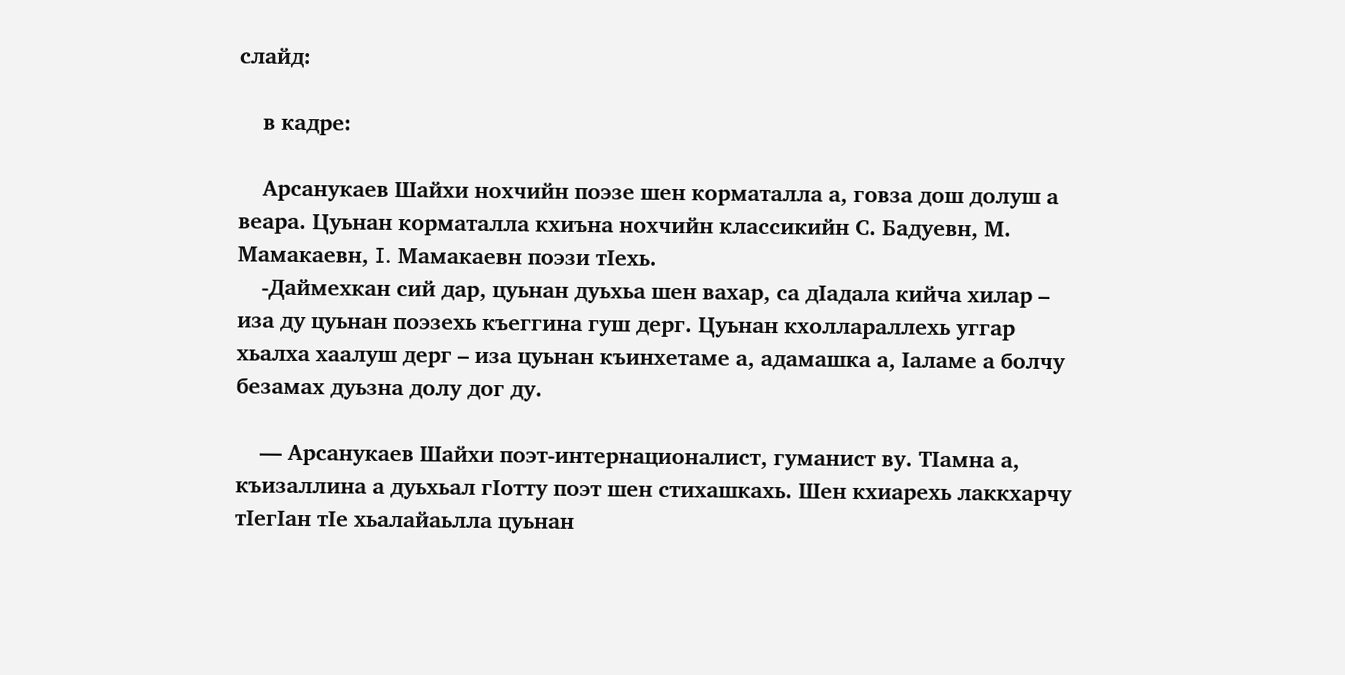слайд:

    в кадре:

    Арсанукаев Шайхи нохчийн поэзе шен корматалла а, говза дош долуш а веара. Цуьнан корматалла кхиъна нохчийн классикийн С. Бадуевн, М. Мамакаевн, I. Мамакаевн поэзи тIехь.
    -Даймехкан сий дар, цуьнан дуьхьа шен вахар, са дIадала кийча хилар – иза ду цуьнан поэзехь къеггина гуш дерг. Цуьнан кхоллараллехь уггар хьалха хаалуш дерг – иза цуьнан къинхетаме а, адамашка а, Iаламе а болчу безамах дуьзна долу дог ду.

    — Арсанукаев Шайхи поэт-интернационалист, гуманист ву. ТIамна а, къизаллина а дуьхьал гIотту поэт шен стихашкахь. Шен кхиарехь лаккхарчу тIегIан тIе хьалайаьлла цуьнан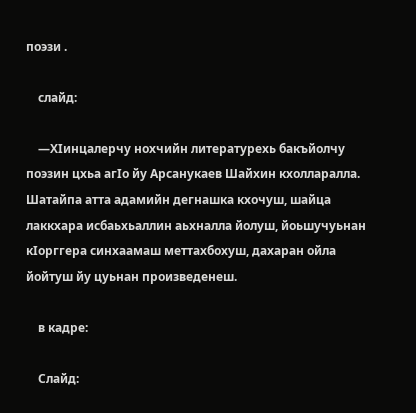поэзи .

    слайд:

    —ХIинцалерчу нохчийн литературехь бакъйолчу поэзин цхьа агIо йу Арсанукаев Шайхин кхолларалла. Шатайпа атта адамийн дегнашка кхочуш, шайца лаккхара исбаьхьаллин аьхналла йолуш, йоьшучуьнан кIорггера синхаамаш меттахбохуш, дахаран ойла йойтуш йу цуьнан произведенеш.

    в кадре:

    Слайд: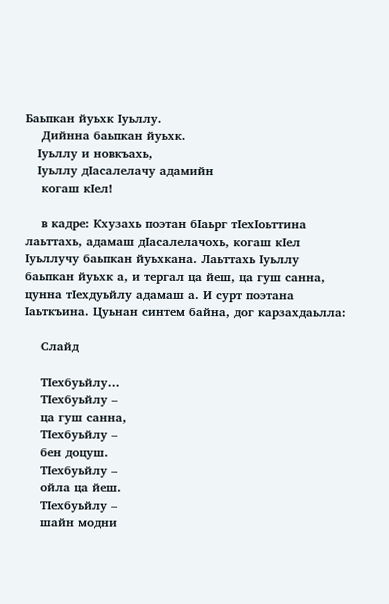Баьпкан йуьхк Iуьллу.
    Дийнна баьпкан йуьхк.
    Iуьллу и новкъахь,
    Iуьллу дIасалелачу адамийн
    когаш кIел!

    в кадре: Кхузахь поэтан бIаьрг тIехIоьттина лаьттахь, адамаш дIасалелачохь, когаш кIел Iуьллучу баьпкан йуьхкана. Лаьттахь Iуьллу баьпкан йуьхк а, и тергал ца йеш, ца гуш санна, цунна тIехдуьйлу адамаш а. И сурт поэтана Iаьткъина. Цуьнан синтем байна, дог карзахдаьлла:

    Слайд

    ТIехбуьйлу…
    ТIехбуьйлу –
    ца гуш санна,
    ТIехбуьйлу –
    бен доцуш.
    ТIехбуьйлу –
    ойла ца йеш.
    ТIехбуьйлу –
    шайн модни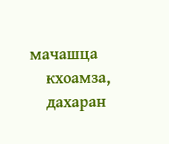мачашца
    кхоамза,
    дахаран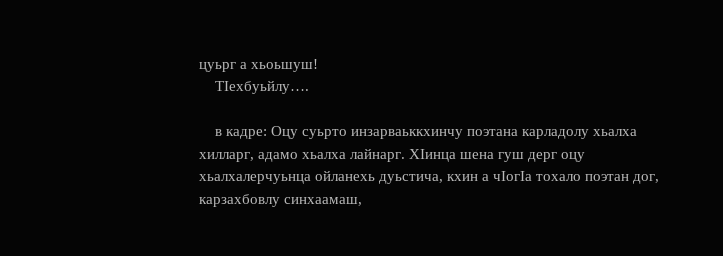цуьрг а хьоьшуш!
    ТIехбуьйлу….

    в кадре: Оцу суьрто инзарваьккхинчу поэтана карладолу хьалха хилларг, адамо хьалха лайнарг. ХIинца шена гуш дерг оцу хьалхалерчуьнца ойланехь дуьстича, кхин а чIогIа тохало поэтан дог, карзахбовлу синхаамаш,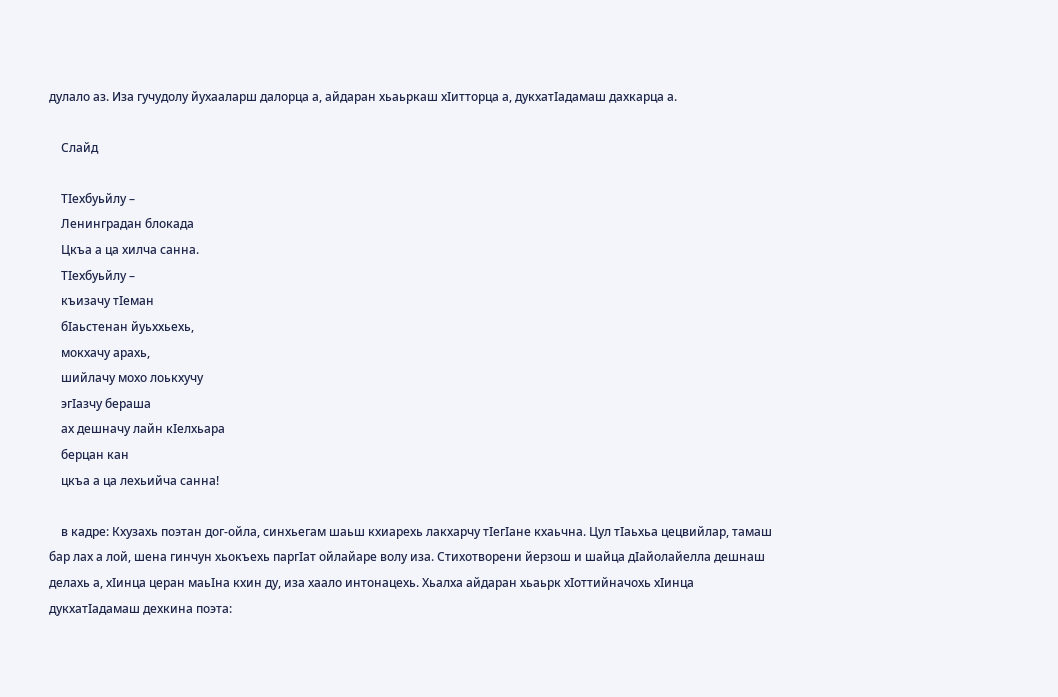дулало аз. Иза гучудолу йухааларш далорца а, айдаран хьаьркаш хIитторца а, дукхатIадамаш дахкарца а.

    Слайд

    ТIехбуьйлу –
    Ленинградан блокада
    Цкъа а ца хилча санна.
    ТIехбуьйлу –
    къизачу тIеман
    бIаьстенан йуьххьехь,
    мокхачу арахь,
    шийлачу мохо лоькхучу
    эгIазчу бераша
    ах дешначу лайн кIелхьара
    берцан кан
    цкъа а ца лехьийча санна!

    в кадре: Кхузахь поэтан дог-ойла, синхьегам шаьш кхиарехь лакхарчу тIегIане кхаьчна. Цул тIаьхьа цецвийлар, тамаш бар лах а лой, шена гинчун хьокъехь паргIат ойлайаре волу иза. Стихотворени йерзош и шайца дIайолайелла дешнаш делахь а, хIинца церан маьIна кхин ду, иза хаало интонацехь. Хьалха айдаран хьаьрк хIоттийначохь хIинца дукхатIадамаш дехкина поэта: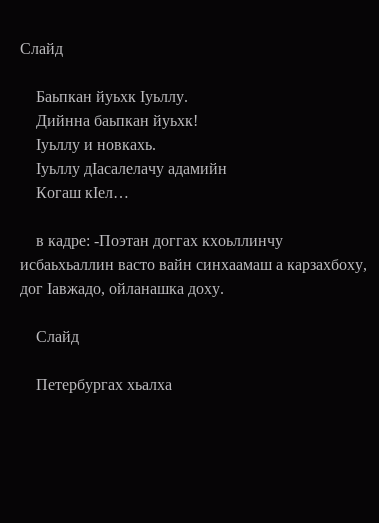Слайд

    Баьпкан йуьхк Iуьллу.
    Дийнна баьпкан йуьхк!
    Iуьллу и новкахь.
    Iуьллу дIасалелачу адамийн
    Когаш кIел…

    в кадре: -Поэтан доггах кхоьллинчу исбаьхьаллин васто вайн синхаамаш а карзахбоху, дог Iавжадо, ойланашка доху.

    Слайд

    Петербургах хьалха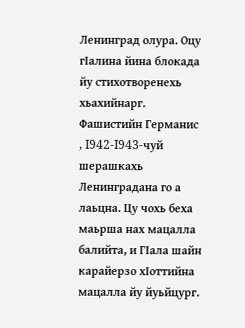Ленинград олура. Оцу гIалина йина блокада йу стихотворенехь хьахийнарг. Фашистийн Германис , I942-I943-чуй шерашкахь Ленинградана го а лаьцна. Цу чохь беха маьрша нах мацалла балийта, и ГIала шайн карайерзо хIоттийна мацалла йу йуьйцург.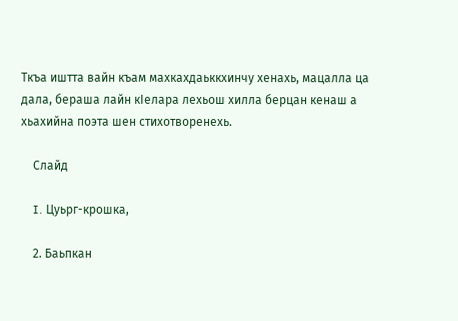Ткъа иштта вайн къам махкахдаьккхинчу хенахь, мацалла ца дала, бераша лайн кIелара лехьош хилла берцан кенаш а хьахийна поэта шен стихотворенехь.

    Слайд

    I. Цуьрг-крошка,

    2. Баьпкан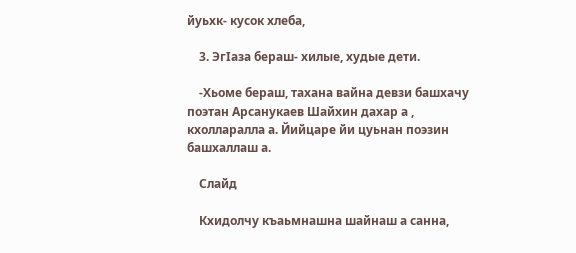йуьхк- кусок хлеба,

    3. ЭгIаза бераш- хилые, худые дети.

    -Хьоме бераш, тахана вайна девзи башхачу поэтан Арсанукаев Шайхин дахар а , кхолларалла а. Йийцаре йи цуьнан поэзин башхаллаш а.

    Слайд

    Кхидолчу къаьмнашна шайнаш а санна,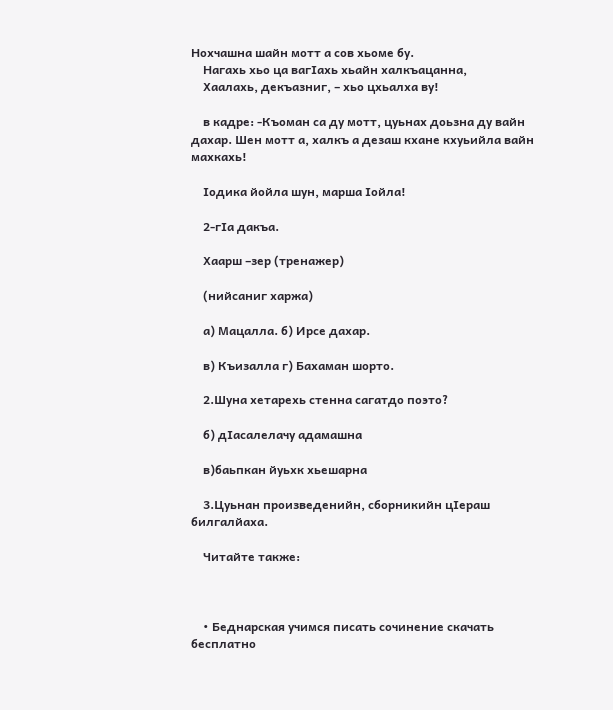Нохчашна шайн мотт а сов хьоме бу.
    Нагахь хьо ца вагIахь хьайн халкъацанна,
    Хаалахь, декъазниг, – хьо цхьалха ву!

    в кадре: -Къоман са ду мотт, цуьнах доьзна ду вайн дахар. Шен мотт а, халкъ а дезаш кхане кхуьийла вайн махкахь!

    Iодика йойла шун, марша Iойла!

    2-гIа дакъа.

    Хаарш –зер (тренажер)

    (нийсаниг харжа)

    а) Мацалла. б) Ирсе дахар.

    в) Къизалла г) Бахаман шорто.

    2.Шуна хетарехь стенна сагатдо поэто?

    б) дIасалелачу адамашна

    в)баьпкан йуьхк хьешарна

    3.Цуьнан произведенийн, сборникийн цIераш билгалйаха.

    Читайте также:



    • Беднарская учимся писать сочинение скачать бесплатно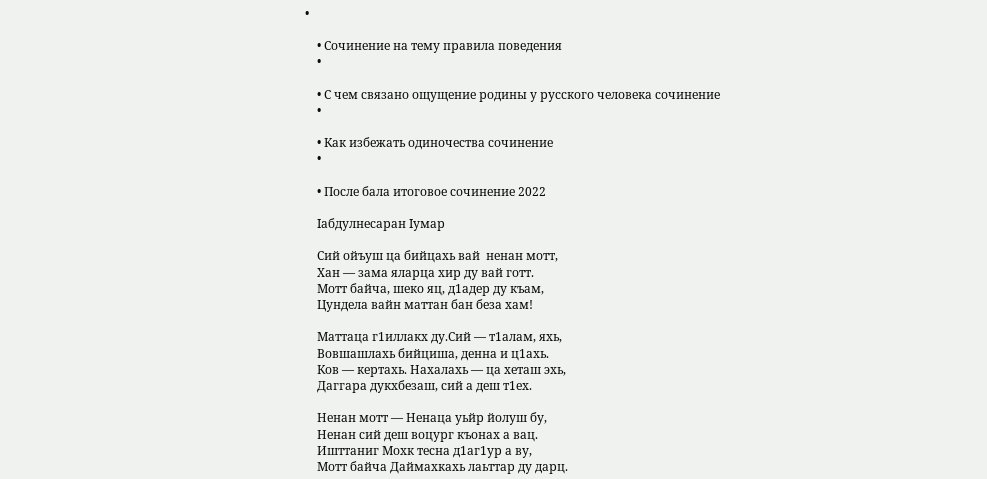•

    • Сочинение на тему правила поведения
    •

    • С чем связано ощущение родины у русского человека сочинение
    •

    • Как избежать одиночества сочинение
    •

    • После бала итоговое сочинение 2022

    Iабдулнесаран Iумар

    Сий ойъуш ца бийцахь вай  ненан мотт,
    Хан — зама яларца хир ду вай готт.
    Мотт байча, шеко яц, д1адер ду къам,
    Цундела вайн маттан бан беза хам!

    Маттаца г1иллакх ду.Сий — т1алам, яхь,
    Вовшашлахь бийциша, денна и ц1ахь.
    Ков — кертахь. Нахалахь — ца хеташ эхь,
    Даггара дукхбезаш, сий а деш т1ех.

    Ненан мотт — Ненаца уьйр йолуш бу,
    Ненан сий деш воцург къонах а вац.
    Ишттаниг Мохк тесна д1аг1ур а ву,
    Мотт байча Даймахкахь лаьттар ду дарц.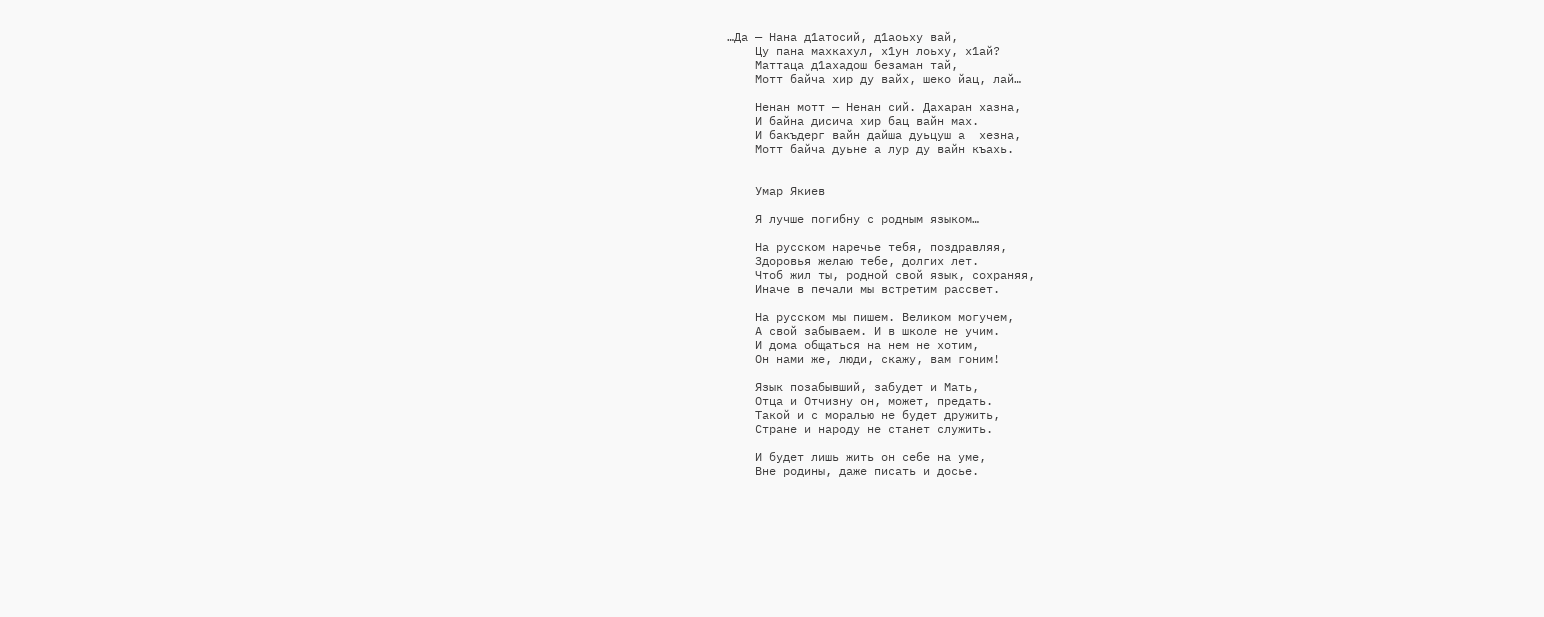…Да — Нана д1атосий, д1аоьху вай,
    Цу пана махкахул, х1ун лоьху, х1ай?
    Маттаца д1ахадош безаман тай,
    Мотт байча хир ду вайх, шеко йац, лай…

    Ненан мотт — Ненан сий. Дахаран хазна,
    И байна дисича хир бац вайн мах.
    И бакъдерг вайн дайша дуьцуш а  хезна,
    Мотт байча дуьне а лур ду вайн къахь.


    Умар Якиев

    Я лучше погибну с родным языком…

    На русском наречье тебя, поздравляя,
    Здоровья желаю тебе, долгих лет.
    Чтоб жил ты, родной свой язык, сохраняя,
    Иначе в печали мы встретим рассвет.

    На русском мы пишем. Великом могучем,
    А свой забываем. И в школе не учим.
    И дома общаться на нем не хотим,
    Он нами же, люди, скажу, вам гоним!

    Язык позабывший, забудет и Мать,
    Отца и Отчизну он, может, предать.
    Такой и с моралью не будет дружить,
    Стране и народу не станет служить.

    И будет лишь жить он себе на уме,
    Вне родины, даже писать и досье.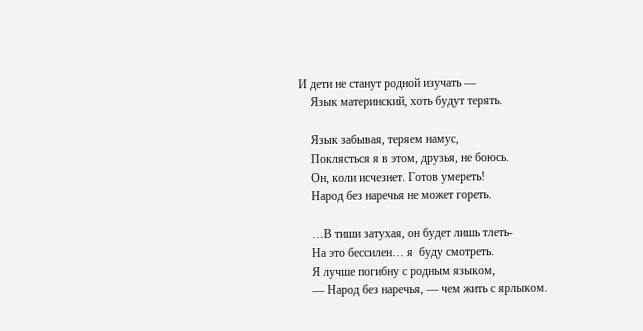И дети не станут родной изучать —
    Язык материнский, хоть будут терять.

    Язык забывая, теряем намус,
    Поклясться я в этом, друзья, не боюсь.
    Он, коли исчезнет. Готов умереть!
    Народ без наречья не может гореть.

    …В тиши затухая, он будет лишь тлеть-
    На это бессилен… я  буду смотреть.
    Я лучше погибну с родным языком,
    — Народ без наречья, — чем жить с ярлыком.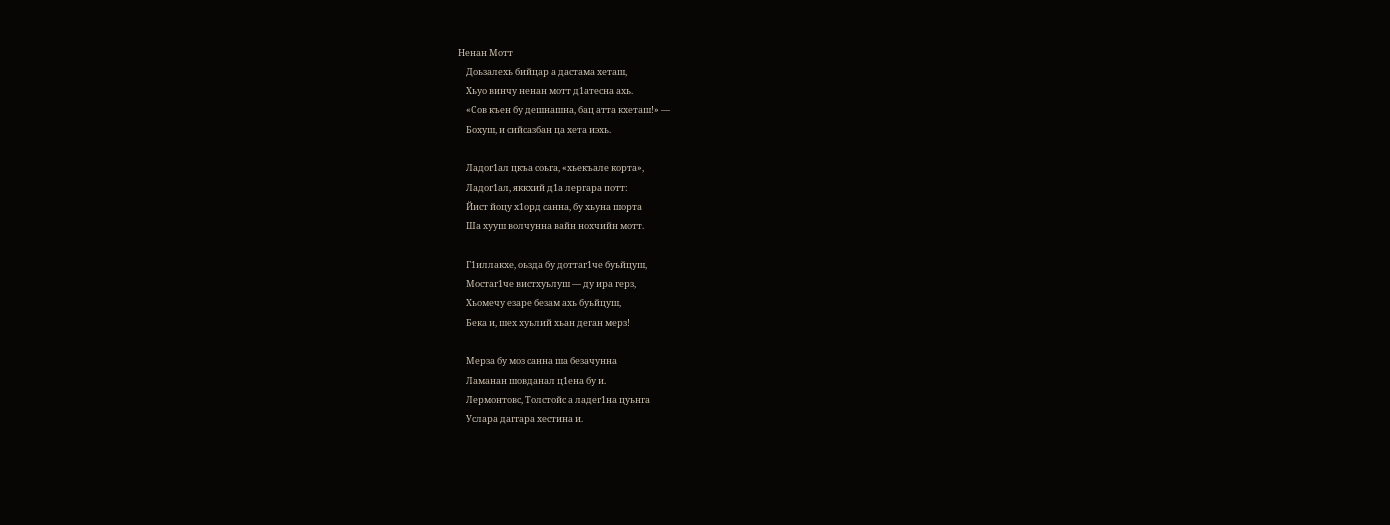Ненан Мотт
    Доьзалехь бийцар а дастама хеташ,
    Хьуо винчу ненан мотт д1атесна ахь.
    «Сов къен бу дешнашна, бац атта кхеташ!» —
    Бохуш, и сийсазбан ца хета иэхь.

    Ладог1ал цкъа соьга, «хьекъале корта»,
    Ладог1ал, яккхий д1а лергара потт:
    Йист йоцу х1орд санна, бу хьуна шорта
    Ша хууш волчунна вайн нохчийн мотт.

    Г1иллакхе, оьзда бу доттаг1че буьйцуш,
    Мостаг1че вистхуьлуш — ду ира герз,
    Хьомечу езаре безам ахь буьйцуш,
    Бека и, шех хуьлий хьан деган мерз!

    Мерза бу моз санна ша безачунна
    Ламанан шовданал ц1ена бу и.
    Лермонтовс, Толстойс а ладег1на цуьнга
    Услара даггара хестина и.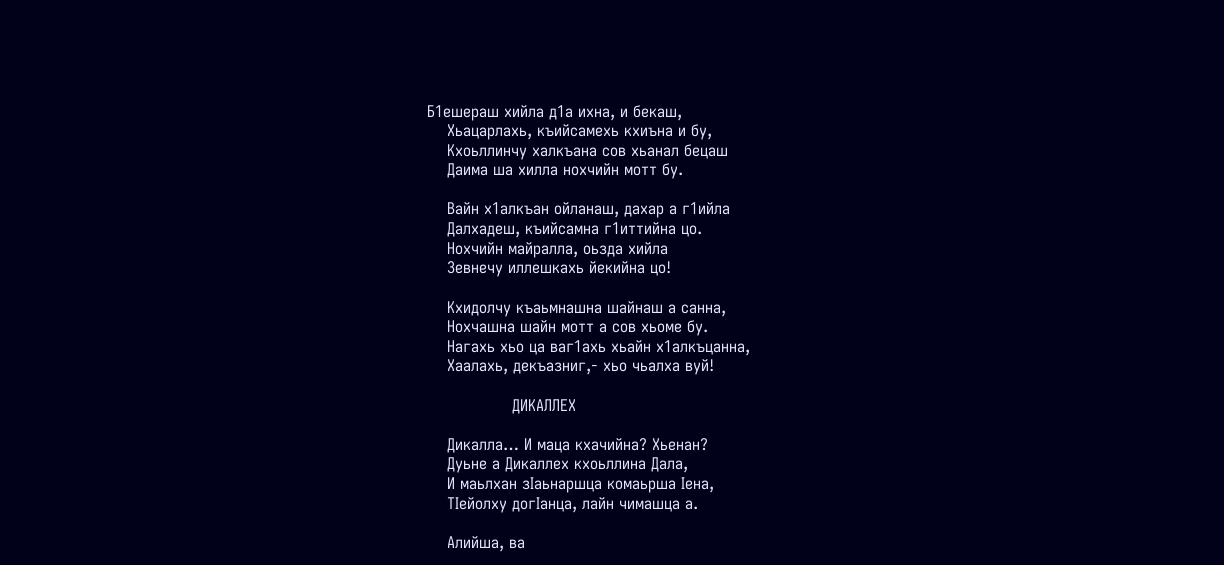Б1ешераш хийла д1а ихна, и бекаш,
    Хьацарлахь, къийсамехь кхиъна и бу,
    Кхоьллинчу халкъана сов хьанал бецаш
    Даима ша хилла нохчийн мотт бу.

    Вайн х1алкъан ойланаш, дахар а г1ийла
    Далхадеш, къийсамна г1иттийна цо.
    Нохчийн майралла, оьзда хийла
    Зевнечу иллешкахь йекийна цо!

    Кхидолчу къаьмнашна шайнаш а санна,
    Нохчашна шайн мотт а сов хьоме бу.
    Нагахь хьо ца ваг1ахь хьайн х1алкъцанна,
    Хаалахь, декъазниг,- хьо чьалха вуй!

                 ДИКАЛЛЕХ

    Дикалла… И маца кхачийна? Хьенан?
    Дуьне а Дикаллех кхоьллина Дала,
    И маьлхан зIаьнаршца комаьрша Iена,
    ТIейолху догIанца, лайн чимашца а.

    Алийша, ва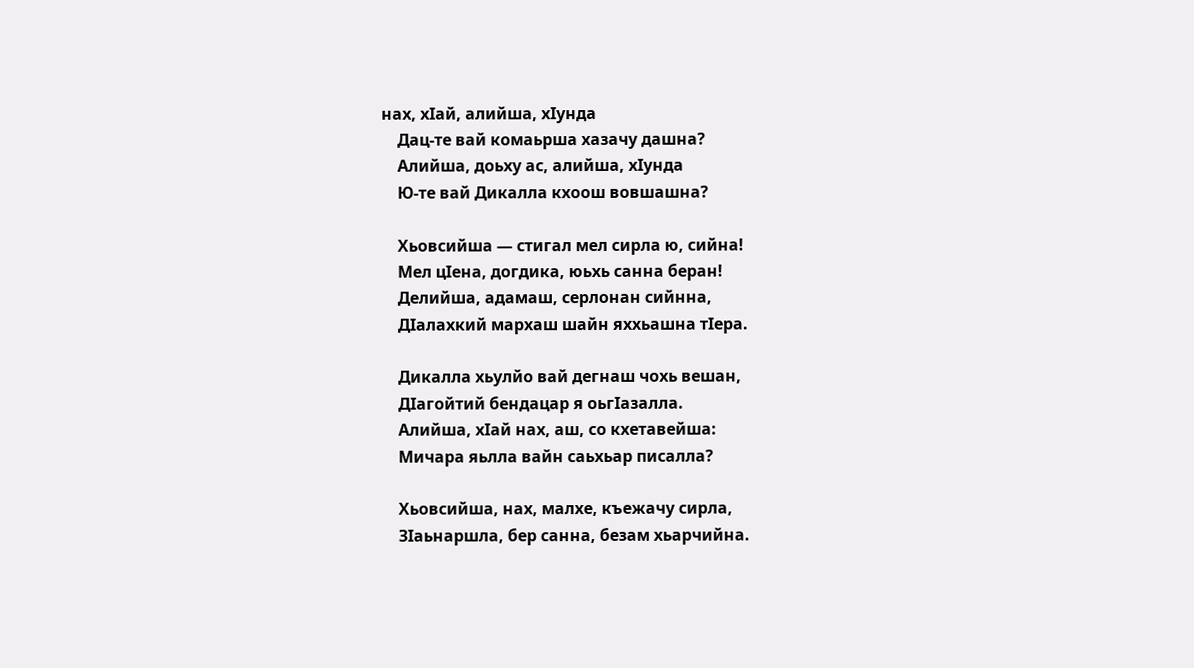нах, хIай, алийша, хIунда
    Дац-те вай комаьрша хазачу дашна?
    Алийша, доьху ас, алийша, хIунда
    Ю-те вай Дикалла кхоош вовшашна?

    Хьовсийша — стигал мел сирла ю, сийна!
    Мел цIена, догдика, юьхь санна беран!
    Делийша, адамаш, серлонан сийнна,
    ДIалахкий мархаш шайн яххьашна тIера.

    Дикалла хьулйо вай дегнаш чохь вешан,
    ДIагойтий бендацар я оьгIазалла.
    Алийша, хIай нах, аш, со кхетавейша:
    Мичара яьлла вайн саьхьар писалла?

    Хьовсийша, нах, малхе, къежачу сирла,
    ЗIаьнаршла, бер санна, безам хьарчийна.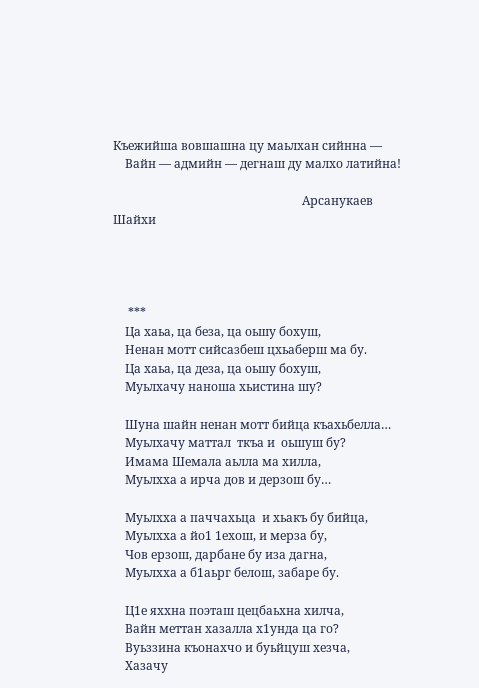Къежийша вовшашна цу маьлхан сийнна —
    Вайн — адмийн — дегнаш ду малхо латийна!

                                                               Арсанукаев Шайхи




     ***
    Ца хаьа, ца беза, ца оьшу бохуш,
    Ненан мотт сийсазбеш цхьаберш ма бу.
    Ца хаьа, ца деза, ца оьшу бохуш,
    Муьлхачу наноша хьистина шу?

    Шуна шайн ненан мотт бийца къахьбелла…
    Муьлхачу маттал  ткъа и  оьшуш бу?
    Имама Шемала аьлла ма хилла,
    Муьлхха а ирча дов и дерзош бу…

    Муьлхха а паччахьца  и хьакъ бу бийца,
    Муьлхха а йо1 1ехош, и мерза бу,
    Чов ерзош, дарбане бу иза дагна,
    Муьлхха а б1аьрг белош, забаре бу.

    Ц1е яххна поэташ цецбаьхна хилча,
    Вайн меттан хазалла х1унда ца го?
    Вуьззина къонахчо и буьйцуш хезча,
    Хазачу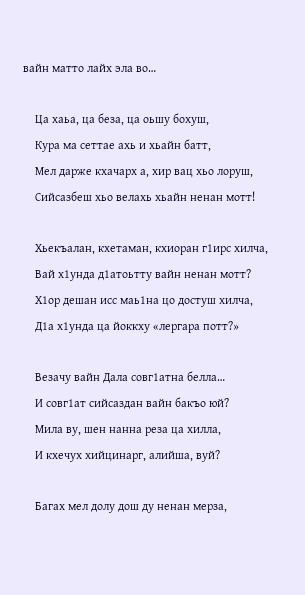вайн матто лайх эла во…

    Ца хаьа, ца беза, ца оьшу бохуш,
    Кура ма сеттае ахь и хьайн батт,
    Мел дарже кхачарх а, хир вац хьо лоруш,
    Сийсазбеш хьо велахь хьайн ненан мотт!

    Хьекъалан, кхетаман, кхиоран г1ирс хилча,
    Вай х1унда д1атоьтту вайн ненан мотт?
    Х1ор дешан исс маь1на цо достуш хилча,
    Д1а х1унда ца йоккху «лергара потт?»

    Везачу вайн Дала совг1атна белла…
    И совг1ат сийсаздан вайн бакъо юй?
    Мила ву, шен нанна реза ца хилла,
    И кхечух хийцинарг, алийша, вуй?

    Багах мел долу дош ду ненан мерза,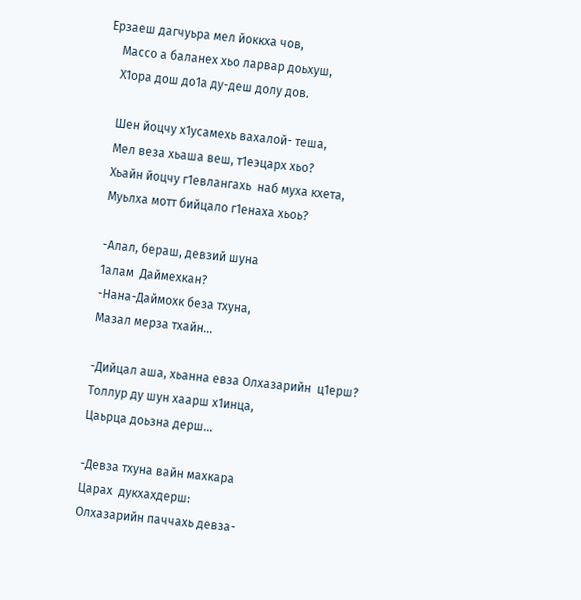Ерзаеш дагчуьра мел йоккха чов,
    Массо а баланех хьо ларвар доьхуш,
    Х1ора дош до1а ду-деш долу дов.

    Шен йоцчу х1усамехь вахалой- теша,
    Мел веза хьаша веш, т1еэцарх хьо?
    Хьайн йоцчу г1евлангахь  наб муха кхета,
    Муьлха мотт бийцало г1енаха хьоь?

    -Алал, бераш, девзий шуна
    1алам  Даймехкан?
    -Нана-Даймохк беза тхуна,
    Мазал мерза тхайн…

    -Дийцал аша, хьанна евза Олхазарийн  ц1ерш?
    Толлур ду шун хаарш х1инца,
    Цаьрца доьзна дерш…

    -Девза тхуна вайн махкара
    Царах  дукхахдерш:
    Олхазарийн паччахь девза-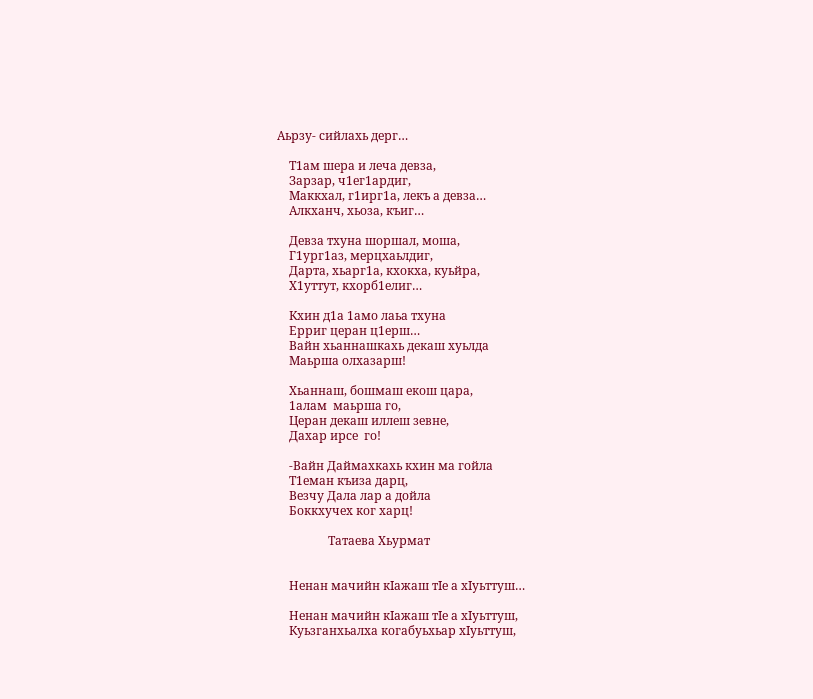Аьрзу- сийлахь дерг…

    Т1ам шера и леча девза,
    Зарзар, ч1ег1ардиг,
    Маккхал, г1ирг1а, лекъ а девза…
    Алкханч, хьоза, къиг…

    Девза тхуна шоршал, моша,
    Г1ург1аз, мерцхаьлдиг,
    Дарта, хьарг1а, кхокха, куьйра,
    Х1уттут, кхорб1елиг…

    Кхин д1а 1амо лаьа тхуна
    Ерриг церан ц1ерш…
    Вайн хьаннашкахь декаш хуьлда
    Маьрша олхазарш!

    Хьаннаш, бошмаш екош цара,
    1алам  маьрша го,
    Церан декаш иллеш зевне,
    Дахар ирсе  го!

    -Вайн Даймахкахь кхин ма гойла
    Т1еман къиза дарц,
    Везчу Дала лар а дойла
    Боккхучех ког харц!

                 Татаева Хьурмат


    Ненан мачийн кIажаш тIе а хIуьттуш…

    Ненан мачийн кIажаш тIе а хIуьттуш,
    Куьзганхьалха когабуьхьар хIуьттуш,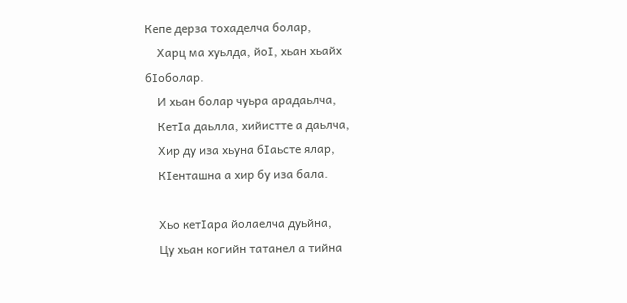Кепе дерза тохаделча болар,
    Харц ма хуьлда, йоI, хьан хьайх бIоболар.
    И хьан болар чуьра арадаьлча,
    КетIа даьлла, хийистте а даьлча,
    Хир ду иза хьуна бIаьсте ялар,
    КIенташна а хир бу иза бала.

    Хьо кетIара йолаелча дуьйна,
    Цу хьан когийн татанел а тийна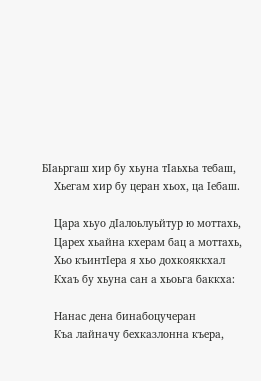БIаьргаш хир бу хьуна тIаьхьа тебаш,
    Хьегам хир бу церан хьох, ца Iебаш.

    Цара хьуо дIалоьлуьйтур ю моттахь,
    Царех хьайна кхерам бац а моттахь,
    Хьо къинтIера я хьо дохкояккхал
    Кхаъ бу хьуна сан а хьоьга баккха:

    Нанас дена бинабоцучеран
    Къа лайначу бехказлонна къера,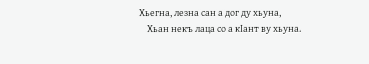Хьегна, лезна сан а дог ду хьуна,
    Хьан некъ лаца со а кIант ву хьуна.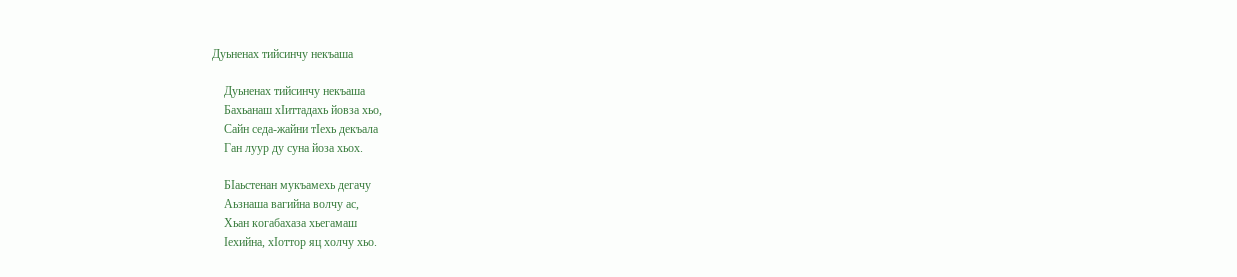Дуьненах тийсинчу некъаша

    Дуьненах тийсинчу некъаша
    Бахьанаш хIиттадахь йовза хьо,
    Сайн седа-жайни тIехь декъала
    Ган луур ду суна йоза хьох.

    БIаьстенан мукъамехь дегачу
    Аьзнаша вагийна волчу ас,
    Хьан когабахаза хьегамаш
    Iехийна, хIоттор яц холчу хьо.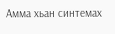Амма хьан синтемах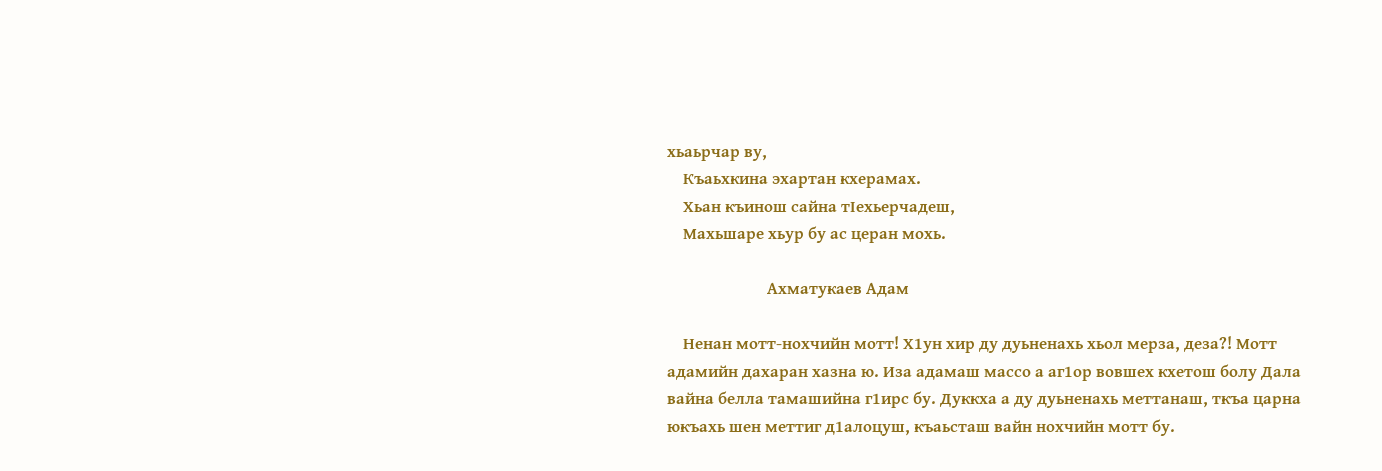хьаьрчар ву,
    Къаьхкина эхартан кхерамах.
    Хьан къинош сайна тIехьерчадеш,
    Махьшаре хьур бу ас церан мохь.

                         Ахматукаев Адам

    Ненан мотт-нохчийн мотт! Х1ун хир ду дуьненахь хьол мерза, деза?! Мотт адамийн дахаран хазна ю. Иза адамаш массо а аг1ор вовшех кхетош болу Дала вайна белла тамашийна г1ирс бу. Дуккха а ду дуьненахь меттанаш, ткъа царна юкъахь шен меттиг д1алоцуш, къаьсташ вайн нохчийн мотт бу.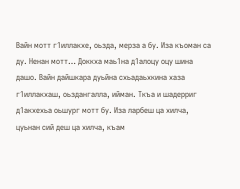Вайн мотт г1иллакхе, оьзда, мерза а бу. Иза къоман са ду. Ненан мотт… Доккха маь1на д1алоцу оцу шина дашо. Вайн дайшкара дуьйна схьадаьхкина хаза г1иллакхаш, оьздангалла, ийман. Ткъа и шадерриг д1акхехьа оьшург мотт бу. Иза ларбеш ца хилча, цуьнан сий деш ца хилча, къам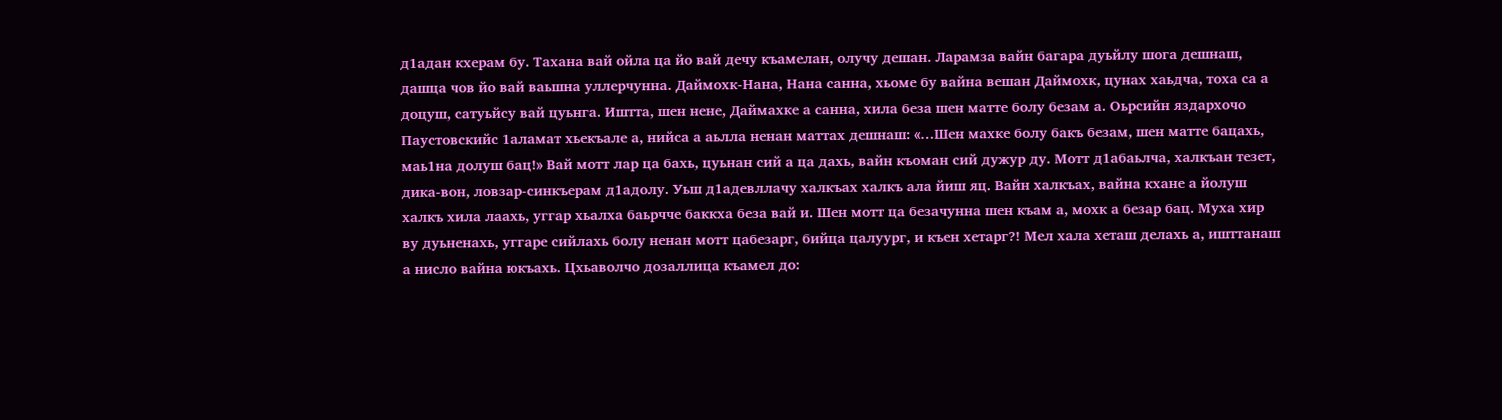д1адан кхерам бу. Тахана вай ойла ца йо вай дечу къамелан, олучу дешан. Ларамза вайн багара дуьйлу шога дешнаш, дашца чов йо вай ваьшна уллерчунна. Даймохк-Нана, Нана санна, хьоме бу вайна вешан Даймохк, цунах хаьдча, тоха са а доцуш, сатуьйсу вай цуьнга. Иштта, шен нене, Даймахке а санна, хила беза шен матте болу безам а. Оьрсийн яздархочо Паустовскийс 1аламат хьекъале а, нийса а аьлла ненан маттах дешнаш: «…Шен махке болу бакъ безам, шен матте бацахь, маь1на долуш бац!» Вай мотт лар ца бахь, цуьнан сий а ца дахь, вайн къоман сий дужур ду. Мотт д1абаьлча, халкъан тезет, дика-вон, ловзар-синкъерам д1адолу. Уьш д1адевллачу халкъах халкъ ала йиш яц. Вайн халкъах, вайна кхане а йолуш халкъ хила лаахь, уггар хьалха баьрчче баккха беза вай и. Шен мотт ца безачунна шен къам а, мохк а безар бац. Муха хир ву дуьненахь, уггаре сийлахь болу ненан мотт цабезарг, бийца цалуург, и къен хетарг?! Мел хала хеташ делахь а, ишттанаш а нисло вайна юкъахь. Цхьаволчо дозаллица къамел до: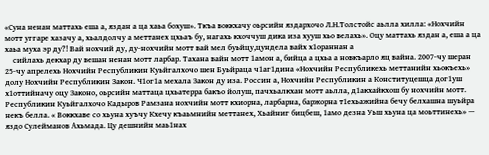«Суна ненан маттахь еша а, яздан а ца хаьа бохуш». Ткъа воккхачу оьрсийн яздархочо Л.Н.Толстойс аьлла хилла: «Нохчийн мотт уггаре хазачу а, хьалдолчу а меттанех цхьаъ бу, нагахь кхоччуш дика иза хууш хьо велахь». Оцу маттахь яздан а, еша а ца хаьа муха эр ду?! Вай нохчий ду, ду-нохчийн мотт вай мел буьйцу,цундела вайх х1ораннан а
    сийлахь декхар ду вешан ненан мотт ларбар. Тахана вайн мотт 1амон а, бийца а цхьа а новкъарло яц вайна. 2007-чу шеран 25-чу апрелехь Нохчийн Республикин Куьйгалхочо шен Буьйраца ч1аг1дина «Нохчийн Республикехь меттанийн хьокъехь» долу Нохчийн Республикин Закон. Ч1ог1а мехала Закон ду иза. Россин а, Нохчийн Республикин а Конституцешца дог1уш х1оттийначу оцу Законо, оьрсийн маттаца цхьатерра бакъо йолуш, пачхьалкхан мотт аьлла, д1акхайкхош бу нохчийн мотт. Республикин Куьйгалхочо Кадыров Рамзана нохчийн мотт кхиорна, ларбарна, баржорна т1ехьажийна бечу белхашна шуьйра некъ белла. « Воккхаве со хьуна хуъчу Кхечу къаьмнийн меттанех, Хьайниг бицбеш, 1амо дезна Уьш хьуна ца моьттинехь» — яздо Сулейманов Ахьмада. Цу дешнийн маь1нах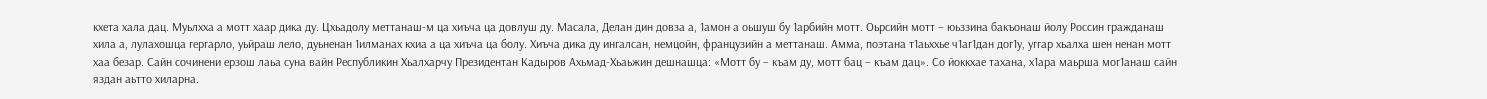кхета хала дац. Муьлхха а мотт хаар дика ду. Цхьадолу меттанаш-м ца хиъча ца довлуш ду. Масала, Делан дин довза а, 1амон а оьшуш бу 1арбийн мотт. Оьрсийн мотт – юьззина бакъонаш йолу Россин гражданаш хила а, лулахошца гергарло, уьйраш лело, дуьненан 1илманах кхиа а ца хиъча ца болу. Хиъча дика ду ингалсан, немцойн, французийн а меттанаш. Амма, поэтана т1аьххье ч1аг1дан дог1у, уггар хьалха шен ненан мотт хаа безар. Сайн сочинени ерзош лаьа суна вайн Республикин Хьалхарчу Президентан Кадыров Ахьмад-Хьаьжин дешнашца: «Мотт бу – къам ду, мотт бац – къам дац». Со йоккхае тахана, х1ара маьрша мог1анаш сайн яздан аьтто хиларна.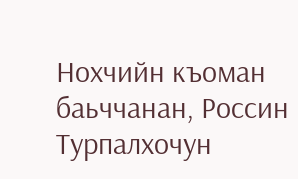Нохчийн къоман баьччанан, Россин Турпалхочун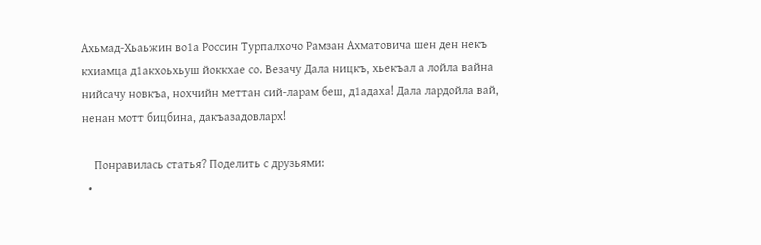Ахьмад-Хьаьжин во1а Россин Турпалхочо Рамзан Ахматовича шен ден некъ кхиамца д1акхоьхьуш йоккхае со. Везачу Дала ницкъ, хьекъал а лойла вайна нийсачу новкъа, нохчийн меттан сий-ларам беш, д1адаха! Дала лардойла вай, ненан мотт бицбина, дакъазадовларх!

    Понравилась статья? Поделить с друзьями:
  •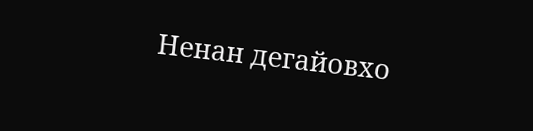Ненан дегайовхо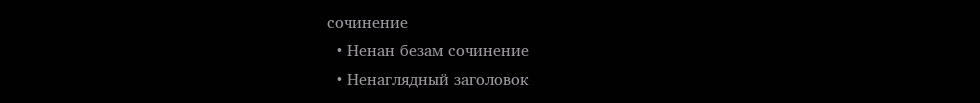сочинение
  • Ненан безам сочинение
  • Ненаглядный заголовок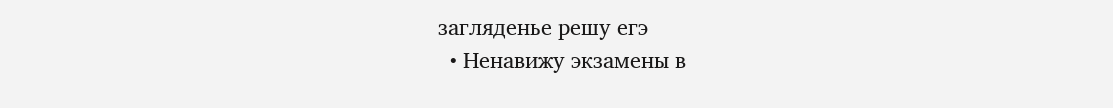загляденье решу егэ
  • Ненавижу экзамены в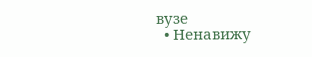вузе
  • Ненавижу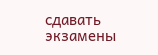сдавать экзамены